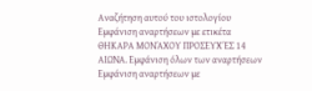Αναζήτηση αυτού του ιστολογίου
Εμφάνιση αναρτήσεων με ετικέτα ΘΗΚΑΡΑ ΜΟΝΆΧΟΥ ΠΡΟΣΕΥΧΈΣ 14 ΑΙΩΝΑ. Εμφάνιση όλων των αναρτήσεων
Εμφάνιση αναρτήσεων με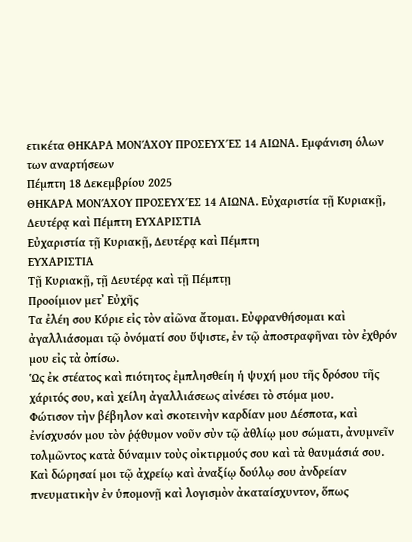ετικέτα ΘΗΚΑΡΑ ΜΟΝΆΧΟΥ ΠΡΟΣΕΥΧΈΣ 14 ΑΙΩΝΑ. Εμφάνιση όλων των αναρτήσεων
Πέμπτη 18 Δεκεμβρίου 2025
ΘΗΚΑΡΑ ΜΟΝΆΧΟΥ ΠΡΟΣΕΥΧΈΣ 14 ΑΙΩΝΑ. Εὐχαριστία τῇ Κυριακῇ, Δευτέρᾳ καὶ Πέμπτη ΕΥΧΑΡΙΣΤΙΑ
Εὐχαριστία τῇ Κυριακῇ, Δευτέρᾳ καὶ Πέμπτη
ΕΥΧΑΡΙΣΤΙΑ
Τῇ Κυριακῇ, τῇ Δευτέρᾳ καὶ τῇ Πέμπτῃ
Προοίμιον μετ᾿ Εὐχῆς
Τα ἐλέη σου Κύριε εἰς τὸν αἰῶνα ἄτομαι. Εὐφρανθήσομαι καὶ ἀγαλλιάσομαι τῷ ὀνόματί σου ὕψιστε, ἐν τῷ ἀποστραφῆναι τὸν ἐχθρόν μου εἰς τὰ ὀπίσω.
Ὡς ἐκ στέατος καὶ πιότητος ἐμπλησθείη ἡ ψυχή μου τῆς δρόσου τῆς χάριτός σου, καὶ χείλη ἀγαλλιάσεως αἰνέσει τὸ στόμα μου.
Φώτισον τὴν βέβηλον καὶ σκοτεινὴν καρδίαν μου Δέσποτα, καὶ ἐνίσχυσόν μου τὸν ῥᾴθυμον νοῦν σὺν τῷ ἀθλίῳ μου σώματι, ἀνυμνεῖν τολμῶντος κατὰ δύναμιν τοὺς οἰκτιρμούς σου καὶ τὰ θαυμάσιά σου.
Καὶ δώρησαί μοι τῷ ἀχρείῳ καὶ ἀναξίῳ δούλῳ σου ἀνδρείαν πνευματικὴν ἐν ὑπομονῇ καὶ λογισμὸν ἀκαταίσχυντον, ὅπως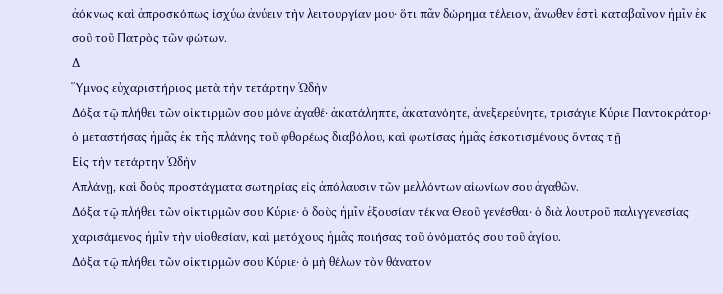ἀόκνως καὶ ἀπροσκόπως ἰσχύω ἀνύειν τὴν λειτουργίαν μου· ὅτι πᾶν δώρημα τέλειον, ἄνωθεν ἐστὶ καταβαῖνον ἡμῖν ἐκ σοῦ τοῦ Πατρὸς τῶν φώτων.
Δ
Ὕμνος εὐχαριστήριος μετὰ τὴν τετάρτην Ὠδὴν
Δόξα τῷ πλήθει τῶν οἰκτιρμῶν σου μόνε ἀγαθέ· ἀκατάληπτε, ἀκατανόητε, ἀνεξερεύνητε, τρισάγιε Κύριε Παντοκράτορ· ὁ μεταστήσας ἡμᾶς ἐκ τῆς πλάνης τοῦ φθορέως διαβόλου, καὶ φωτίσας ἡμᾶς ἐσκοτισμένους ὄντας τῇ
Εἰς τὴν τετάρτην Ὠδὴν
Απλάνῃ, καὶ δοὺς προστάγματα σωτηρίας εἰς ἀπόλαυσιν τῶν μελλόντων αἰωνίων σου ἀγαθῶν.
Δόξα τῷ πλήθει τῶν οἰκτιρμῶν σου Κύριε· ὁ δοὺς ἡμῖν ἐξουσίαν τέκνα Θεοῦ γενέσθαι· ὁ διὰ λουτροῦ παλιγγενεσίας χαρισάμενος ἡμῖν τὴν υἱοθεσίαν, καὶ μετόχους ἡμᾶς ποιήσας τοῦ ὀνόματός σου τοῦ ἁγίου.
Δόξα τῷ πλήθει τῶν οἰκτιρμῶν σου Κύριε· ὁ μὴ θέλων τὸν θάνατον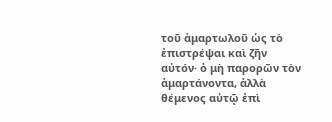τοῦ ἁμαρτωλοῦ ὡς τὸ ἐπιστρέψαι καὶ ζῆν αὐτόν· ὁ μὴ παρορῶν τὸν ἁμαρτάνοντα, ἀλλὰ θέμενος αὐτῷ ἐπὶ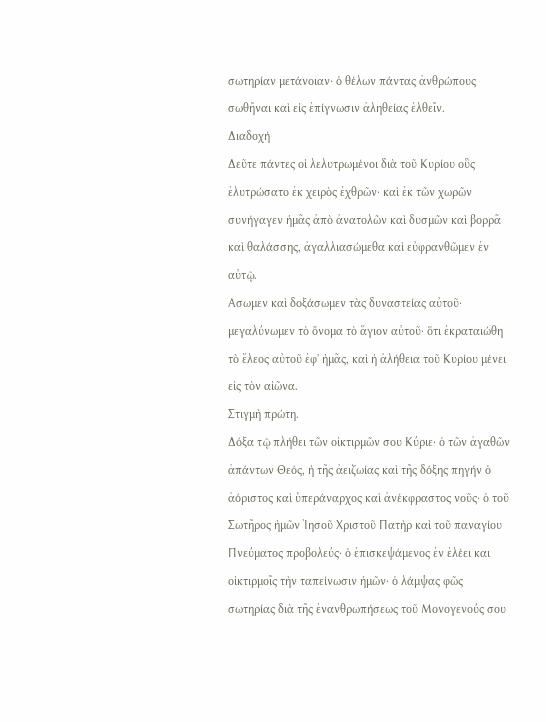σωτηρίαν μετάνοιαν· ὁ θέλων πάντας ἀνθρώπους σωθῆναι καὶ εἰς ἐπίγνωσιν ἀληθείας ἐλθεῖν.
Διαδοχή
Δεῦτε πάντες οἱ λελυτρωμένοι διὰ τοῦ Κυρίου οὓς ἐλυτρώσατο ἐκ χειρὸς ἐχθρῶν· καὶ ἐκ τῶν χωρῶν συνήγαγεν ἡμᾶς ἀπὸ ἀνατολῶν καὶ δυσμῶν καὶ βορρᾶ καὶ θαλάσσης, ἀγαλλιασώμεθα καὶ εὐφρανθῶμεν ἐν αὐτῷ.
Ασωμεν καὶ δοξάσωμεν τὰς δυναστείας αὐτοῦ· μεγαλύνωμεν τὸ ὄνομα τὸ ἅγιον αὐτοῦ· ὅτι ἐκραταιώθη τὸ ἔλεος αὐτοῦ ἐφ' ἡμᾶς, καὶ ἡ ἀλήθεια τοῦ Κυρίου μένει εἰς τὸν αἰῶνα.
Στιγμὴ πρώτη.
Δόξα τῷ πλήθει τῶν οἰκτιρμῶν σου Κύριε· ὁ τῶν ἀγαθῶν ἀπάντων Θεός, ἡ τῆς ἀειζωίας καὶ τῆς δόξης πηγήν ὁ ἀόριστος καὶ ὑπεράναρχος καὶ ἀνέκφραστος νοῦς· ὁ τοῦ Σωτῆρος ἡμῶν Ἰησοῦ Χριστοῦ Πατὴρ καὶ τοῦ παναγίου Πνεύματος προβολεύς· ὁ ἐπισκεψάμενος ἐν ἐλέει και οἰκτιρμοῖς τὴν ταπείνωσιν ἡμῶν· ὁ λάμψας φῶς σωτηρίας διὰ τῆς ἐνανθρωπήσεως τοῦ Μονογενούς σου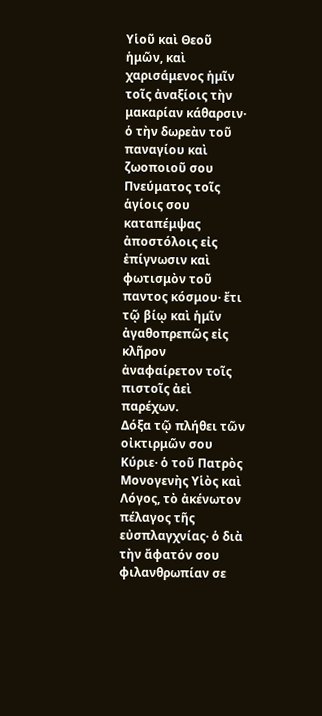Υἱοῦ καὶ Θεοῦ ἡμῶν, καὶ χαρισάμενος ἡμῖν τοῖς ἀναξίοις τὴν μακαρίαν κάθαρσιν· ὁ τὴν δωρεὰν τοῦ παναγίου καὶ ζωοποιοῦ σου Πνεύματος τοῖς ἁγίοις σου καταπέμψας ἀποστόλοις εἰς ἐπίγνωσιν καὶ φωτισμὸν τοῦ παντος κόσμου· ἔτι τῷ βίῳ καὶ ἡμῖν ἀγαθοπρεπῶς εἰς κλῆρον ἀναφαίρετον τοῖς πιστοῖς ἀεὶ παρέχων.
Δόξα τῷ πλήθει τῶν οἰκτιρμῶν σου Κύριε· ὁ τοῦ Πατρὸς Μονογενὴς Υἱὸς καὶ Λόγος, τὸ ἀκένωτον πέλαγος τῆς εὐσπλαγχνίας· ὁ διὰ τὴν ἄφατόν σου φιλανθρωπίαν σε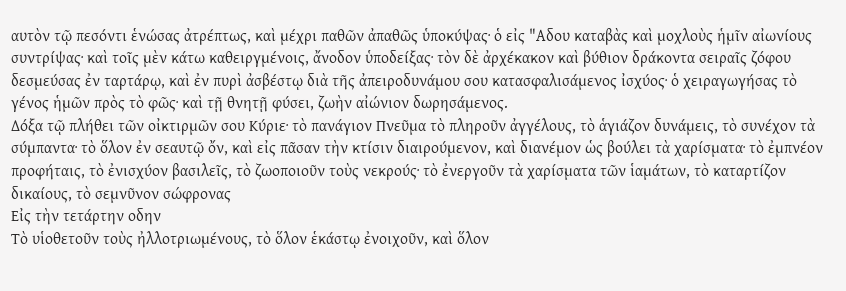αυτὸν τῷ πεσόντι ἑνώσας ἀτρέπτως, καὶ μέχρι παθῶν ἀπαθῶς ὑποκύψας· ὁ εἰς "Αδου καταβὰς καὶ μοχλοὺς ἡμῖν αἰωνίους συντρίψας· καὶ τοῖς μὲν κάτω καθειργμένοις, ἄνοδον ὑποδείξας· τὸν δὲ ἀρχέκακον καὶ βύθιον δράκοντα σειραῖς ζόφου δεσμεύσας ἐν ταρτάρῳ, καὶ ἐν πυρὶ ἀσβέστῳ διὰ τῆς ἀπειροδυνάμου σου κατασφαλισάμενος ἰσχύος· ὁ χειραγωγήσας τὸ γένος ἡμῶν πρὸς τὸ φῶς· καὶ τῇ θνητῇ φύσει, ζωὴν αἰώνιον δωρησάμενος.
Δόξα τῷ πλήθει τῶν οἰκτιρμῶν σου Κύριε· τὸ πανάγιον Πνεῦμα τὸ πληροῦν ἀγγέλους, τὸ ἁγιάζον δυνάμεις, τὸ συνέχον τὰ σύμπαντα· τὸ ὅλον ἐν σεαυτῷ ὄν, καὶ εἰς πᾶσαν τὴν κτίσιν διαιρούμενον, καὶ διανέμον ὡς βούλει τὰ χαρίσματα· τὸ ἐμπνέον προφήταις, τὸ ἐνισχύον βασιλεῖς, τὸ ζωοποιοῦν τοὺς νεκρούς· τὸ ἐνεργοῦν τὰ χαρίσματα τῶν ἱαμάτων, τὸ καταρτίζον δικαίους, τὸ σεμνῦνον σώφρονας
Εἰς τὴν τετάρτην οδην
Τὸ υἱοθετοῦν τοὺς ἠλλοτριωμένους, τὸ ὅλον ἑκάστῳ ἐνοιχοῦν, καὶ ὅλον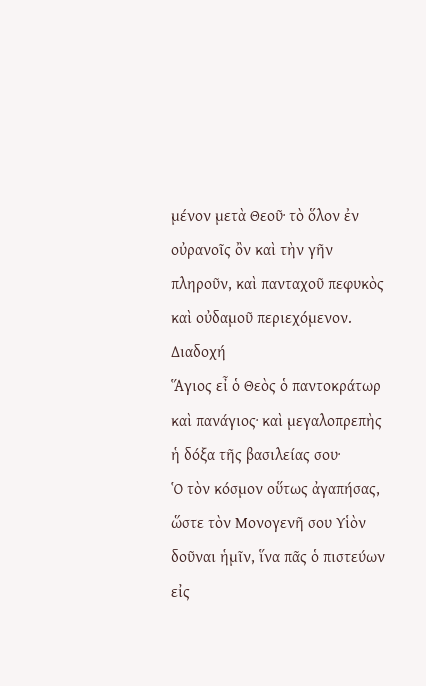μένον μετὰ Θεοῦ· τὸ ὅλον ἐν οὐρανοῖς ὂν καὶ τὴν γῆν πληροῦν, καὶ πανταχοῦ πεφυκὸς καὶ οὐδαμοῦ περιεχόμενον.
Διαδοχή
Ἅγιος εἶ ὁ Θεὸς ὁ παντοκράτωρ καὶ πανάγιος· καὶ μεγαλοπρεπὴς ἡ δόξα τῆς βασιλείας σου·
Ὁ τὸν κόσμον οὕτως ἀγαπήσας, ὥστε τὸν Μονογενῆ σου Υἱὸν δοῦναι ἡμῖν, ἵνα πᾶς ὁ πιστεύων εἰς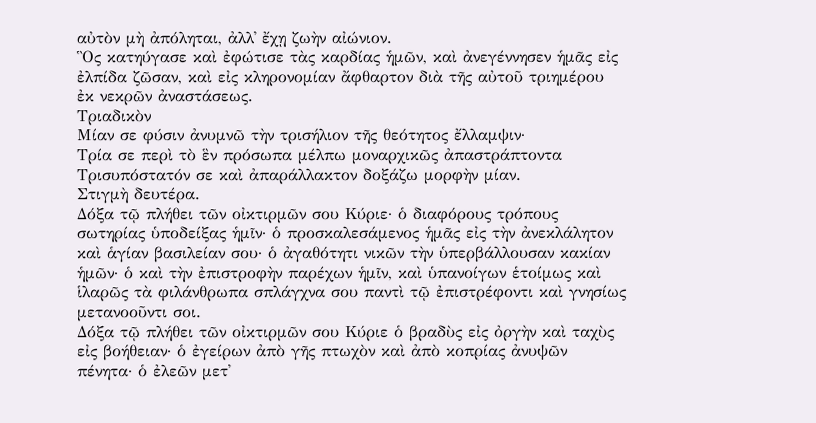αὐτὸν μὴ ἀπόληται, ἀλλ᾽ ἔχῃ ζωὴν αἰώνιον.
Ὃς κατηύγασε καὶ ἐφώτισε τὰς καρδίας ἡμῶν, καὶ ἀνεγέννησεν ἡμᾶς εἰς ἐλπίδα ζῶσαν, καὶ εἰς κληρονομίαν ἄφθαρτον διὰ τῆς αὐτοῦ τριημέρου ἐκ νεκρῶν ἀναστάσεως.
Τριαδικὸν
Μίαν σε φύσιν ἀνυμνῶ τὴν τρισήλιον τῆς θεότητος ἔλλαμψιν·
Τρία σε περὶ τὸ ἓν πρόσωπα μέλπω μοναρχικῶς ἀπαστράπτοντα
Τρισυπόστατόν σε καὶ ἀπαράλλακτον δοξάζω μορφὴν μίαν.
Στιγμὴ δευτέρα.
Δόξα τῷ πλήθει τῶν οἰκτιρμῶν σου Κύριε· ὁ διαφόρους τρόπους σωτηρίας ὑποδείξας ἡμῖν· ὁ προσκαλεσάμενος ἡμᾶς εἰς τὴν ἀνεκλάλητον καὶ ἁγίαν βασιλείαν σου· ὁ ἀγαθότητι νικῶν τὴν ὑπερβάλλουσαν κακίαν ἡμῶν· ὁ καὶ τὴν ἐπιστροφὴν παρέχων ἡμῖν, καὶ ὑπανοίγων ἑτοίμως καὶ ἱλαρῶς τὰ φιλάνθρωπα σπλάγχνα σου παντὶ τῷ ἐπιστρέφοντι καὶ γνησίως μετανοοῦντι σοι.
Δόξα τῷ πλήθει τῶν οἰκτιρμῶν σου Κύριε ὁ βραδὺς εἰς ὀργὴν καὶ ταχὺς εἰς βοήθειαν· ὁ ἐγείρων ἀπὸ γῆς πτωχὸν καὶ ἀπὸ κοπρίας ἀνυψῶν πένητα· ὁ ἐλεῶν μετ᾽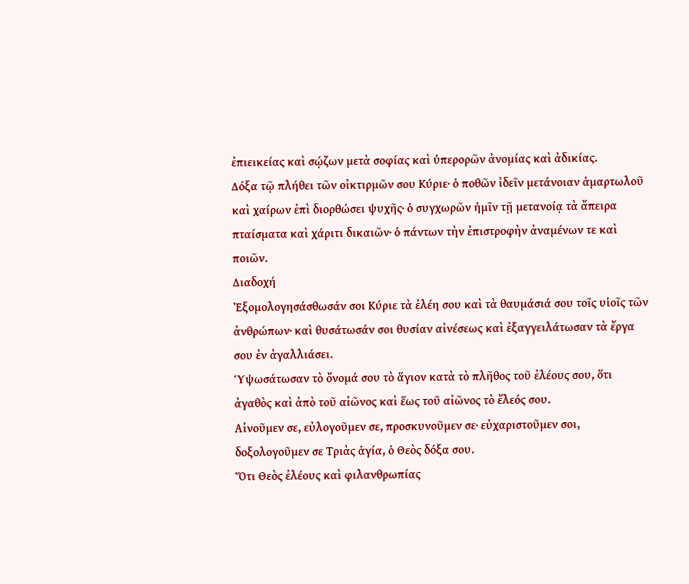ἐπιεικείας καὶ σῴζων μετὰ σοφίας καὶ ὑπερορῶν ἀνομίας καὶ ἀδικίας.
Δόξα τῷ πλήθει τῶν οἰκτιρμῶν σου Κύριε· ὁ ποθῶν ἰδεῖν μετάνοιαν ἁμαρτωλοῦ καὶ χαίρων ἐπὶ διορθώσει ψυχῆς· ὁ συγχωρῶν ἡμῖν τῇ μετανοίᾳ τὰ ἄπειρα πταίσματα καὶ χάριτι δικαιῶν· ὁ πάντων τὴν ἐπιστροφὴν ἀναμένων τε καὶ ποιῶν.
Διαδοχή
Ἐξομολογησάσθωσάν σοι Κύριε τὰ ἐλέη σου καὶ τὰ θαυμάσιά σου τοῖς υἱοῖς τῶν ἀνθρώπων· καὶ θυσάτωσάν σοι θυσίαν αἰνέσεως καὶ ἐξαγγειλάτωσαν τὰ ἔργα σου ἐν ἀγαλλιάσει.
Ὑψωσάτωσαν τὸ ὄνομά σου τὸ ἅγιον κατὰ τὸ πλῆθος τοῦ ἐλέους σου, ὅτι ἀγαθὸς καὶ ἀπὸ τοῦ αἰῶνος καὶ ἕως τοῦ αἰῶνος τὸ ἔλεός σου.
Αἰνοῦμεν σε, εὐλογοῦμεν σε, προσκυνοῦμεν σε· εὐχαριστοῦμεν σοι, δοξολογοῦμεν σε Τριὰς ἁγία, ὁ Θεὸς δόξα σου.
Ὅτι Θεὸς ἐλέους καὶ φιλανθρωπίας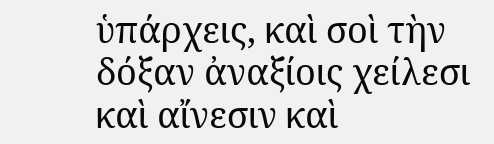ὑπάρχεις, καὶ σοὶ τὴν δόξαν ἀναξίοις χείλεσι καὶ αἴνεσιν καὶ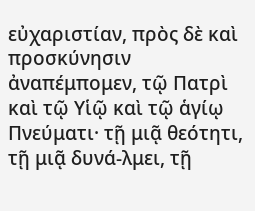εὐχαριστίαν, πρὸς δὲ καὶ προσκύνησιν ἀναπέμπομεν, τῷ Πατρὶ καὶ τῷ Υἱῷ καὶ τῷ ἁγίῳ Πνεύματι· τῇ μιᾷ θεότητι, τῇ μιᾷ δυνά-λμει, τῇ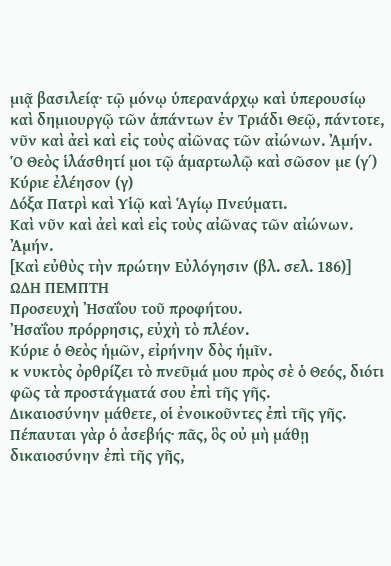μιᾷ βασιλείᾳ· τῷ μόνῳ ὑπερανάρχῳ καὶ ὑπερουσίῳ καὶ δημιουργῷ τῶν ἁπάντων ἐν Τριάδι Θεῷ, πάντοτε, νῦν καὶ ἀεὶ καὶ εἰς τοὺς αἰῶνας τῶν αἰώνων. Ἀμήν.
Ὁ Θεὸς ἱλάσθητί μοι τῷ ἁμαρτωλῷ καὶ σῶσον με (γ΄)
Κύριε ἐλέησον (γ)
Δόξα Πατρὶ καὶ Υἱῷ καὶ Ἁγίῳ Πνεύματι.
Καὶ νῦν καὶ ἀεὶ καὶ εἰς τοὺς αἰῶνας τῶν αἰώνων. Ἀμήν.
[Καὶ εὐθὺς τὴν πρώτην Εὐλόγησιν (βλ. σελ. 186)]
ΩΔΗ ΠΕΜΠΤΗ
Προσευχὴ Ἠσαΐου τοῦ προφήτου.
Ἠσαΐου πρόρρησις, εὐχὴ τὸ πλέον.
Κύριε ὁ Θεὸς ἡμῶν, εἰρήνην δὸς ἡμῖν.
κ νυκτὸς ὀρθρίζει τὸ πνεῦμά μου πρὸς σὲ ὁ Θεός, διότι φῶς τὰ προστάγματά σου ἐπὶ τῆς γῆς.
Δικαιοσύνην μάθετε, οἱ ἐνοικοῦντες ἐπὶ τῆς γῆς.
Πέπαυται γὰρ ὁ ἀσεβής· πᾶς, ὃς οὐ μὴ μάθῃ δικαιοσύνην ἐπὶ τῆς γῆς,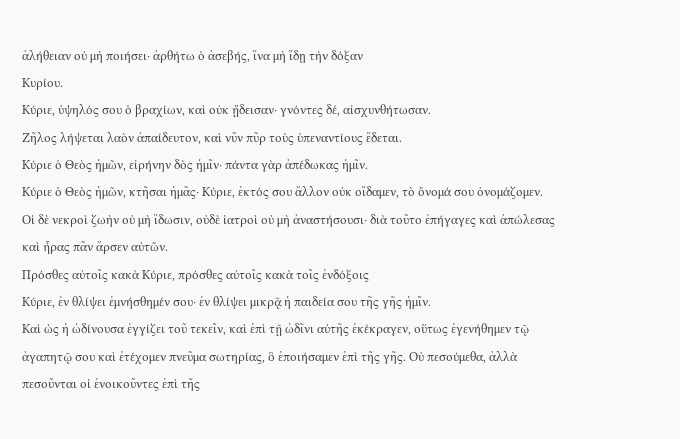ἀλήθειαν οὐ μὴ ποιήσει· ἀρθήτω ὁ ἀσεβής, ἵνα μὴ ἴδῃ τὴν δόξαν
Κυρίου.
Κύριε, ὑψηλός σου ὁ βραχίων, καὶ οὐκ ᾔδεισαν· γνόντες δέ, αἰσχυνθήτωσαν.
Ζῆλος λήψεται λαὸν ἀπαίδευτον, καὶ νῦν πῦρ τοὺς ὑπεναντίους ἔδεται.
Κύριε ὁ Θεὸς ἡμῶν, εἰρήνην δὸς ἡμῖν· πάντα γὰρ ἀπέδωκας ἡμῖν.
Κύριε ὁ Θεὸς ἡμῶν, κτῆσαι ἡμᾶς· Κύριε, ἐκτός σου ἄλλον οὐκ οἴδαμεν, τὸ ὄνομά σου ὀνομάζομεν.
Οἱ δὲ νεκροὶ ζωὴν οὐ μὴ ἴδωσιν, οὐδὲ ἰατροὶ οὐ μὴ ἀναστήσουσι· διὰ τοῦτο ἐπήγαγες καὶ ἀπώλεσας καὶ ἦρας πᾶν ἄρσεν αὐτῶν.
Πρόσθες αὐτοῖς κακὰ Κύριε, πρόσθες αὐτοῖς κακὰ τοῖς ἐνδόξοις
Κύριε, ἐν θλίψει ἐμνήσθημέν σου· ἐν θλίψει μικρᾷ ἡ παιδεία σου τῆς γῆς ἡμῖν.
Καὶ ὡς ἡ ὠδίνουσα ἐγγίζει τοῦ τεκεῖν, καὶ ἐπὶ τῇ ὠδῖνι αὐτῆς ἐκέκραγεν, οὕτως ἐγενήθημεν τῷ ἀγαπητῷ σου καὶ ἐτέχομεν πνεῦμα σωτηρίας, ὃ ἐποιήσαμεν ἐπὶ τῆς γῆς. Οὐ πεσούμεθα, ἀλλὰ πεσοῦνται οἱ ἐνοικοῦντες ἐπὶ τῆς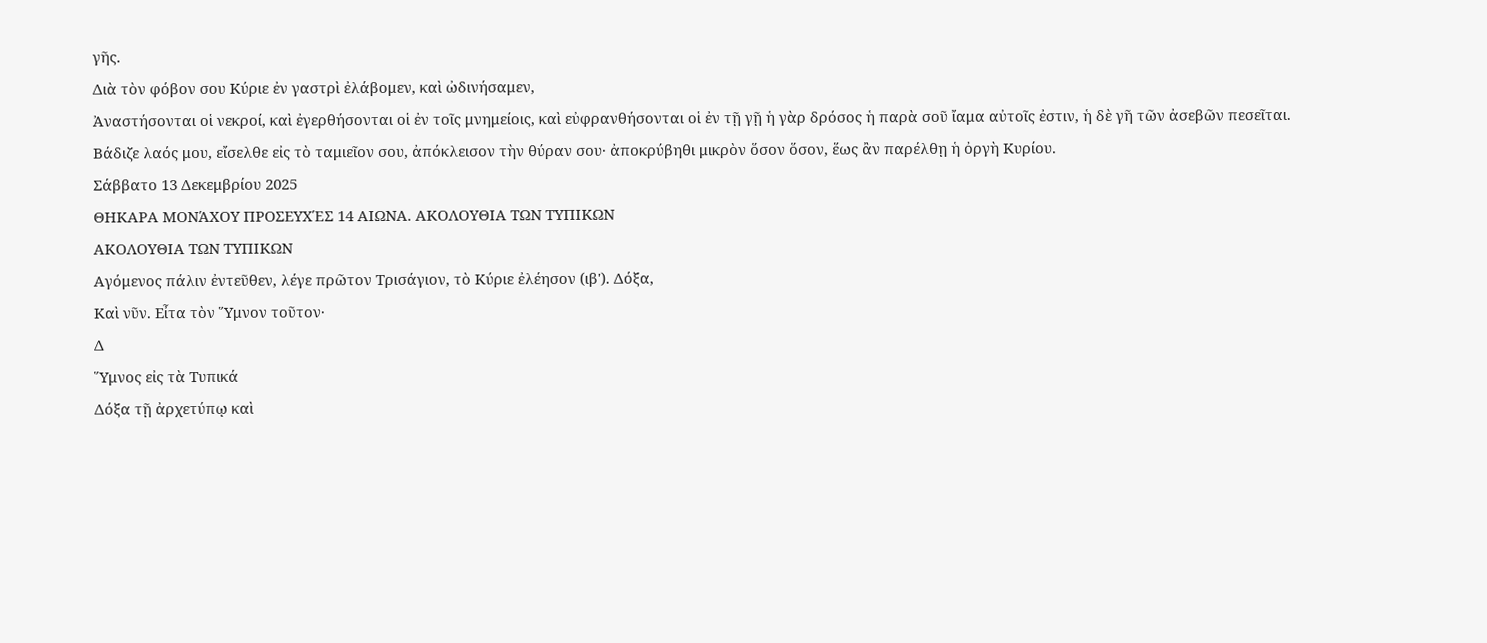γῆς.
Διὰ τὸν φόβον σου Κύριε ἐν γαστρὶ ἐλάβομεν, καὶ ὠδινήσαμεν,
Ἀναστήσονται οἱ νεκροί, καὶ ἐγερθήσονται οἱ ἐν τοῖς μνημείοις, καὶ εὐφρανθήσονται οἱ ἐν τῇ γῇ ἡ γὰρ δρόσος ἡ παρὰ σοῦ ἴαμα αὐτοῖς ἐστιν, ἡ δὲ γῆ τῶν ἀσεβῶν πεσεῖται.
Βάδιζε λαός μου, εἴσελθε εἰς τὸ ταμιεῖον σου, ἀπόκλεισον τὴν θύραν σου· ἀποκρύβηθι μικρὸν ὅσον ὅσον, ἕως ἂν παρέλθῃ ἡ ὀργὴ Κυρίου.
Σάββατο 13 Δεκεμβρίου 2025
ΘΗΚΑΡΑ ΜΟΝΆΧΟΥ ΠΡΟΣΕΥΧΈΣ 14 ΑΙΩΝΑ. ΑΚΟΛΟΥΘΙΑ ΤΩΝ ΤΥΠΙΚΩΝ
ΑΚΟΛΟΥΘΙΑ ΤΩΝ ΤΥΠΙΚΩΝ
Αγόμενος πάλιν ἐντεῦθεν, λέγε πρῶτον Τρισάγιον, τὸ Κύριε ἐλέησον (ιβ'). Δόξα,
Καὶ νῦν. Εἶτα τὸν Ὕμνον τοῦτον·
Δ
Ὕμνος εἰς τὰ Τυπικά
Δόξα τῇ ἀρχετύπῳ καὶ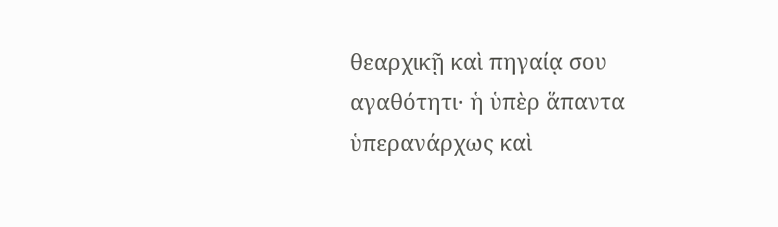θεαρχικῇ καὶ πηγαίᾳ σου αγαθότητι· ἡ ὑπὲρ ἅπαντα ὑπερανάρχως καὶ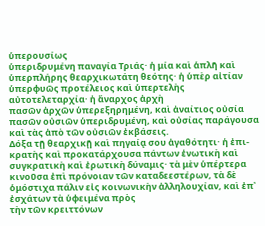ὑπερουσίως
ὑπεριδρυμένη παναγία Τριάς· ἡ μία καὶ ἁπλῆ καὶ ὑπερπλήρης θεαρχικωτάτη θεότης· ἡ ὑπὲρ αἰτίαν ὑπερφυῶς προτέλειος καὶ ὑπερτελὴς αὐτοτελεταρχία· ἡ ἄναρχος ἀρχὴ
πασῶν ἀρχῶν ὑπερεξηρημένη, καὶ ἀναίτιος οὐσία πασῶν οὐσιῶν ὑπεριδρυμένη, καὶ οὐσίας παράγουσα καὶ τὰς ἀπὸ τῶν οὐσιῶν ἐκβάσεις.
Δόξα τῇ θεαρχικῇ καὶ πηγαίᾳ σου ἀγαθότητι· ἡ ἐπι-
κρατὴς καὶ προκατάρχουσα πάντων ἑνωτικὴ καὶ συγκρατικὴ καὶ ἐρωτικὴ δύναμις· τὰ μὲν ὑπέρτερα κινοῦσα ἐπὶ πρόνοιαν τῶν καταδεεστέρων, τὰ δὲ ὁμόστιχα πάλιν εἰς κοινωνικὴν ἀλληλουχίαν, καὶ ἐπ᾿ ἐσχάτων τὰ ὑφειμένα πρὸς
τὴν τῶν κρειττόνων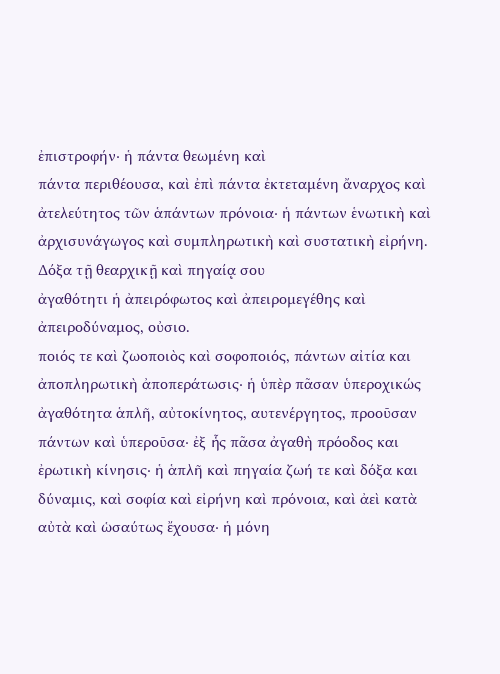ἐπιστροφήν· ἡ πάντα θεωμένη καὶ
πάντα περιθέουσα, καὶ ἐπὶ πάντα ἐκτεταμένη ἄναρχος καὶ ἀτελεύτητος τῶν ἁπάντων πρόνοια· ἡ πάντων ἑνωτικὴ καὶ ἀρχισυνάγωγος καὶ συμπληρωτικὴ καὶ συστατικὴ εἰρήνη.
Δόξα τῇ θεαρχικῇ καὶ πηγαίᾳ σου
ἀγαθότητι ἡ ἀπειρόφωτος καὶ ἀπειρομεγέθης καὶ ἀπειροδύναμος, οὐσιο.
ποιός τε καὶ ζωοποιὸς καὶ σοφοποιός, πάντων αἰτία και ἀποπληρωτικὴ ἀποπεράτωσις· ἡ ὑπὲρ πᾶσαν ὑπεροχικώς
ἀγαθότητα ἁπλῆ, αὐτοκίνητος, αυτενέργητος, προοῦσαν πάντων καὶ ὑπεροῦσα· ἐξ ἧς πᾶσα ἀγαθὴ πρόοδος και
ἐρωτικὴ κίνησις· ἡ ἁπλῆ καὶ πηγαία ζωή τε καὶ δόξα και δύναμις, καὶ σοφία καὶ εἰρήνη καὶ πρόνοια, καὶ ἀεὶ κατὰ αὐτὰ καὶ ὡσαύτως ἔχουσα· ἡ μόνη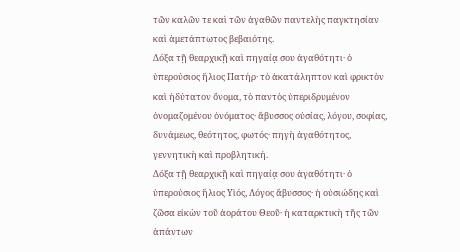τῶν καλῶν τε καὶ τῶν ἀγαθῶν παντελὴς παγκτησίαν καὶ ἀμετάπτωτος βεβαιότης.
Δόξα τῇ θεαρχικῇ καὶ πηγαίᾳ σου ἀγαθότητι· ὁ ὑπερούσιος ἥλιος Πατήρ· τὸ ἀκατάληπτον καὶ φρικτὸν καὶ ἡδύτατον ὄνομα, τὸ παντὸς ὑπεριδρυμένον ὀνομαζομένου ὀνόματος· ἄβυσσος οὐσίας, λόγου, σοφίας, δυνάμεως, θεότητος, φωτός· πηγὴ ἀγαθότητος, γεννητικὴ καὶ προβλητική.
Δόξα τῇ θεαρχικῇ καὶ πηγαίᾳ σου ἀγαθότητι· ὁ ὑπερούσιος ἥλιος Υἱός, Λόγος ἄβυσσος· ἡ οὐσιώδης καὶ ζῶσα εἰκὼν τοῦ ἀοράτου Θεοῦ· ἡ καταρκτικὴ τῆς τῶν ἁπάντων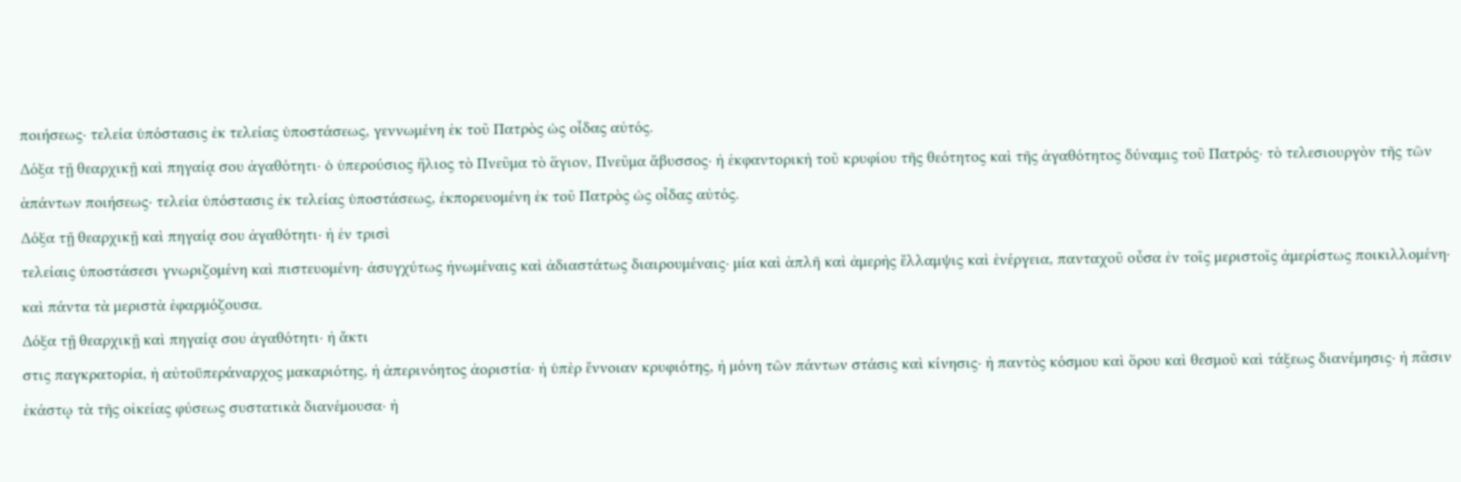ποιήσεως· τελεία ὑπόστασις ἐκ τελείας ὑποστάσεως, γεννωμένη ἐκ τοῦ Πατρὸς ὡς οἶδας αὐτός.
Δόξα τῇ θεαρχικῇ καὶ πηγαίᾳ σου ἀγαθότητι· ὁ ὑπερούσιος ἥλιος τὸ Πνεῦμα τὸ ἅγιον, Πνεῦμα ἄβυσσος· ἡ ἐκφαντορικὴ τοῦ κρυφίου τῆς θεότητος καὶ τῆς ἀγαθότητος δύναμις τοῦ Πατρός· τὸ τελεσιουργὸν τῆς τῶν ἁπάντων ποιήσεως· τελεία ὑπόστασις ἐκ τελείας ὑποστάσεως, ἐκπορευομένη ἐκ τοῦ Πατρὸς ὡς οἶδας αὐτός.
Δόξα τῇ θεαρχικῇ καὶ πηγαίᾳ σου ἀγαθότητι· ἡ ἐν τρισὶ
τελείαις ὑποστάσεσι γνωριζομένη καὶ πιστευομένη· ἀσυγχύτως ἡνωμέναις καὶ ἀδιαστάτως διαιρουμέναις· μία καὶ ἁπλῆ καὶ ἀμερὴς ἔλλαμψις καὶ ἐνέργεια, πανταχοῦ οὖσα ἐν τοῖς μεριστοῖς ἀμερίστως ποικιλλομένη· καὶ πάντα τὰ μεριστὰ ἐφαρμόζουσα.
Δόξα τῇ θεαρχικῇ καὶ πηγαίᾳ σου ἀγαθότητι· ἡ ἄκτι
στις παγκρατορία, ἡ αὐτοϋπεράναρχος μακαριότης, ἡ ἀπερινόητος ἀοριστία· ἡ ὑπὲρ ἔννοιαν κρυφιότης, ἡ μόνη τῶν πάντων στάσις καὶ κίνησις· ἡ παντὸς κόσμου καὶ ὅρου καὶ θεσμοῦ καὶ τάξεως διανέμησις· ἡ πᾶσιν ἑκάστῳ τὰ τῆς οἰκείας φύσεως συστατικὰ διανέμουσα· ἡ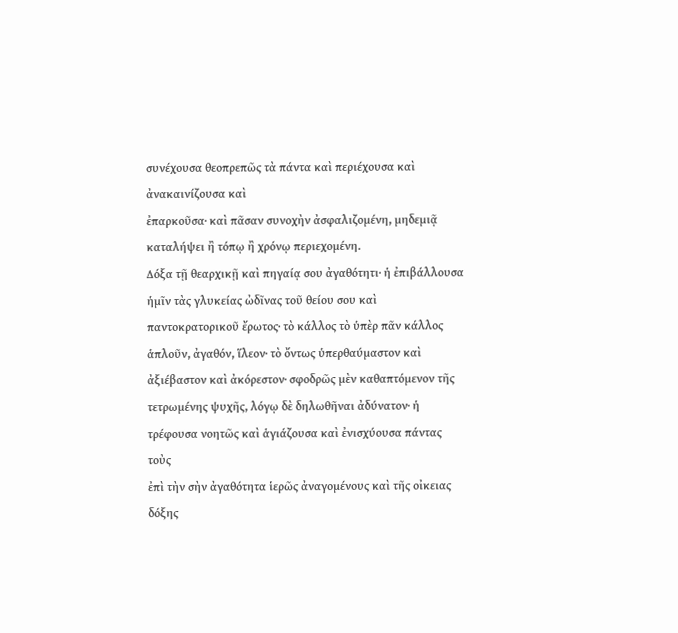συνέχουσα θεοπρεπῶς τὰ πάντα καὶ περιέχουσα καὶ ἀνακαινίζουσα καὶ
ἐπαρκοῦσα· καὶ πᾶσαν συνοχὴν ἀσφαλιζομένη, μηδεμιᾷ καταλήψει ἢ τόπῳ ἢ χρόνῳ περιεχομένη.
Δόξα τῇ θεαρχικῇ καὶ πηγαίᾳ σου ἀγαθότητι· ἡ ἐπιβάλλουσα ἡμῖν τὰς γλυκείας ὠδῖνας τοῦ θείου σου καὶ παντοκρατορικοῦ ἔρωτος· τὸ κάλλος τὸ ὑπὲρ πᾶν κάλλος ἁπλοῦν, ἀγαθόν, ἵλεον· τὸ ὄντως ὑπερθαύμαστον καὶ ἀξιέβαστον καὶ ἀκόρεστον· σφοδρῶς μὲν καθαπτόμενον τῆς τετρωμένης ψυχῆς, λόγῳ δὲ δηλωθῆναι ἀδύνατον· ἡ τρέφουσα νοητῶς καὶ ἁγιάζουσα καὶ ἐνισχύουσα πάντας τοὺς
ἐπὶ τὴν σὴν ἀγαθότητα ἱερῶς ἀναγομένους καὶ τῆς οἰκειας δόξης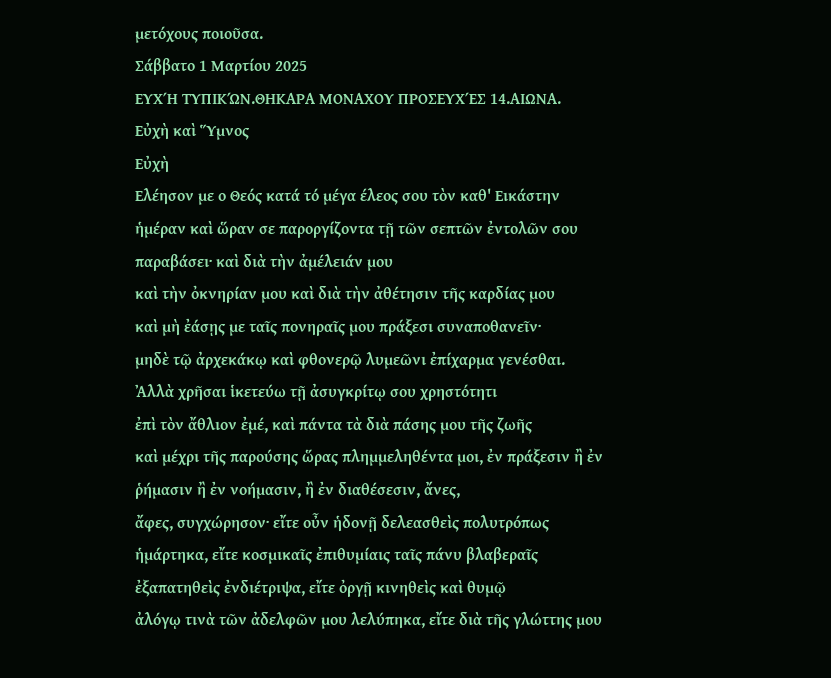μετόχους ποιοῦσα.
Σάββατο 1 Μαρτίου 2025
ΕΥΧΉ ΤΥΠΙΚΏΝ.ΘΗΚΑΡΑ ΜΟΝΑΧΟΥ ΠΡΟΣΕΥΧΈΣ 14.ΑΙΩΝΑ.
Εὐχὴ καὶ Ὕμνος
Εὐχὴ
Ελέησον με ο Θεός κατά τό μέγα έλεος σου τὸν καθ' Εικάστην ἡμέραν καὶ ὥραν σε παροργίζοντα τῇ τῶν σεπτῶν ἐντολῶν σου παραβάσει· καὶ διὰ τὴν ἀμέλειάν μου
καὶ τὴν ὀκνηρίαν μου καὶ διὰ τὴν ἀθέτησιν τῆς καρδίας μου
καὶ μὴ ἐάσῃς με ταῖς πονηραῖς μου πράξεσι συναποθανεῖν·
μηδὲ τῷ ἀρχεκάκῳ καὶ φθονερῷ λυμεῶνι ἐπίχαρμα γενέσθαι.
Ἀλλὰ χρῆσαι ἱκετεύω τῇ ἀσυγκρίτῳ σου χρηστότητι
ἐπὶ τὸν ἄθλιον ἐμέ, καὶ πάντα τὰ διὰ πάσης μου τῆς ζωῆς
καὶ μέχρι τῆς παρούσης ὥρας πλημμεληθέντα μοι, ἐν πράξεσιν ἢ ἐν ῥήμασιν ἢ ἐν νοήμασιν, ἢ ἐν διαθέσεσιν, ἄνες,
ἄφες, συγχώρησον· εἴτε οὖν ἡδονῇ δελεασθεὶς πολυτρόπως
ἡμάρτηκα, εἴτε κοσμικαῖς ἐπιθυμίαις ταῖς πάνυ βλαβεραῖς
ἐξαπατηθεὶς ἐνδιέτριψα, εἴτε ὀργῇ κινηθεὶς καὶ θυμῷ
ἀλόγῳ τινὰ τῶν ἀδελφῶν μου λελύπηκα, εἴτε διὰ τῆς γλώττης μου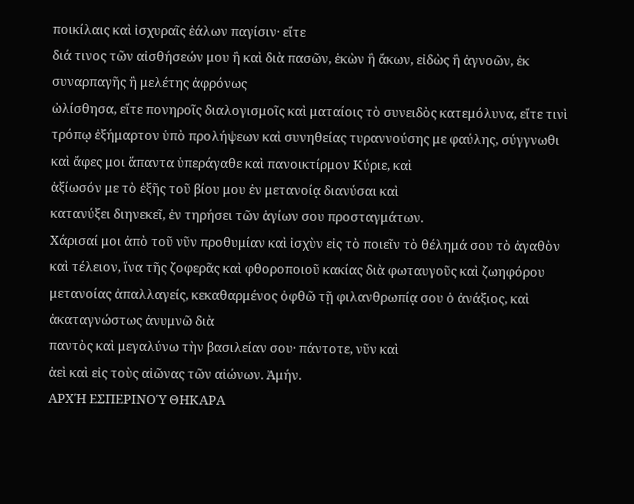ποικίλαις καὶ ἰσχυραῖς ἑάλων παγίσιν· εἴτε
διά τινος τῶν αἰσθήσεών μου ἢ καὶ διὰ πασῶν, ἑκὼν ἢ ἄκων, εἰδὼς ἢ ἀγνοῶν, ἐκ συναρπαγῆς ἢ μελέτης ἀφρόνως
ὠλίσθησα, εἴτε πονηροῖς διαλογισμοῖς καὶ ματαίοις τὸ συνειδὸς κατεμόλυνα, εἴτε τινὶ τρόπῳ ἐξήμαρτον ὑπὸ προλήψεων καὶ συνηθείας τυραννούσης με φαύλης, σύγγνωθι καὶ ἄφες μοι ἅπαντα ὑπεράγαθε καὶ πανοικτίρμον Κύριε, καὶ
ἀξίωσόν με τὸ ἑξῆς τοῦ βίου μου ἐν μετανοίᾳ διανύσαι καὶ
κατανύξει διηνεκεῖ, ἐν τηρήσει τῶν ἁγίων σου προσταγμάτων.
Χάρισαί μοι ἀπὸ τοῦ νῦν προθυμίαν καὶ ἰσχὺν εἰς τὸ ποιεῖν τὸ θέλημά σου τὸ ἀγαθὸν καὶ τέλειον, ἵνα τῆς ζοφερᾶς καὶ φθοροποιοῦ κακίας διὰ φωταυγοῦς καὶ ζωηφόρου μετανοίας ἀπαλλαγείς, κεκαθαρμένος ὀφθῶ τῇ φιλανθρωπίᾳ σου ὁ ἀνάξιος, καὶ ἀκαταγνώστως ἀνυμνῶ διὰ
παντὸς καὶ μεγαλύνω τὴν βασιλείαν σου· πάντοτε, νῦν καὶ
ἀεὶ καὶ εἰς τοὺς αἰῶνας τῶν αἰώνων. Ἀμήν.
ΑΡΧΉ ΕΣΠΕΡΙΝΟΎ ΘΗΚΑΡΑ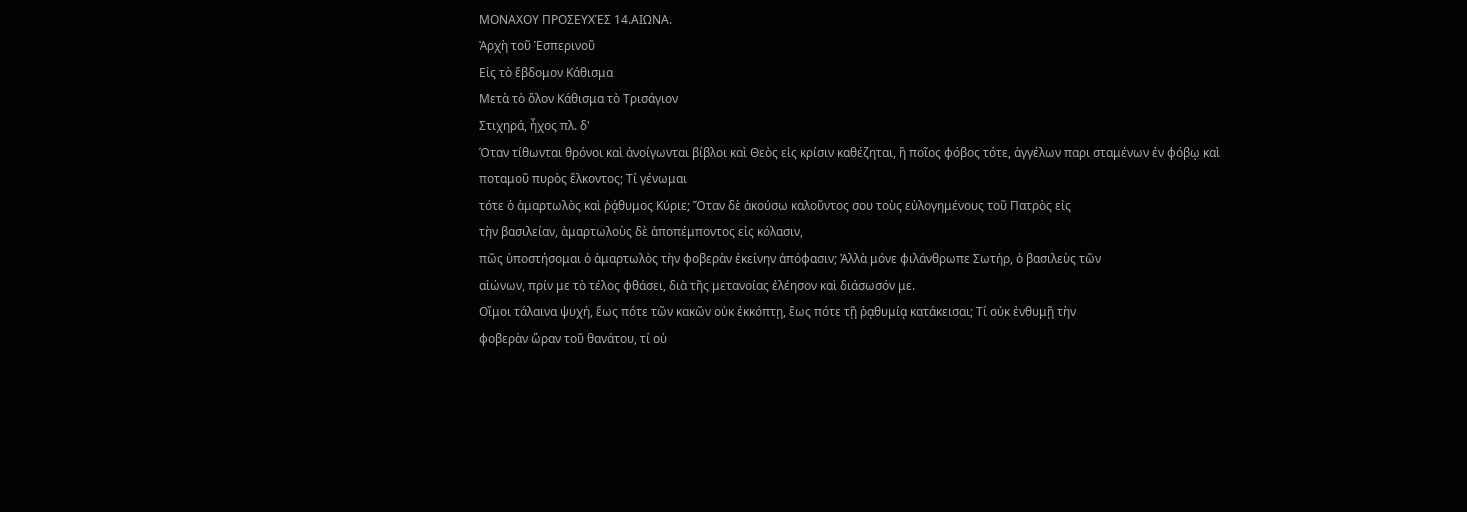ΜΟΝΑΧΟΥ ΠΡΟΣΕΥΧΈΣ 14.ΑΙΩΝΑ.
Ἀρχὴ τοῦ Ἑσπερινοῦ
Εἰς τὸ ἕβδομον Κάθισμα
Μετὰ τὸ ὅλον Κάθισμα τὸ Τρισάγιον
Στιχηρά, ἦχος πλ. δ'
Όταν τίθωνται θρόνοι καὶ ἀνοίγωνται βίβλοι καὶ Θεὸς εἰς κρίσιν καθέζηται, ἢ ποῖος φόβος τότε, ἀγγέλων παρι σταμένων ἐν φόβῳ καὶ ποταμοῦ πυρὸς ἕλκοντος; Τί γένωμαι
τότε ὁ ἁμαρτωλὸς καὶ ῥᾴθυμος Κύριε; Ὅταν δὲ ἀκούσω καλοῦντος σου τοὺς εὐλογημένους τοῦ Πατρὸς εἰς
τὴν βασιλείαν, ἁμαρτωλοὺς δὲ ἀποπέμποντος εἰς κόλασιν,
πῶς ὑποστήσομαι ὁ ἁμαρτωλὸς τὴν φοβερὰν ἐκείνην ἀπόφασιν; Ἀλλὰ μόνε φιλάνθρωπε Σωτήρ, ὁ βασιλεὺς τῶν
αἰώνων, πρίν με τὸ τέλος φθάσει, διὰ τῆς μετανοίας ἐλέησον καὶ διάσωσόν με.
Οἴμοι τάλαινα ψυχή, ἕως πότε τῶν κακῶν οὐκ ἐκκόπτῃ, ἕως πότε τῇ ῥᾳθυμίᾳ κατάκεισαι; Τί οὐκ ἐνθυμῇ τὴν
φοβερὰν ὥραν τοῦ θανάτου, τί οὐ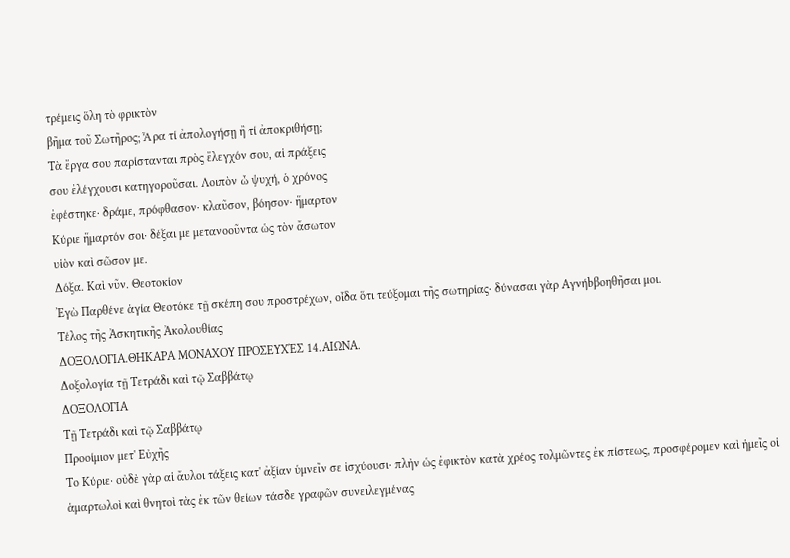τρέμεις ὅλη τὸ φρικτὸν
βῆμα τοῦ Σωτῆρος; Ἆρα τί ἀπολογήσῃ ἢ τί ἀποκριθήσῃ;
Τὰ ἔργα σου παρίστανται πρὸς ἔλεγχόν σου, αἱ πράξεις
σου ἐλέγχουσι κατηγοροῦσαι. Λοιπὸν ὦ ψυχή, ὁ χρόνος
ἐφέστηκε· δράμε, πρόφθασον· κλαῦσον, βόησον· ἥμαρτον
Κύριε ἥμαρτόν σοι· δέξαι με μετανοοῦντα ὡς τὸν ἄσωτον
υἱὸν καὶ σῶσον με.
Δόξα. Καὶ νῦν. Θεοτοκίον
Ἐγὼ Παρθένε ἁγία Θεοτόκε τῇ σκέπη σου προστρέχων, οἶδα ὅτι τεύξομαι τῆς σωτηρίας· δύνασαι γὰρ Αγνήbβοηθῆσαι μοι.
Τέλος τῆς Ἀσκητικῆς Ἀκολουθίας
ΔΟΞΟΛΟΓΙΑ.ΘΗΚΑΡΑ ΜΟΝΑΧΟΥ ΠΡΟΣΕΥΧΈΣ 14.ΑΙΩΝΑ.
Δοξολογία τῇ Τετράδι καὶ τῷ Σαββάτῳ
ΔΟΞΟΛΟΓΙΑ
Τῇ Τετράδι καὶ τῷ Σαββάτῳ
Προοίμιον μετ' Εὐχῆς
Το Κύριε· οὐδὲ γὰρ αἱ ἄυλοι τάξεις κατ' ἀξίαν ὑμνεῖν σε ἰσχύουσι· πλὴν ὡς ἐφικτὸν κατὰ χρέος τολμῶντες ἐκ πίστεως, προσφέρομεν καὶ ἡμεῖς οἱ ἁμαρτωλοὶ καὶ θνητοὶ τὰς ἐκ τῶν θείων τάσδε γραφῶν συνειλεγμένας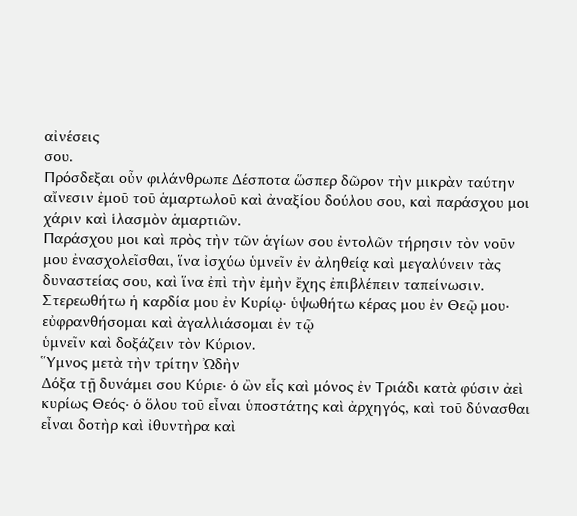αἰνέσεις
σου.
Πρόσδεξαι οὖν φιλάνθρωπε Δέσποτα ὥσπερ δῶρον τὴν μικρὰν ταύτην αἴνεσιν ἐμοῦ τοῦ ἁμαρτωλοῦ καὶ ἀναξίου δούλου σου, καὶ παράσχου μοι χάριν καὶ ἱλασμὸν ἁμαρτιῶν.
Παράσχου μοι καὶ πρὸς τὴν τῶν ἁγίων σου ἐντολῶν τήρησιν τὸν νοῦν μου ἐνασχολεῖσθαι, ἵνα ἰσχύω ὑμνεῖν ἐν ἀληθείᾳ καὶ μεγαλύνειν τὰς δυναστείας σου, καὶ ἵνα ἐπὶ τὴν ἐμὴν ἔχης ἐπιβλέπειν ταπείνωσιν.
Στερεωθήτω ἡ καρδία μου ἐν Κυρίῳ· ὑψωθήτω κέρας μου ἐν Θεῷ μου· εὐφρανθήσομαι καὶ ἀγαλλιάσομαι ἐν τῷ
ὑμνεῖν καὶ δοξάζειν τὸν Κύριον.
Ὕμνος μετὰ τὴν τρίτην Ὠδὴν
Δόξα τῇ δυνάμει σου Κύριε· ὁ ὢν εἷς καὶ μόνος ἐν Τριάδι κατὰ φύσιν ἀεὶ κυρίως Θεός· ὁ ὅλου τοῦ εἶναι ὑποστάτης καὶ ἀρχηγός, καὶ τοῦ δύνασθαι εἶναι δοτὴρ καὶ ἰθυντὴρα καὶ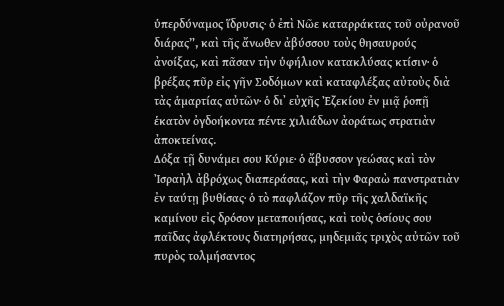ὑπερδύναμος ἵδρυσις· ὁ ἐπὶ Νῶε καταρράκτας τοῦ οὐρανοῦ διάρας”, καὶ τῆς ἄνωθεν ἀβύσσου τοὺς θησαυρούς ἀνοίξας, καὶ πᾶσαν τὴν ὑφήλιον κατακλύσας κτίσιν· ὁ βρέξας πῦρ εἰς γῆν Σοδόμων καὶ καταφλέξας αὐτοὺς διὰ τὰς ἁμαρτίας αὐτῶν· ὁ δι᾽ εὐχῆς Ἐζεκίου ἐν μιᾷ ῥοπῇ ἑκατὸν ὀγδοήκοντα πέντε χιλιάδων ἀοράτως στρατιὰν ἀποκτείνας.
Δόξα τῇ δυνάμει σου Κύριε· ὁ ἄβυσσον γεώσας καὶ τὸν Ἰσραὴλ ἀβρόχως διαπεράσας, καὶ τὴν Φαραὼ πανστρατιὰν ἐν ταύτῃ βυθίσας· ὁ τὸ παφλάζον πῦρ τῆς χαλδαϊκῆς καμίνου εἰς δρόσον μεταποιήσας, καὶ τοὺς ὁσίους σου παῖδας ἀφλέκτους διατηρήσας, μηδεμιᾶς τριχὸς αὐτῶν τοῦ
πυρὸς τολμήσαντος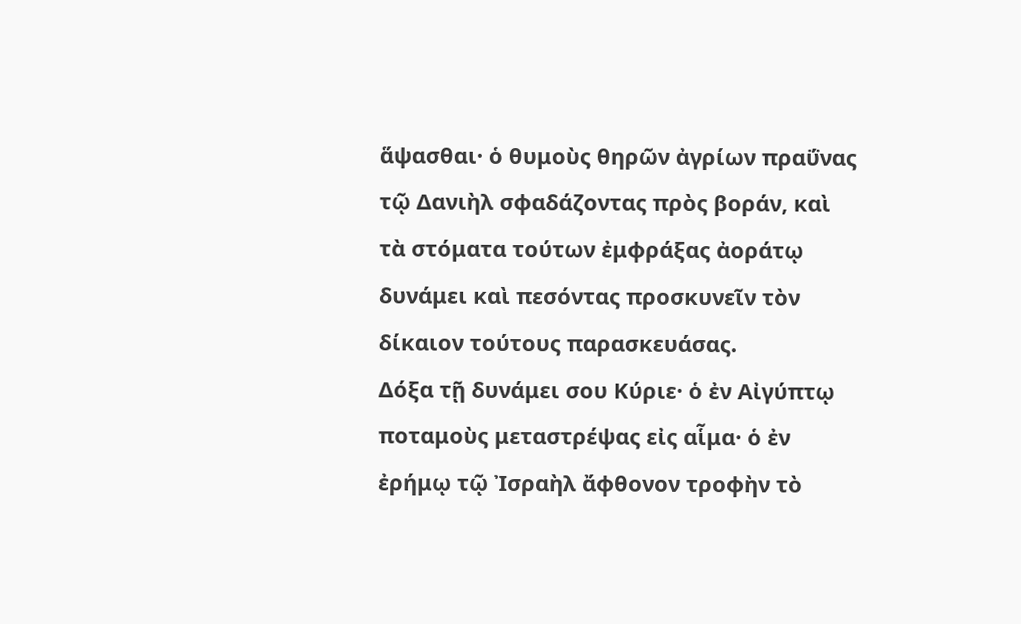ἅψασθαι· ὁ θυμοὺς θηρῶν ἀγρίων πραΰνας τῷ Δανιὴλ σφαδάζοντας πρὸς βοράν, καὶ τὰ στόματα τούτων ἐμφράξας ἀοράτῳ δυνάμει καὶ πεσόντας προσκυνεῖν τὸν δίκαιον τούτους παρασκευάσας.
Δόξα τῇ δυνάμει σου Κύριε· ὁ ἐν Αἰγύπτῳ ποταμοὺς μεταστρέψας εἰς αἷμα· ὁ ἐν ἐρήμῳ τῷ Ἰσραὴλ ἄφθονον τροφὴν τὸ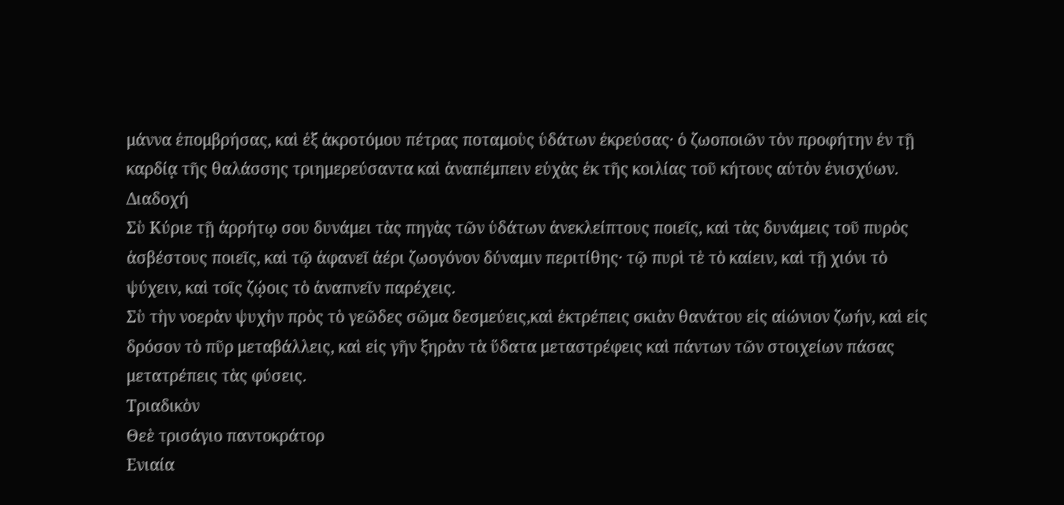μάννα ἐπομβρήσας, καὶ ἐξ ἀκροτόμου πέτρας ποταμοὺς ὑδάτων ἐκρεύσας· ὁ ζωοποιῶν τὸν προφήτην ἐν τῇ καρδίᾳ τῆς θαλάσσης τριημερεύσαντα καὶ ἀναπέμπειν εὐχὰς ἐκ τῆς κοιλίας τοῦ κήτους αὐτὸν ἐνισχύων.
Διαδοχή
Σὺ Κύριε τῇ ἀρρήτῳ σου δυνάμει τὰς πηγὰς τῶν ὑδάτων ἀνεκλείπτους ποιεῖς, καὶ τὰς δυνάμεις τοῦ πυρὸς ἀσβέστους ποιεῖς, καὶ τῷ ἀφανεῖ ἀέρι ζωογόνον δύναμιν περιτίθης· τῷ πυρὶ τὲ τὸ καίειν, καὶ τῇ χιόνι τὸ ψύχειν, καὶ τοῖς ζῴοις τὸ ἀναπνεῖν παρέχεις.
Σὺ τὴν νοερὰν ψυχὴν πρὸς τὸ γεῶδες σῶμα δεσμεύεις,καὶ ἐκτρέπεις σκιὰν θανάτου εἰς αἰώνιον ζωήν, καὶ εἰς δρόσον τὸ πῦρ μεταβάλλεις, καὶ εἰς γῆν ξηρὰν τὰ ὕδατα μεταστρέφεις καὶ πάντων τῶν στοιχείων πάσας μετατρέπεις τὰς φύσεις.
Τριαδικὸν
Θεὲ τρισάγιο παντοκράτορ
Ενιαία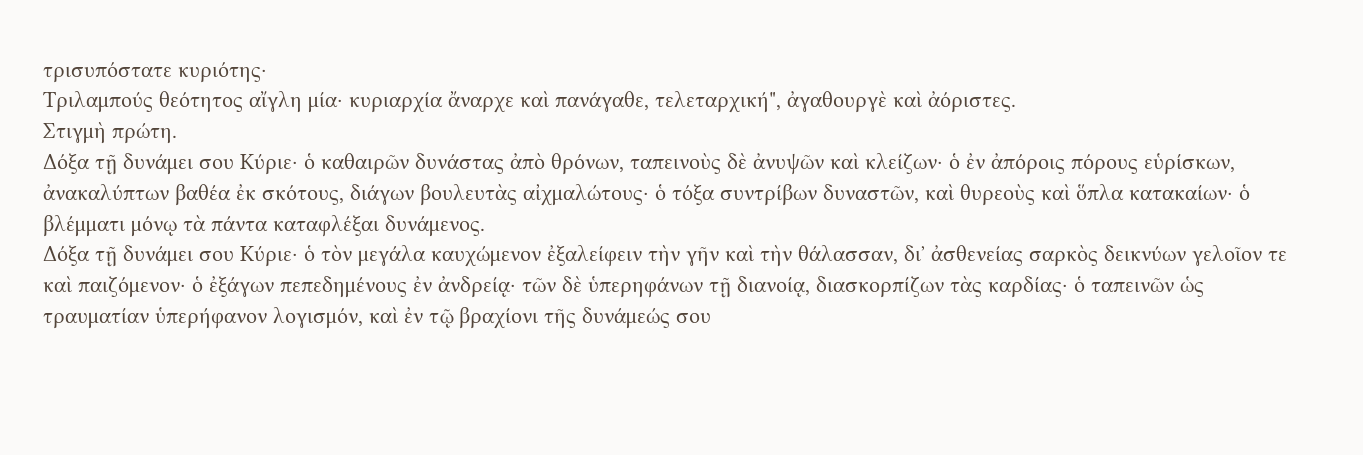τρισυπόστατε κυριότης·
Τριλαμπούς θεότητος αἴγλη μία· κυριαρχία ἄναρχε καὶ πανάγαθε, τελεταρχική", ἀγαθουργὲ καὶ ἀόριστες.
Στιγμὴ πρώτη.
Δόξα τῇ δυνάμει σου Κύριε· ὁ καθαιρῶν δυνάστας ἀπὸ θρόνων, ταπεινοὺς δὲ ἀνυψῶν καὶ κλείζων· ὁ ἐν ἀπόροις πόρους εὑρίσκων, ἀνακαλύπτων βαθέα ἐκ σκότους, διάγων βουλευτὰς αἰχμαλώτους· ὁ τόξα συντρίβων δυναστῶν, καὶ θυρεοὺς καὶ ὅπλα κατακαίων· ὁ βλέμματι μόνῳ τὰ πάντα καταφλέξαι δυνάμενος.
Δόξα τῇ δυνάμει σου Κύριε· ὁ τὸν μεγάλα καυχώμενον ἐξαλείφειν τὴν γῆν καὶ τὴν θάλασσαν, δι᾿ ἀσθενείας σαρκὸς δεικνύων γελοῖον τε καὶ παιζόμενον· ὁ ἐξάγων πεπεδημένους ἐν ἀνδρείᾳ· τῶν δὲ ὑπερηφάνων τῇ διανοίᾳ, διασκορπίζων τὰς καρδίας· ὁ ταπεινῶν ὡς τραυματίαν ὑπερήφανον λογισμόν, καὶ ἐν τῷ βραχίονι τῆς δυνάμεώς σου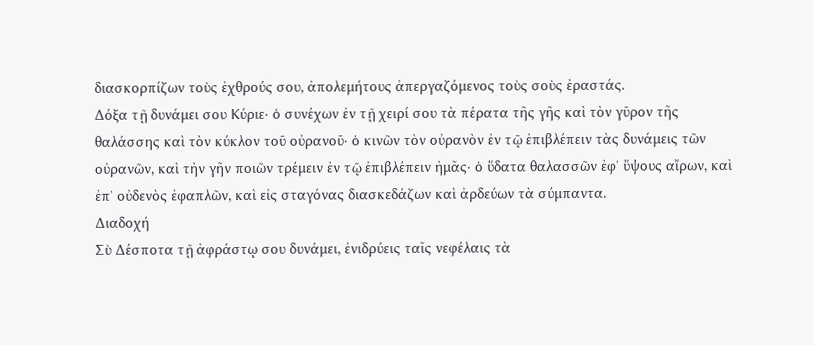διασκορπίζων τοὺς ἐχθρούς σου, ἀπολεμήτους ἀπεργαζόμενος τοὺς σοὺς ἐραστάς.
Δόξα τῇ δυνάμει σου Κύριε· ὁ συνέχων ἐν τῇ χειρί σου τὰ πέρατα τῆς γῆς καὶ τὸν γῦρον τῆς θαλάσσης καὶ τὸν κύκλον τοῦ οὐρανοῦ· ὁ κινῶν τὸν οὐρανὸν ἐν τῷ ἐπιβλέπειν τὰς δυνάμεις τῶν οὐρανῶν, καὶ τὴν γῆν ποιῶν τρέμειν ἐν τῷ ἐπιβλέπειν ἡμᾶς· ὁ ὕδατα θαλασσῶν ἐφ᾽ ὕψους αἴρων, καὶ ἐπ᾿ οὐδενὸς ἐφαπλῶν, καὶ εἰς σταγόνας διασκεδάζων καὶ ἀρδεύων τὰ σύμπαντα.
Διαδοχή
Σὺ Δέσποτα τῇ ἀφράστῳ σου δυνάμει, ἐνιδρύεις ταῖς νεφέλαις τὰ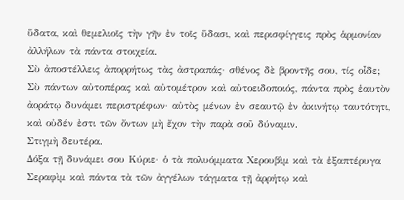ὕδατα, καὶ θεμελιοῖς τὴν γῆν ἐν τοῖς ὕδασι, καὶ περισφίγγεις πρὸς ἁρμονίαν ἀλλήλων τὰ πάντα στοιχεία.
Σὺ ἀποστέλλεις ἀπορρήτως τὰς ἀστραπάς· σθένος δὲ βροντῆς σου, τίς οἶδε;
Σὺ πάντων αὐτοπέρας καὶ αὐτομέτρον καὶ αὐτοειδοποιός, πάντα πρὸς ἑαυτὸν ἀοράτῳ δυνάμει περιστρέφων· αὐτὸς μένων ἐν σεαυτῷ ἐν ἀκινήτῳ ταυτότητι, καὶ οὐδέν ἐστι τῶν ὄντων μὴ ἔχον τὴν παρὰ σοῦ δύναμιν.
Στιγμὴ δευτέρα.
Δόξα τῇ δυνάμει σου Κύριε· ὁ τὰ πολυόμματα Χερουβὶμ καὶ τὰ ἑξαπτέρυγα Σεραφὶμ καὶ πάντα τὰ τῶν ἀγγέλων τάγματα τῇ ἀρρήτῳ καὶ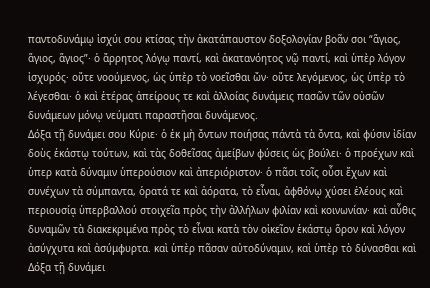παντοδυνάμῳ ἰσχύι σου κτίσας τὴν ἀκατάπαυστον δοξολογίαν βοᾶν σοι “ἅγιος, ἅγιος, ἅγιος”· ὁ ἄρρητος λόγῳ παντί, καὶ ἀκατανόητος νῷ παντί, καὶ ὑπὲρ λόγον ἰσχυρός· οὔτε νοούμενος, ὡς ὑπὲρ τὸ νοεῖσθαι ὤν· οὔτε λεγόμενος, ὡς ὑπὲρ τὸ λέγεσθαι· ὁ καὶ ἑτέρας ἀπείρους τε καὶ ἀλλοίας δυνάμεις πασῶν τῶν οὐσῶν δυνάμεων μόνῳ νεύματι παραστῆσαι δυνάμενος.
Δόξα τῇ δυνάμει σου Κύριε· ὁ ἐκ μὴ ὄντων ποιήσας πάντὰ τὰ ὄντα, καὶ φύσιν ἰδίαν δοὺς ἑκάστῳ τούτων, καὶ τὰς δοθεῖσας ἀμείβων φύσεις ὡς βούλει· ὁ προέχων καὶ ὑπερ κατὰ δύναμιν ὑπερούσιον καὶ ἀπεριόριστον· ὁ πᾶσι τοῖς οὖσι ἔχων καὶ συνέχων τὰ σύμπαντα, ὁρατά τε καὶ ἀόρατα, τὸ εἶναι, ἀφθόνῳ χύσει ἐλέους καὶ περιουσίᾳ ὑπερβαλλού στοιχεῖα πρὸς τὴν ἀλλήλων φιλίαν καὶ κοινωνίαν· καὶ αὖθις δυναμῶν τὰ διακεκριμένα πρὸς τὸ εἶναι κατὰ τὸν οἰκεῖον ἑκάστῳ ὅρον καὶ λόγον ἀσύγχυτα καὶ ἀσύμφυρτα. καὶ ὑπὲρ πᾶσαν αὐτοδύναμιν, καὶ ὑπὲρ τὸ δύνασθαι καὶ
Δόξα τῇ δυνάμει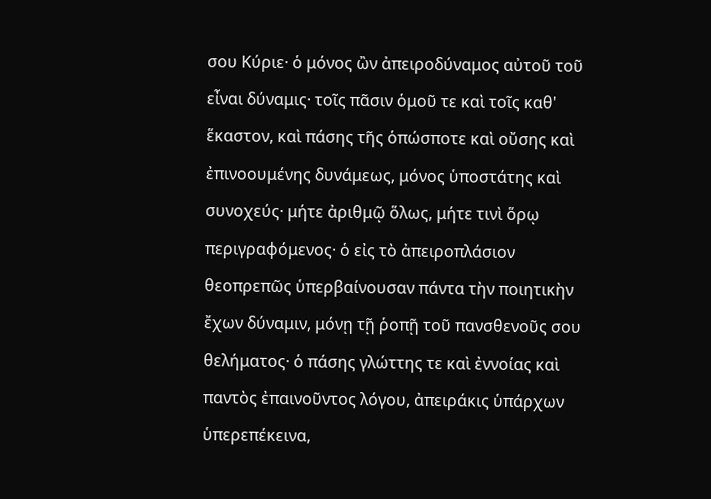σου Κύριε· ὁ μόνος ὢν ἀπειροδύναμος αὐτοῦ τοῦ εἶναι δύναμις· τοῖς πᾶσιν ὁμοῦ τε καὶ τοῖς καθ' ἕκαστον, καὶ πάσης τῆς ὁπώσποτε καὶ οὔσης καὶ ἐπινοουμένης δυνάμεως, μόνος ὑποστάτης καὶ συνοχεύς· μήτε ἀριθμῷ ὅλως, μήτε τινὶ ὅρῳ περιγραφόμενος· ὁ εἰς τὸ ἀπειροπλάσιον θεοπρεπῶς ὑπερβαίνουσαν πάντα τὴν ποιητικὴν ἔχων δύναμιν, μόνῃ τῇ ῥοπῇ τοῦ πανσθενοῦς σου θελήματος· ὁ πάσης γλώττης τε καὶ ἐννοίας καὶ παντὸς ἐπαινοῦντος λόγου, ἀπειράκις ὑπάρχων ὑπερεπέκεινα,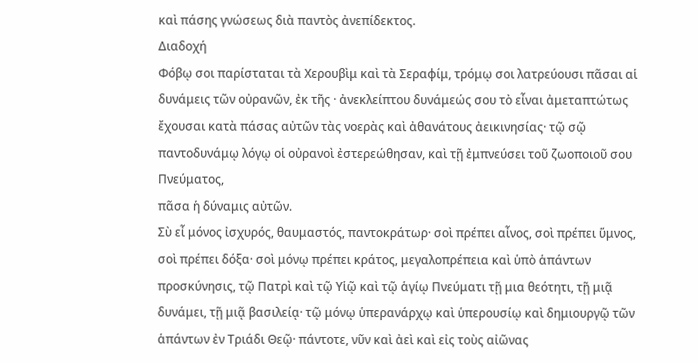καὶ πάσης γνώσεως διὰ παντὸς ἀνεπίδεκτος.
Διαδοχή
Φόβῳ σοι παρίσταται τὰ Χερουβὶμ καὶ τὰ Σεραφίμ, τρόμῳ σοι λατρεύουσι πᾶσαι αἱ δυνάμεις τῶν οὐρανῶν, ἐκ τῆς · ἀνεκλείπτου δυνάμεώς σου τὸ εἶναι ἀμεταπτώτως ἔχουσαι κατὰ πάσας αὐτῶν τὰς νοερὰς καὶ ἀθανάτους ἀεικινησίας· τῷ σῷ παντοδυνάμῳ λόγῳ οἱ οὐρανοὶ ἐστερεώθησαν, καὶ τῇ ἐμπνεύσει τοῦ ζωοποιοῦ σου Πνεύματος,
πᾶσα ἡ δύναμις αὐτῶν.
Σὺ εἶ μόνος ἰσχυρός, θαυμαστός, παντοκράτωρ· σοὶ πρέπει αἶνος, σοὶ πρέπει ὕμνος, σοὶ πρέπει δόξα· σοὶ μόνῳ πρέπει κράτος, μεγαλοπρέπεια καὶ ὑπὸ ἁπάντων προσκύνησις, τῷ Πατρὶ καὶ τῷ Υἱῷ καὶ τῷ ἁγίῳ Πνεύματι τῇ μια θεότητι, τῇ μιᾷ δυνάμει, τῇ μιᾷ βασιλείᾳ· τῷ μόνῳ ὑπερανάρχῳ καὶ ὑπερουσίῳ καὶ δημιουργῷ τῶν ἁπάντων ἐν Τριάδι Θεῷ· πάντοτε, νῦν καὶ ἀεὶ καὶ εἰς τοὺς αἰῶνας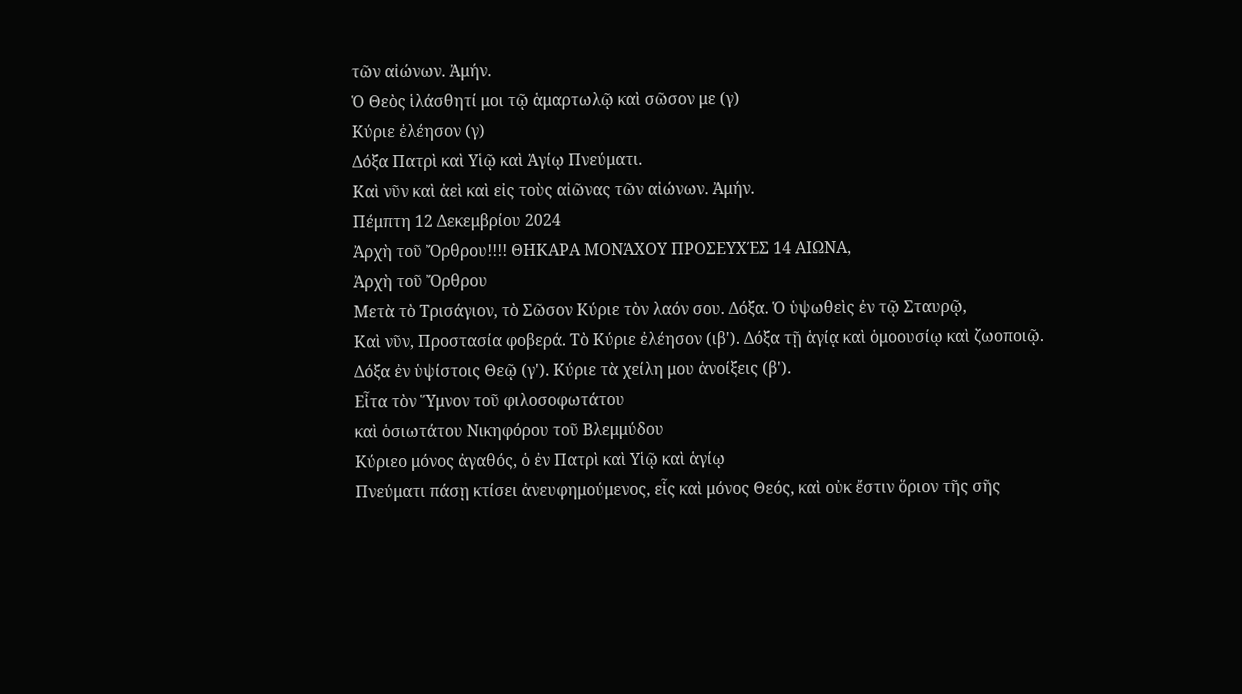τῶν αἰώνων. Ἀμήν.
Ὁ Θεὸς ἱλάσθητί μοι τῷ ἁμαρτωλῷ καὶ σῶσον με (γ)
Κύριε ἐλέησον (γ)
Δόξα Πατρὶ καὶ Υἱῷ καὶ Ἁγίῳ Πνεύματι.
Καὶ νῦν καὶ ἀεὶ καὶ εἰς τοὺς αἰῶνας τῶν αἰώνων. Ἀμήν.
Πέμπτη 12 Δεκεμβρίου 2024
Ἀρχὴ τοῦ Ὄρθρου!!!! ΘΗΚΑΡΑ ΜΟΝΆΧΟΥ ΠΡΟΣΕΥΧΈΣ 14 ΑΙΩΝΑ,
Ἀρχὴ τοῦ Ὄρθρου
Μετὰ τὸ Τρισάγιον, τὸ Σῶσον Κύριε τὸν λαόν σου. Δόξα. Ὁ ὑψωθεὶς ἐν τῷ Σταυρῷ,
Καὶ νῦν, Προστασία φοβερά. Τὸ Κύριε ἐλέησον (ιβ'). Δόξα τῇ ἁγίᾳ καὶ ὁμοουσίῳ καὶ ζωοποιῷ.
Δόξα ἐν ὑψίστοις Θεῷ (γ'). Κύριε τὰ χείλη μου ἀνοίξεις (β').
Εἶτα τὸν Ὕμνον τοῦ φιλοσοφωτάτου
καὶ ὁσιωτάτου Νικηφόρου τοῦ Βλεμμύδου
Κύριεο μόνος ἀγαθός, ὁ ἐν Πατρὶ καὶ Υἱῷ καὶ ἁγίῳ
Πνεύματι πάσῃ κτίσει ἀνευφημούμενος, εἷς καὶ μόνος Θεός, καὶ οὐκ ἔστιν ὅριον τῆς σῆς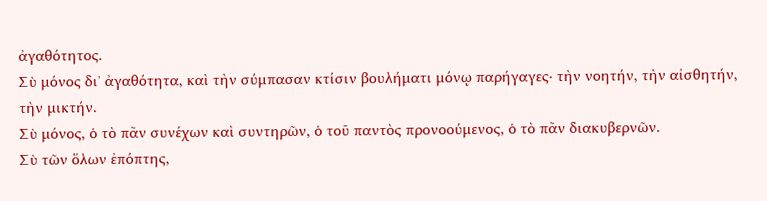ἀγαθότητος.
Σὺ μόνος δι᾿ ἀγαθότητα, καὶ τὴν σύμπασαν κτίσιν βουλήματι μόνῳ παρήγαγες· τὴν νοητήν, τὴν αἰσθητήν, τὴν μικτήν.
Σὺ μόνος, ὁ τὸ πᾶν συνέχων καὶ συντηρῶν, ὁ τοῦ παντὸς προνοούμενος, ὁ τὸ πᾶν διακυβερνῶν.
Σὺ τῶν ὅλων ἐπόπτης,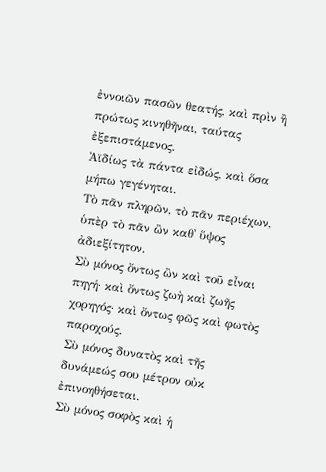ἐννοιῶν πασῶν θεατής, καὶ πρὶν ἢ πρώτως κινηθῆναι, ταύτας ἐξεπιστάμενος.
Ἀϊδίως τὰ πάντα εἰδώς, καὶ ὅσα μήπω γεγένηται.
Τὸ πᾶν πληρῶν, τὸ πᾶν περιέχων, ὑπὲρ τὸ πᾶν ὢν καθ᾿ ὕψος ἀδιεξίτητον.
Σὺ μόνος ὄντως ὢν καὶ τοῦ εἶναι πηγή· καὶ ὄντως ζωὴ καὶ ζωῆς χορηγός· καὶ ὄντως φῶς καὶ φωτὸς παροχούς.
Σὺ μόνος δυνατὸς καὶ τῆς δυνάμεώς σου μέτρον οὐκ ἐπινοηθήσεται.
Σὺ μόνος σοφὸς καὶ ἡ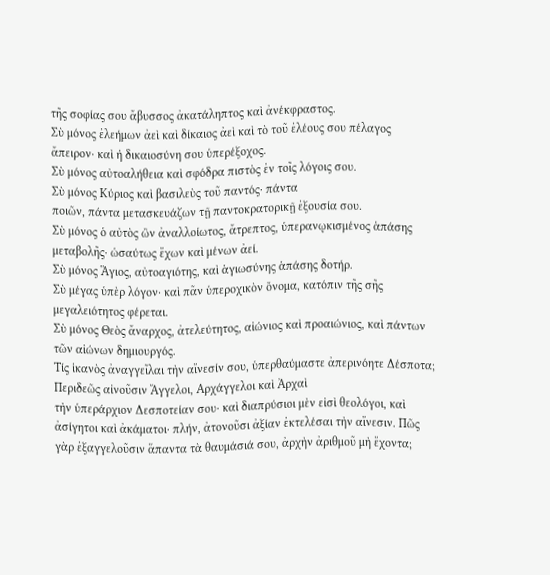τῆς σοφίας σου ἄβυσσος ἀκατάληπτος καὶ ἀνέκφραστος.
Σὺ μόνος ἐλεήμων ἀεὶ καὶ δίκαιος ἀεὶ καὶ τὸ τοῦ ἐλέους σου πέλαγος ἄπειρον· καὶ ἡ δικαιοσύνη σου ὑπερέξοχος.
Σὺ μόνος αὐτοαλήθεια καὶ σφόδρα πιστὸς ἐν τοῖς λόγοις σου.
Σὺ μόνος Κύριος καὶ βασιλεὺς τοῦ παντός· πάντα
ποιῶν, πάντα μετασκευάζων τῇ παντοκρατορικῇ ἐξουσία σου.
Σὺ μόνος ὁ αὐτὸς ὢν ἀναλλοίωτος, ἄτρεπτος, ὑπερανῳκισμένος ἁπάσης μεταβολῆς· ὡσαύτως ἔχων καὶ μένων ἀεί.
Σὺ μόνος Ἅγιος, αὐτοαγιότης, καὶ ἁγιωσύνης ἁπάσης δοτήρ.
Σὺ μέγας ὑπὲρ λόγον· καὶ πᾶν ὑπεροχικὸν ὄνομα, κατόπιν τῆς σῆς μεγαλειότητος φέρεται.
Σὺ μόνος Θεὸς ἄναρχος, ἀτελεύτητος, αἰώνιος καὶ προαιώνιος, καὶ πάντων τῶν αἰώνων δημιουργός.
Τίς ἱκανὸς ἀναγγεῖλαι τὴν αἴνεσίν σου, ὑπερθαύμαστε ἀπερινόητε Δέσποτα;
Περιδεῶς αἰνοῦσιν Ἄγγελοι, Αρχάγγελοι καὶ Ἀρχαὶ
τὴν ὑπεράρχιον Δεσποτείαν σου· καὶ διαπρύσιοι μὲν εἰσὶ θεολόγοι, καὶ ἀσίγητοι καὶ ἀκάματοι· πλήν, ἀτονοῦσι ἀξίαν ἐκτελέσαι τὴν αἴνεσιν. Πῶς γὰρ ἐξαγγελοῦσιν ἅπαντα τὰ θαυμάσιά σου, ἀρχὴν ἀριθμοῦ μὴ ἔχοντα;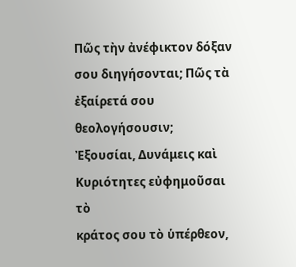Πῶς τὴν ἀνέφικτον δόξαν σου διηγήσονται; Πῶς τὰ ἐξαίρετά σου θεολογήσουσιν;
Ἐξουσίαι, Δυνάμεις καὶ Κυριότητες εὐφημοῦσαι τὸ
κράτος σου τὸ ὑπέρθεον,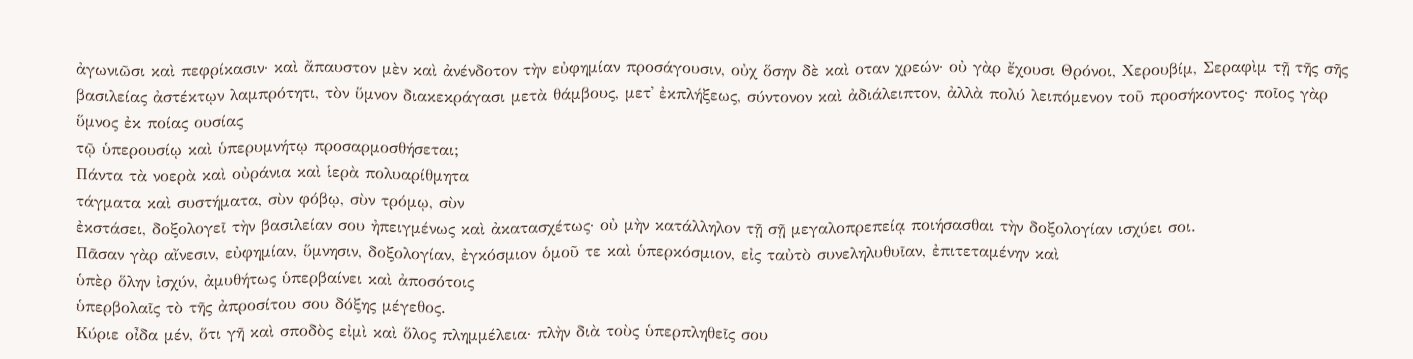ἀγωνιῶσι καὶ πεφρίκασιν· καὶ ἄπαυστον μὲν καὶ ἀνένδοτον τὴν εὐφημίαν προσάγουσιν, οὐχ ὅσην δὲ καὶ οταν χρεών· οὐ γὰρ ἔχουσι Θρόνοι, Χερουβίμ, Σεραφὶμ τῇ τῆς σῆς βασιλείας ἀστέκτῳν λαμπρότητι, τὸν ὕμνον διακεκράγασι μετὰ θάμβους, μετ᾽ ἐκπλήξεως, σύντονον καὶ ἀδιάλειπτον, ἀλλὰ πολύ λειπόμενον τοῦ προσήκοντος· ποῖος γὰρ ὕμνος ἐκ ποίας ουσίας
τῷ ὑπερουσίῳ καὶ ὑπερυμνήτῳ προσαρμοσθήσεται;
Πάντα τὰ νοερὰ καὶ οὐράνια καὶ ἱερὰ πολυαρίθμητα
τάγματα καὶ συστήματα, σὺν φόβῳ, σὺν τρόμῳ, σὺν
ἐκστάσει, δοξολογεῖ τὴν βασιλείαν σου ἠπειγμένως καὶ ἀκατασχέτως· οὐ μὴν κατάλληλον τῇ σῇ μεγαλοπρεπείᾳ ποιήσασθαι τὴν δοξολογίαν ισχύει σοι.
Πᾶσαν γὰρ αἴνεσιν, εὐφημίαν, ὕμνησιν, δοξολογίαν, ἐγκόσμιον ὁμοῦ τε καὶ ὑπερκόσμιον, εἰς ταὐτὸ συνεληλυθυῖαν, ἐπιτεταμένην καὶ
ὑπὲρ ὅλην ἰσχύν, ἀμυθήτως ὑπερβαίνει καὶ ἀποσότοις
ὑπερβολαῖς τὸ τῆς ἀπροσίτου σου δόξης μέγεθος.
Κύριε οἶδα μέν, ὅτι γῆ καὶ σποδὸς εἰμὶ καὶ ὅλος πλημμέλεια· πλὴν διὰ τοὺς ὑπερπληθεῖς σου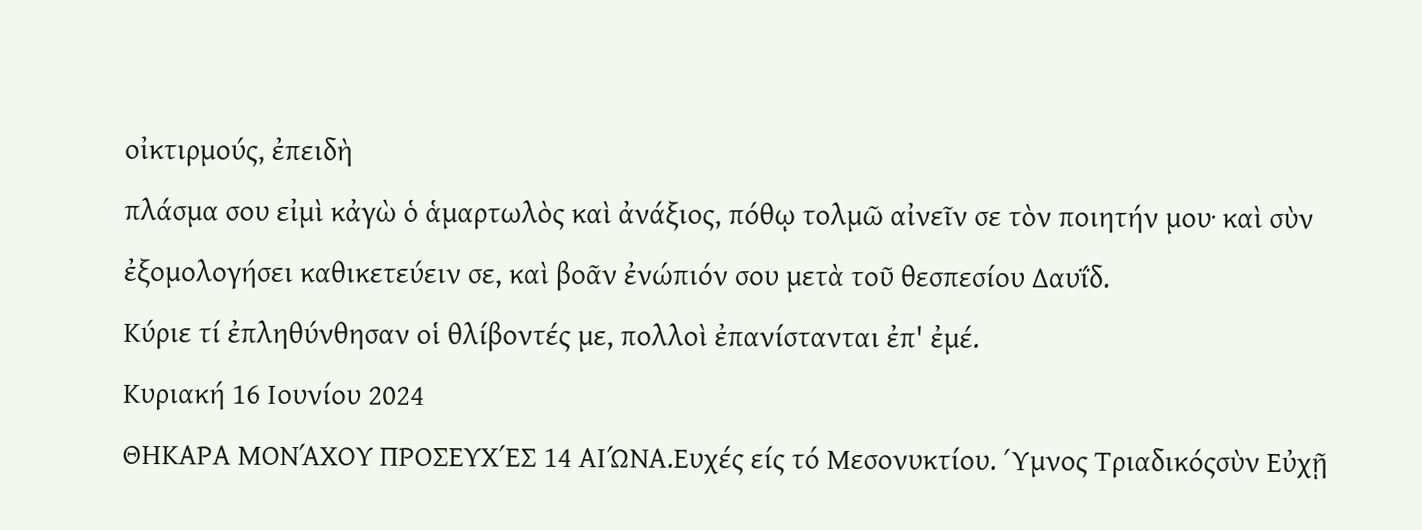οἰκτιρμούς, ἐπειδὴ
πλάσμα σου εἰμὶ κἀγὼ ὁ ἁμαρτωλὸς καὶ ἀνάξιος, πόθῳ τολμῶ αἰνεῖν σε τὸν ποιητήν μου· καὶ σὺν ἐξομολογήσει καθικετεύειν σε, καὶ βοᾶν ἐνώπιόν σου μετὰ τοῦ θεσπεσίου Δαυΐδ.
Κύριε τί ἐπληθύνθησαν οἱ θλίβοντές με, πολλοὶ ἐπανίστανται ἐπ' ἐμέ.
Κυριακή 16 Ιουνίου 2024
ΘΗΚΑΡΑ ΜΟΝΆΧΟΥ ΠΡΟΣΕΥΧΈΣ 14 ΑΙΏΝΑ.Ευχές είς τό Μεσονυκτίου. Ύμνος Τριαδικόςσὺν Εὐχῇ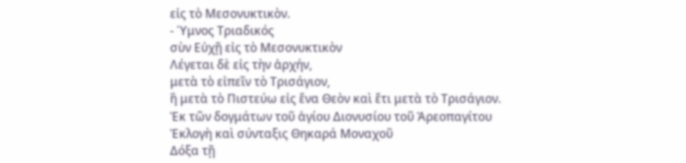εἰς τὸ Μεσονυκτικὸν.
- Ύμνος Τριαδικός
σὺν Εὐχῇ εἰς τὸ Μεσονυκτικὸν
Λέγεται δὲ εἰς τὴν ἀρχήν,
μετὰ τὸ εἰπεῖν τὸ Τρισάγιον,
ἢ μετὰ τὸ Πιστεύω εἰς ἕνα Θεὸν καὶ ἔτι μετὰ τὸ Τρισάγιον.
Ἐκ τῶν δογμάτων τοῦ ἁγίου Διονυσίου τοῦ Ἀρεοπαγίτου
Ἐκλογὴ καὶ σύνταξις Θηκαρά Μοναχοῦ
Δόξα τῇ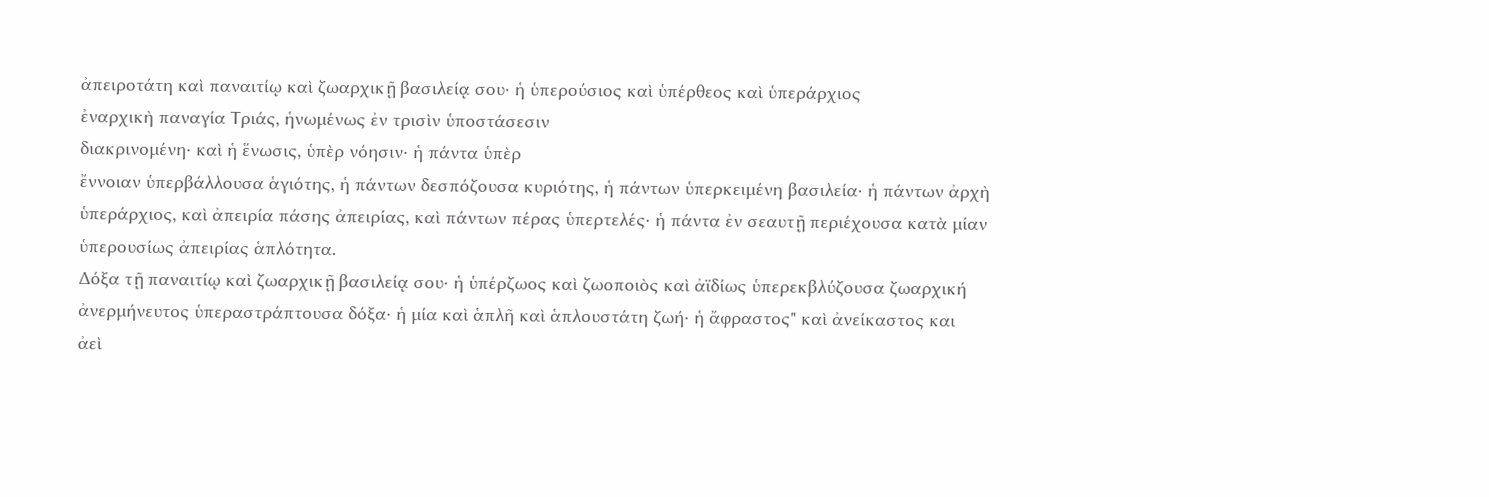ἀπειροτάτη καὶ παναιτίῳ καὶ ζωαρχικῇ βασιλείᾳ σου· ἡ ὑπερούσιος καὶ ὑπέρθεος καὶ ὑπεράρχιος
ἐναρχικὴ παναγία Τριάς, ἡνωμένως ἐν τρισὶν ὑποστάσεσιν
διακρινομένη· καὶ ἡ ἕνωσις, ὑπὲρ νόησιν· ἡ πάντα ὑπὲρ
ἔννοιαν ὑπερβάλλουσα ἁγιότης, ἡ πάντων δεσπόζουσα κυριότης, ἡ πάντων ὑπερκειμένη βασιλεία· ἡ πάντων ἀρχὴ
ὑπεράρχιος, καὶ ἀπειρία πάσης ἀπειρίας, καὶ πάντων πέρας ὑπερτελές· ἡ πάντα ἐν σεαυτῇ περιέχουσα κατὰ μίαν
ὑπερουσίως ἀπειρίας ἁπλότητα.
Δόξα τῇ παναιτίῳ καὶ ζωαρχικῇ βασιλείᾳ σου· ἡ ὑπέρζωος καὶ ζωοποιὸς καὶ ἀϊδίως ὑπερεκβλύζουσα ζωαρχική
ἀνερμήνευτος ὑπεραστράπτουσα δόξα· ἡ μία καὶ ἁπλῆ καὶ ἁπλουστάτη ζωή· ἡ ἄφραστος" καὶ ἀνείκαστος και
ἀεὶ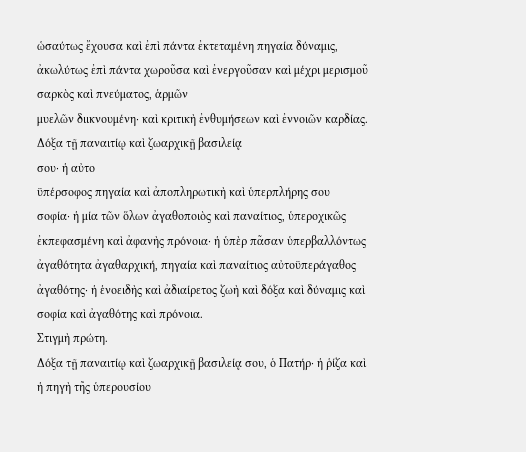ὡσαύτως ἔχουσα καὶ ἐπὶ πάντα ἐκτεταμένη πηγαία δύναμις, ἀκωλύτως ἐπὶ πάντα χωροῦσα καὶ ἐνεργοῦσαν καὶ μέχρι μερισμοῦ σαρκὸς καὶ πνεύματος, ἁρμῶν
μυελῶν διικνουμένη· καὶ κριτικὴ ἐνθυμήσεων καὶ ἐννοιῶν καρδίας.
Δόξα τῇ παναιτίῳ καὶ ζωαρχικῇ βασιλείᾳ
σου· ἡ αὐτο
ϋπέρσοφος πηγαία καὶ ἀποπληρωτικὴ καὶ ὑπερπλήρης σου
σοφία· ἡ μία τῶν ὅλων ἀγαθοποιὸς καὶ παναίτιος, ὑπεροχικῶς ἐκπεφασμένη καὶ ἀφανὴς πρόνοια· ἡ ὑπὲρ πᾶσαν ὑπερβαλλόντως ἀγαθότητα ἀγαθαρχική, πηγαία καὶ παναίτιος αὐτοϋπεράγαθος ἀγαθότης· ἡ ἑνοειδὴς καὶ ἀδιαίρετος ζωὴ καὶ δόξα καὶ δύναμις καὶ σοφία καὶ ἀγαθότης καὶ πρόνοια.
Στιγμὴ πρώτη.
Δόξα τῇ παναιτίῳ καὶ ζωαρχικῇ βασιλείᾳ σου, ὁ Πατήρ· ἡ ῥίζα καὶ ἡ πηγὴ τῆς ὑπερουσίου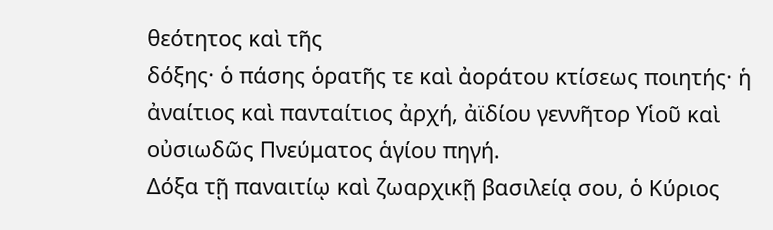θεότητος καὶ τῆς
δόξης· ὁ πάσης ὁρατῆς τε καὶ ἀοράτου κτίσεως ποιητής· ἡ ἀναίτιος καὶ πανταίτιος ἀρχή, ἀϊδίου γεννῆτορ Υἱοῦ καὶ
οὐσιωδῶς Πνεύματος ἁγίου πηγή.
Δόξα τῇ παναιτίῳ καὶ ζωαρχικῇ βασιλείᾳ σου, ὁ Κύριος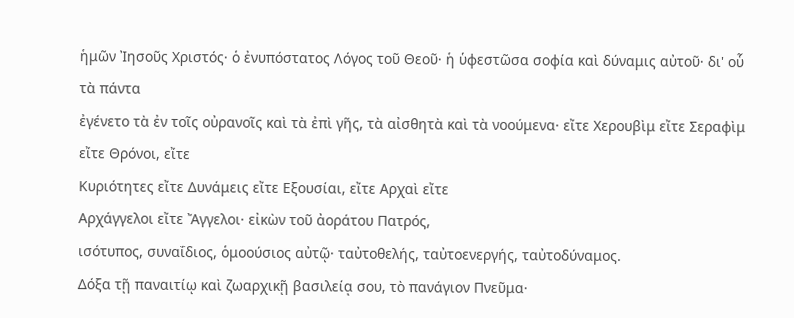ἡμῶν Ἰησοῦς Χριστός· ὁ ἐνυπόστατος Λόγος τοῦ Θεοῦ· ἡ ὑφεστῶσα σοφία καὶ δύναμις αὐτοῦ· δι' οὗ τὰ πάντα
ἐγένετο τὰ ἐν τοῖς οὐρανοῖς καὶ τὰ ἐπὶ γῆς, τὰ αἰσθητὰ καὶ τὰ νοούμενα· εἴτε Χερουβὶμ εἴτε Σεραφὶμ εἴτε Θρόνοι, εἴτε
Κυριότητες εἴτε Δυνάμεις εἴτε Εξουσίαι, εἴτε Αρχαὶ εἴτε
Αρχάγγελοι εἴτε Ἄγγελοι· εἰκὼν τοῦ ἀοράτου Πατρός,
ισότυπος, συναΐδιος, ὁμοούσιος αὐτῷ· ταὐτοθελής, ταὐτοενεργής, ταὐτοδύναμος.
Δόξα τῇ παναιτίῳ καὶ ζωαρχικῇ βασιλείᾳ σου, τὸ πανάγιον Πνεῦμα·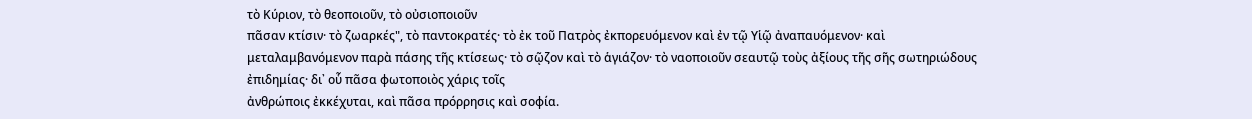τὸ Κύριον, τὸ θεοποιοῦν, τὸ οὐσιοποιοῦν
πᾶσαν κτίσιν· τὸ ζωαρκές", τὸ παντοκρατές· τὸ ἐκ τοῦ Πατρὸς ἐκπορευόμενον καὶ ἐν τῷ Υἱῷ ἀναπαυόμενον· καὶ μεταλαμβανόμενον παρὰ πάσης τῆς κτίσεως· τὸ σῷζον καὶ τὸ ἁγιάζον· τὸ ναοποιοῦν σεαυτῷ τοὺς ἀξίους τῆς σῆς σωτηριώδους ἐπιδημίας· δι᾿ οὗ πᾶσα φωτοποιὸς χάρις τοῖς
ἀνθρώποις ἐκκέχυται, καὶ πᾶσα πρόρρησις καὶ σοφία.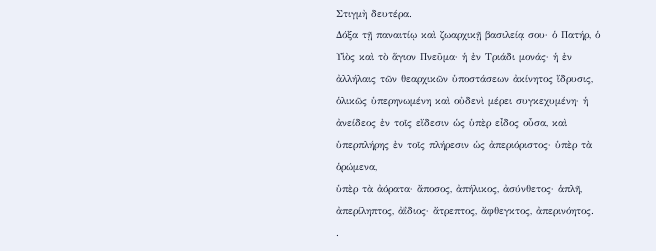Στιγμὴ δευτέρα.
Δόξα τῇ παναιτίῳ καὶ ζωαρχικῇ βασιλείᾳ σου· ὁ Πατήρ, ὁ Υἱὸς καὶ τὸ ἅγιον Πνεῦμα· ἡ ἐν Τριάδι μονάς· ἡ ἐν ἀλλήλαις τῶν θεαρχικῶν ὑποστάσεων ἀκίνητος ἵδρυσις,
ὁλικῶς ὑπερηνωμένη καὶ οὐδενὶ μέρει συγκεχυμένη· ἡ
ἀνείδεος ἐν τοῖς εἴδεσιν ὡς ὑπὲρ εἶδος οὖσα, καὶ ὑπερπλήρης ἐν τοῖς πλήρεσιν ὡς ἀπεριόριστος· ὑπὲρ τὰ ὁρώμενα,
ὑπὲρ τὰ ἀόρατα· ἄποσος, ἀπήλικος, ἀσύνθετος· ἁπλῆ, ἀπερίληπτος, ἀΐδιος· ἄτρεπτος, ἄφθεγκτος, ἀπερινόητος.
.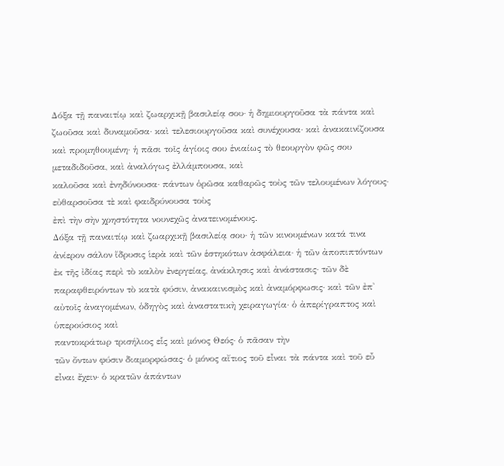Δόξα τῇ παναιτίῳ καὶ ζωαρχικῇ βασιλείᾳ σου· ἡ δημιουργοῦσα τὰ πάντα καὶ ζωοῦσα καὶ δυναμοῦσα· καὶ τελεσιουργοῦσα καὶ συνέχουσα· καὶ ἀνακαινίζουσα καὶ προμηθουμένη· ἡ πᾶσι τοῖς ἁγίοις σου ἑνιαίως τὸ θεουργὸν φῶς σου μεταδιδοῦσα, καὶ ἀναλόγως ἐλλάμπουσα, καὶ
καλοῦσα καὶ ἐνηδύνουσα· πάντων ὁρῶσα καθαρῶς τοὺς τῶν τελουμένων λόγους· εὐθαρσοῦσα τὲ καὶ φαιδρύνουσα τοὺς
ἐπὶ τὴν σὴν χρηστότητα νουνεχῶς ἀνατεινομένους.
Δόξα τῇ παναιτίῳ καὶ ζωαρχικῇ βασιλείᾳ σου· ἡ τῶν κινουμένων κατά τινα ἀνίερον σάλον ἵδρυσις ἱερὰ καὶ τῶν ἑστηκότων ἀσφάλεια· ἡ τῶν ἀποπιπτόντων ἐκ τῆς ἰδίας περὶ τὸ καλὸν ἐνεργείας, ἀνάκλησις καὶ ἀνάστασις· τῶν δὲ παραφθειρόντων τὸ κατὰ φύσιν, ἀνακαινισμὸς καὶ ἀναμόρφωσις· καὶ τῶν ἐπ' αὐτοῖς ἀναγομένων, ὁδηγὸς καὶ ἀναστατικὴ χειραγωγία· ὁ ἀπερίγραπτος καὶ ὑπερούσιος καὶ
παντοκράτωρ τρισήλιος εἷς καὶ μόνος Θεός· ὁ πᾶσαν τὴν
τῶν ὄντων φύσιν διαμορφώσας· ὁ μόνος αἴτιος τοῦ εἶναι τὰ πάντα καὶ τοῦ εὖ εἶναι ἔχειν· ὁ κρατῶν ἁπάντων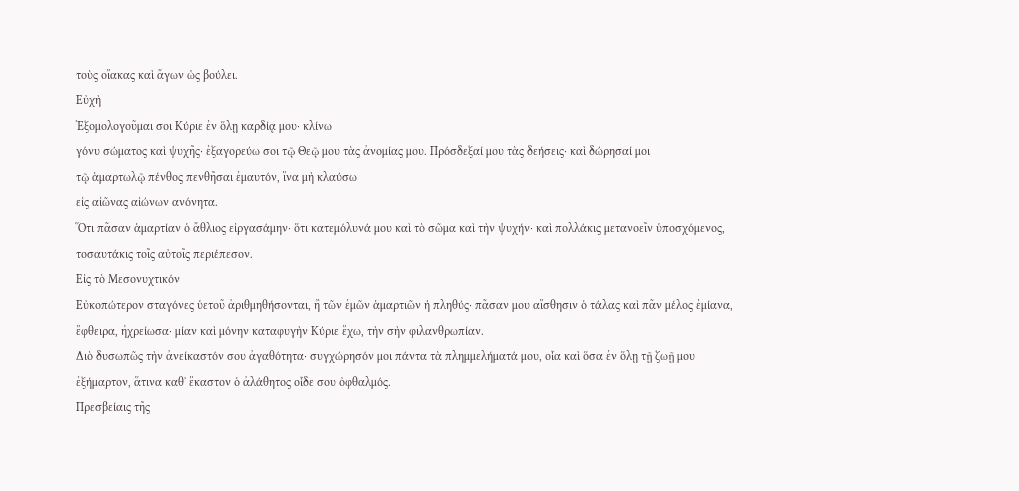τοὺς οἴακας καὶ ἄγων ὡς βούλει.
Εὐχὴ
Ἐξομολογοῦμαι σοι Κύριε ἐν ὅλῃ καρδίᾳ μου· κλίνω
γόνυ σώματος καὶ ψυχῆς· ἐξαγορεύω σοι τῷ Θεῷ μου τὰς ἀνομίας μου. Πρόσδεξαί μου τὰς δεήσεις· καὶ δώρησαί μοι
τῷ ἁμαρτωλῷ πένθος πενθῆσαι ἐμαυτόν, ἵνα μὴ κλαύσω
εἰς αἰῶνας αἰώνων ανόνητα.
Ὅτι πᾶσαν ἁμαρτίαν ὁ ἄθλιος εἰργασάμην· ὅτι κατεμόλυνά μου καὶ τὸ σῶμα καὶ τὴν ψυχήν· καὶ πολλάκις μετανοεῖν ὑποσχόμενος, τοσαυτάκις τοῖς αὐτοῖς περιέπεσον.
Εἰς τὸ Μεσονυχτικόν
Εὐκοπώτερον σταγόνες ὑετοῦ ἀριθμηθήσονται, ἢ τῶν ἐμῶν ἁμαρτιῶν ἡ πληθύς· πᾶσαν μου αἴσθησιν ὁ τάλας καὶ πᾶν μέλος ἐμίανα, ἔφθειρα, ἠχρείωσα· μίαν καὶ μόνην καταφυγὴν Κύριε ἔχω, τὴν σὴν φιλανθρωπίαν.
Διὸ δυσωπῶς τὴν ἀνείκαστόν σου ἀγαθότητα· συγχώρησόν μοι πάντα τὰ πλημμελήματά μου, οἷα καὶ ὅσα ἐν ὅλῃ τῇ ζωῇ μου ἐξήμαρτον, ἅτινα καθ᾽ ἕκαστον ὁ ἀλάθητος οἶδε σου ὀφθαλμός.
Πρεσβείαις τῆς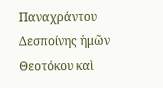Παναχράντου Δεσποίνης ἡμῶν Θεοτόκου καὶ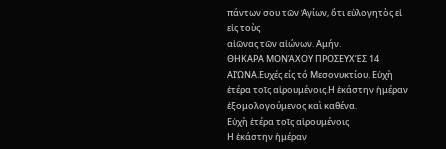πάντων σου τῶν Ἁγίων, ὅτι εὐλογητὸς εἰ εἰς τοὺς
αἰῶνας τῶν αἰώνων. Αμήν.
ΘΗΚΑΡΑ ΜΟΝΆΧΟΥ ΠΡΟΣΕΥΧΈΣ 14 ΑΙΏΝΑ.Ευχές είς τό Μεσονυκτίου. Εὐχὴ ἑτέρα τοῖς αἱρουμένοις.Η ἑκάστην ἡμέραν ἐξομολογούμενος καὶ καθένα.
Εὐχὴ ἑτέρα τοῖς αἱρουμένοις
Η ἑκάστην ἡμέραν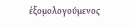ἐξομολογούμενος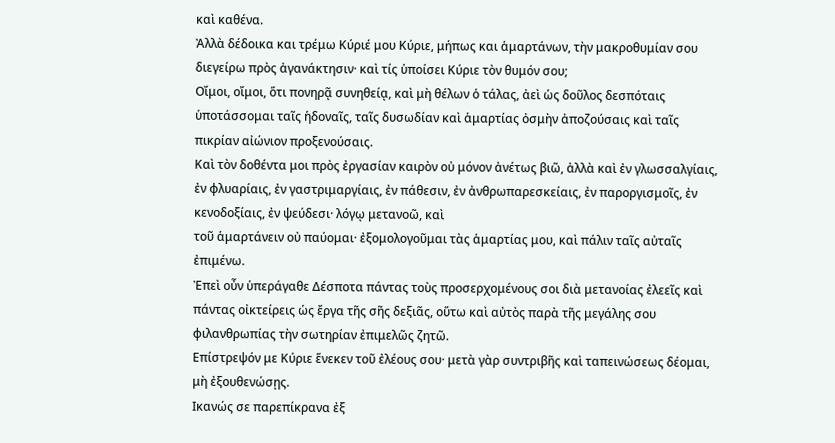καὶ καθένα.
Ἀλλὰ δέδοικα και τρέμω Κύριέ μου Κύριε, μήπως και ἁμαρτάνων, τὴν μακροθυμίαν σου διεγείρω πρὸς ἀγανάκτησιν· καὶ τίς ὑποίσει Κύριε τὸν θυμόν σου;
Οἴμοι, οἴμοι, ὅτι πονηρᾷ συνηθείᾳ, καὶ μὴ θέλων ὁ τάλας, ἀεὶ ὡς δοῦλος δεσπόταις ὑποτάσσομαι ταῖς ἡδοναῖς, ταῖς δυσωδίαν καὶ ἁμαρτίας ὀσμὴν ἀποζούσαις καὶ ταῖς πικρίαν αἰώνιον προξενούσαις.
Καὶ τὸν δοθέντα μοι πρὸς ἐργασίαν καιρὸν οὐ μόνον ἀνέτως βιῶ, ἀλλὰ καὶ ἐν γλωσσαλγίαις, ἐν φλυαρίαις, ἐν γαστριμαργίαις, ἐν πάθεσιν, ἐν ἀνθρωπαρεσκείαις, ἐν παροργισμοῖς, ἐν κενοδοξίαις, ἐν ψεύδεσι· λόγῳ μετανοῶ, καὶ
τοῦ ἁμαρτάνειν οὐ παύομαι· ἐξομολογοῦμαι τὰς ἁμαρτίας μου, καὶ πάλιν ταῖς αὐταῖς ἐπιμένω.
Ἐπεὶ οὖν ὑπεράγαθε Δέσποτα πάντας τοὺς προσερχομένους σοι διὰ μετανοίας ἐλεεῖς καὶ πάντας οἰκτείρεις ὡς ἔργα τῆς σῆς δεξιᾶς, οὕτω καὶ αὐτὸς παρὰ τῆς μεγάλης σου φιλανθρωπίας τὴν σωτηρίαν ἐπιμελῶς ζητῶ.
Επίστρεψόν με Κύριε ἕνεκεν τοῦ ἐλέους σου· μετὰ γὰρ συντριβῆς καὶ ταπεινώσεως δέομαι, μὴ ἐξουθενώσῃς.
Ικανώς σε παρεπίκρανα ἐξ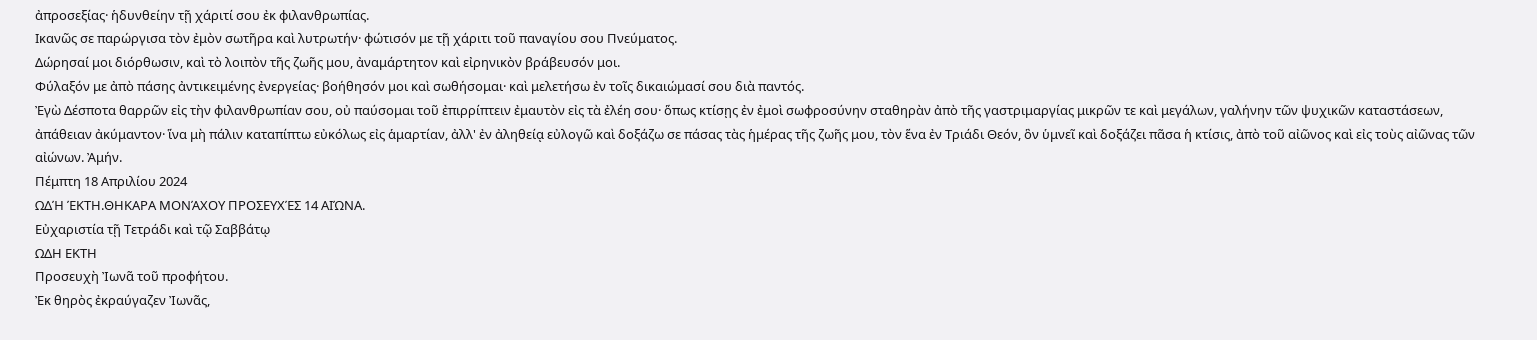ἀπροσεξίας· ἡδυνθείην τῇ χάριτί σου ἐκ φιλανθρωπίας.
Ικανῶς σε παρώργισα τὸν ἐμὸν σωτῆρα καὶ λυτρωτήν· φώτισόν με τῇ χάριτι τοῦ παναγίου σου Πνεύματος.
Δώρησαί μοι διόρθωσιν, καὶ τὸ λοιπὸν τῆς ζωῆς μου, ἀναμάρτητον καὶ εἰρηνικὸν βράβευσόν μοι.
Φύλαξόν με ἀπὸ πάσης ἀντικειμένης ἐνεργείας· βοήθησόν μοι καὶ σωθήσομαι· καὶ μελετήσω ἐν τοῖς δικαιώμασί σου διὰ παντός.
Ἐγὼ Δέσποτα θαρρῶν εἰς τὴν φιλανθρωπίαν σου, οὐ παύσομαι τοῦ ἐπιρρίπτειν ἐμαυτὸν εἰς τὰ ἐλέη σου· ὅπως κτίσῃς ἐν ἐμοὶ σωφροσύνην σταθηρὰν ἀπὸ τῆς γαστριμαργίας μικρῶν τε καὶ μεγάλων, γαλήνην τῶν ψυχικῶν καταστάσεων, ἀπάθειαν ἀκύμαντον· ἵνα μὴ πάλιν καταπίπτω εὐκόλως εἰς ἁμαρτίαν, ἀλλ' ἐν ἀληθείᾳ εὐλογῶ καὶ δοξάζω σε πάσας τὰς ἡμέρας τῆς ζωῆς μου, τὸν ἕνα ἐν Τριάδι Θεόν, ὃν ὑμνεῖ καὶ δοξάζει πᾶσα ἡ κτίσις, ἀπὸ τοῦ αἰῶνος καὶ εἰς τοὺς αἰῶνας τῶν αἰώνων. Ἀμήν.
Πέμπτη 18 Απριλίου 2024
ΩΔΉ ΈΚΤΗ.ΘΗΚΑΡΑ ΜΟΝΆΧΟΥ ΠΡΟΣΕΥΧΈΣ 14 ΑΙΏΝΑ.
Εὐχαριστία τῇ Τετράδι καὶ τῷ Σαββάτῳ
ΩΔΗ ΕΚΤΗ
Προσευχὴ Ἰωνᾶ τοῦ προφήτου.
Ἐκ θηρὸς ἐκραύγαζεν Ἰωνᾶς,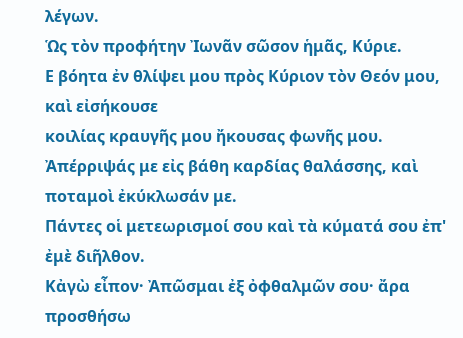λέγων.
Ὡς τὸν προφήτην Ἰωνᾶν σῶσον ἡμᾶς, Κύριε.
Ε βόητα ἐν θλίψει μου πρὸς Κύριον τὸν Θεόν μου, καὶ εἰσήκουσε
κοιλίας κραυγῆς μου ἤκουσας φωνῆς μου.
Ἀπέρριψάς με εἰς βάθη καρδίας θαλάσσης, καὶ ποταμοὶ ἐκύκλωσάν με.
Πάντες οἱ μετεωρισμοί σου καὶ τὰ κύματά σου ἐπ' ἐμὲ διῆλθον.
Κἀγὼ εἶπον· Ἀπῶσμαι ἐξ ὀφθαλμῶν σου· ἄρα προσθήσω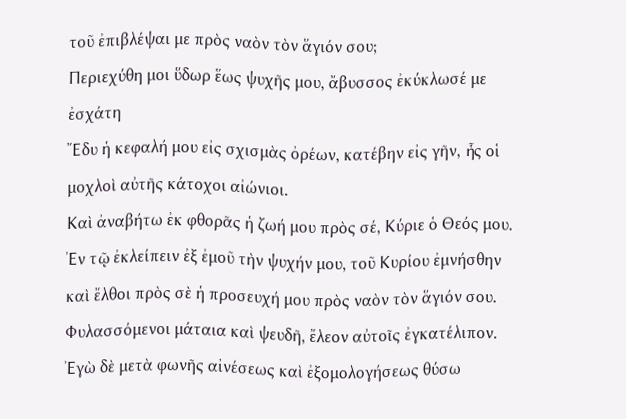τοῦ ἐπιβλέψαι με πρὸς ναὸν τὸν ἅγιόν σου;
Περιεχύθη μοι ὕδωρ ἕως ψυχῆς μου, ἄβυσσος ἐκύκλωσέ με ἐσχάτη
Ἔδυ ἡ κεφαλή μου εἰς σχισμὰς ὀρέων, κατέβην εἰς γῆν, ἧς οἱ μοχλοὶ αὐτῆς κάτοχοι αἰώνιοι.
Καὶ ἀναβήτω ἐκ φθορᾶς ἡ ζωή μου πρὸς σέ, Κύριε ὁ Θεός μου.
Ἐν τῷ ἐκλείπειν ἐξ ἐμοῦ τὴν ψυχήν μου, τοῦ Κυρίου ἐμνήσθην
καὶ ἔλθοι πρὸς σὲ ἡ προσευχή μου πρὸς ναὸν τὸν ἅγιόν σου.
Φυλασσόμενοι μάταια καὶ ψευδῆ, ἔλεον αὐτοῖς ἐγκατέλιπον.
Ἐγὼ δὲ μετὰ φωνῆς αἰνέσεως καὶ ἐξομολογήσεως θύσω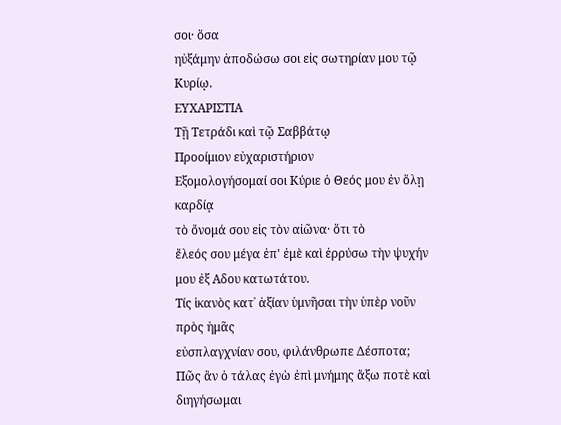σοι· ὅσα
ηὐξάμην ἀποδώσω σοι εἰς σωτηρίαν μου τῷ Κυρίῳ.
ΕΥΧΑΡΙΣΤΙΑ
Τῇ Τετράδι καὶ τῷ Σαββάτῳ
Προοίμιον εὐχαριστήριον
Εξομολογήσομαί σοι Κύριε ὁ Θεός μου ἐν ὅλῃ καρδίᾳ
τὸ ὄνομά σου εἰς τὸν αἰῶνα· ὅτι τὸ
ἔλεός σου μέγα ἐπ' ἐμὲ καὶ ἐρρύσω τὴν ψυχήν μου ἐξ Αδου κατωτάτου.
Τίς ἱκανὸς κατ᾽ ἀξίαν ὑμνῆσαι τὴν ὑπὲρ νοῦν πρὸς ἡμᾶς
εὐσπλαγχνίαν σου, φιλάνθρωπε Δέσποτα;
Πῶς ἂν ὁ τάλας ἐγὼ ἐπὶ μνήμης ἄξω ποτὲ καὶ διηγήσωμαι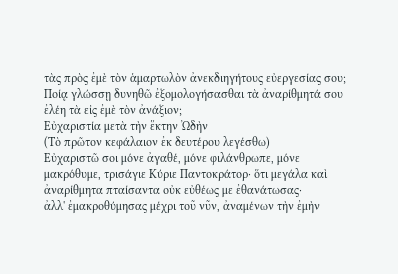τὰς πρὸς ἐμὲ τὸν ἁμαρτωλὸν ἀνεκδιηγήτους εὐεργεσίας σου;
Ποίᾳ γλώσσῃ δυνηθῶ ἐξομολογήσασθαι τὰ ἀναρίθμητά σου ἐλέη τὰ εἰς ἐμὲ τὸν ἀνάξιον;
Εὐχαριστία μετὰ τὴν ἕκτην Ὠδὴν
(Τὸ πρῶτον κεφάλαιον ἐκ δευτέρου λεγέσθω)
Εὐχαριστῶ σοι μόνε ἀγαθέ, μόνε φιλάνθρωπε, μόνε
μακρόθυμε, τρισάγιε Κύριε Παντοκράτορ· ὅτι μεγάλα καὶ ἀναρίθμητα πταίσαντα οὐκ εὐθέως με ἐθανάτωσας·
ἀλλ' ἐμακροθύμησας μέχρι τοῦ νῦν, ἀναμένων τὴν ἐμὴν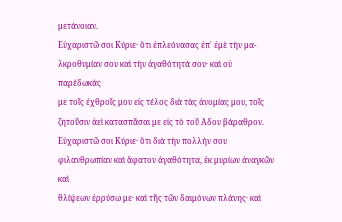μετάνοιαν.
Εὐχαριστῶ σοι Κύριε· ὅτι ἐπλεόνασας ἐπ᾿ ἐμὲ τὴν μα-λκροθυμίαν σου καὶ τὴν ἀγαθότητά σου· καὶ οὐ παρέδωκάς
με τοῖς ἐχθροῖς μου εἰς τέλος διὰ τὰς ἀνομίας μου, τοῖς ζητοῦσιν ἀεὶ κατασπᾶσαι με εἰς τὸ τοῦ Αδου βάραθρον.
Εὐχαριστῶ σοι Κύριε· ὅτι διὰ τὴν πολλήν σου φιλανθρωπίαν καὶ ἄφατον ἀγαθότητα, ἐκ μυρίων ἀναγκῶν καὶ
θλίψεων ἐρρύσω με· καὶ τῆς τῶν δαιμόνων πλάνης· καὶ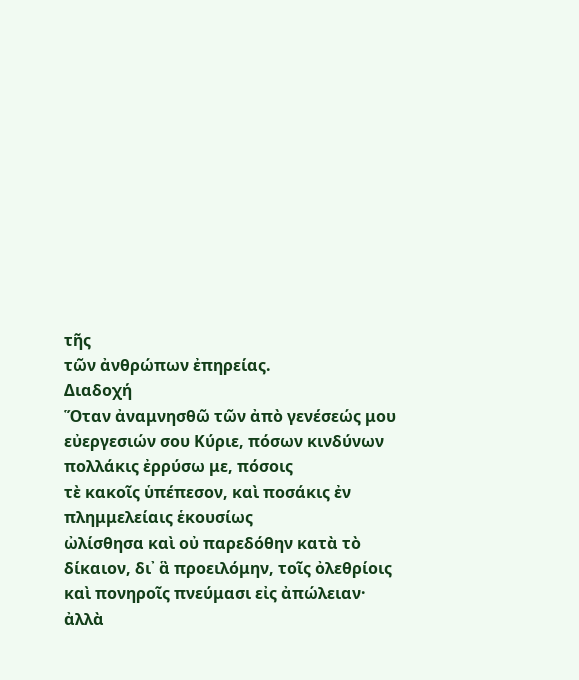τῆς
τῶν ἀνθρώπων ἐπηρείας.
Διαδοχή
Ὅταν ἀναμνησθῶ τῶν ἀπὸ γενέσεώς μου εὐεργεσιών σου Κύριε, πόσων κινδύνων πολλάκις ἐρρύσω με, πόσοις
τὲ κακοῖς ὑπέπεσον, καὶ ποσάκις ἐν πλημμελείαις ἑκουσίως
ὠλίσθησα καὶ οὐ παρεδόθην κατὰ τὸ δίκαιον, δι᾽ ἃ προειλόμην, τοῖς ὀλεθρίοις καὶ πονηροῖς πνεύμασι εἰς ἀπώλειαν· ἀλλὰ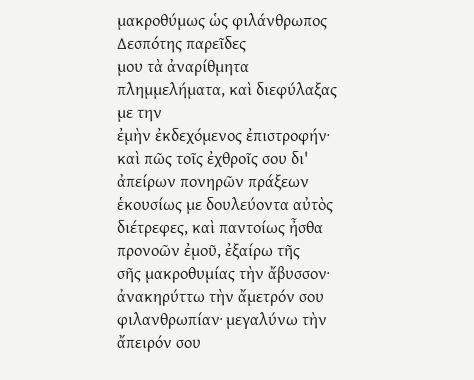μακροθύμως ὡς φιλάνθρωπος Δεσπότης παρεῖδες
μου τὰ ἀναρίθμητα πλημμελήματα, καὶ διεφύλαξας με την
ἐμὴν ἐκδεχόμενος ἐπιστροφήν· καὶ πῶς τοῖς ἐχθροῖς σου δι'
ἀπείρων πονηρῶν πράξεων ἑκουσίως με δουλεύοντα αὐτὸς
διέτρεφες, καὶ παντοίως ἦσθα προνοῶν ἐμοῦ, ἐξαίρω τῆς
σῆς μακροθυμίας τὴν ἄβυσσον· ἀνακηρύττω τὴν ἄμετρόν σου φιλανθρωπίαν· μεγαλύνω τὴν ἄπειρόν σου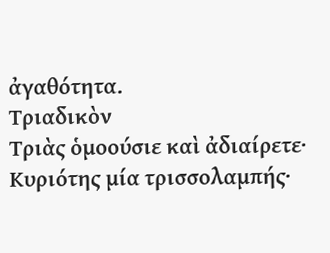ἀγαθότητα.
Τριαδικὸν
Τριὰς ὁμοούσιε καὶ ἀδιαίρετε·
Κυριότης μία τρισσολαμπής·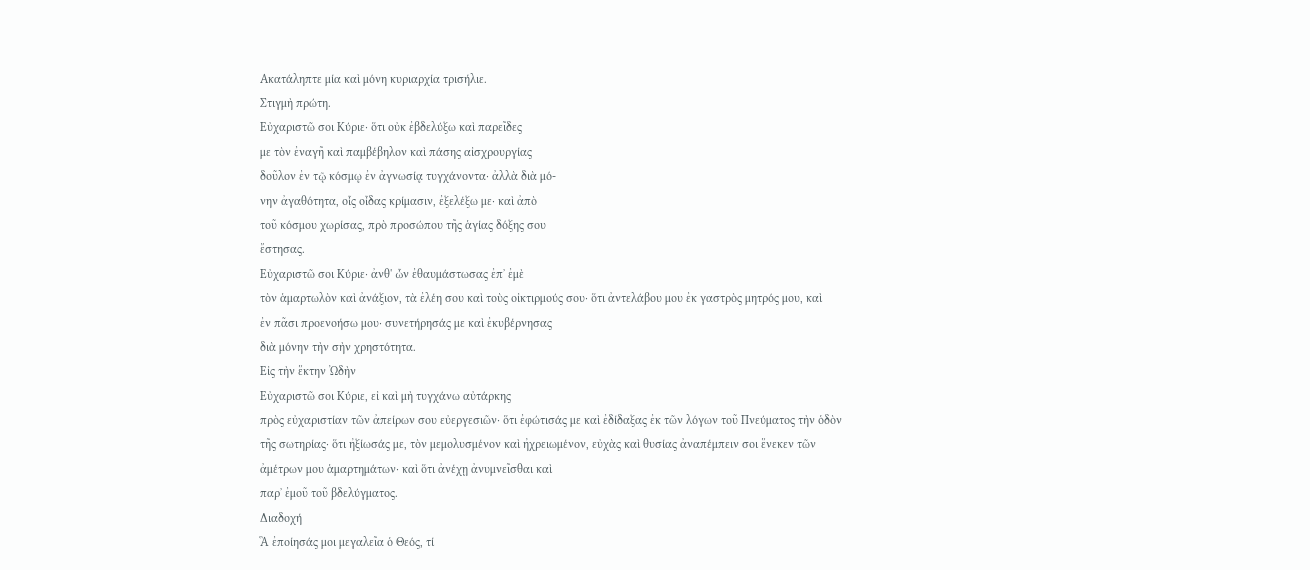Ακατάληπτε μία καὶ μόνη κυριαρχία τρισήλιε.
Στιγμὴ πρώτη.
Εὐχαριστῶ σοι Κύριε· ὅτι οὐκ ἐβδελύξω καὶ παρεῖδες
με τὸν ἐναγῆ καὶ παμβέβηλον καὶ πάσης αἰσχρουργίας
δοῦλον ἐν τῷ κόσμῳ ἐν ἀγνωσίᾳ τυγχάνοντα· ἀλλὰ διὰ μό-
νην ἀγαθότητα, οἷς οἶδας κρίμασιν, ἐξελέξω με· καὶ ἀπὸ
τοῦ κόσμου χωρίσας, πρὸ προσώπου τῆς ἁγίας δόξης σου
ἔστησας.
Εὐχαριστῶ σοι Κύριε· ἀνθ' ὧν ἐθαυμάστωσας ἐπ᾿ ἐμὲ
τὸν ἁμαρτωλὸν καὶ ἀνάξιον, τὰ ἐλέη σου καὶ τοὺς οἰκτιρμούς σου· ὅτι ἀντελάβου μου ἐκ γαστρὸς μητρός μου, καὶ
ἐν πᾶσι προενοήσω μου· συνετήρησάς με καὶ ἐκυβέρνησας
διὰ μόνην τὴν σὴν χρηστότητα.
Εἰς τὴν ἕκτην Ὠδὴν
Εὐχαριστῶ σοι Κύριε, εἰ καὶ μὴ τυγχάνω αὐτάρκης
πρὸς εὐχαριστίαν τῶν ἀπείρων σου εὐεργεσιῶν· ὅτι ἐφώτισάς με καὶ ἐδίδαξας ἐκ τῶν λόγων τοῦ Πνεύματος τὴν ὁδὸν
τῆς σωτηρίας· ὅτι ἠξίωσάς με, τὸν μεμολυσμένον καὶ ἠχρειωμένον, εὐχὰς καὶ θυσίας ἀναπέμπειν σοι ἕνεκεν τῶν
ἀμέτρων μου ἁμαρτημάτων· καὶ ὅτι ἀνέχῃ ἀνυμνεῖσθαι καὶ
παρ᾿ ἐμοῦ τοῦ βδελύγματος.
Διαδοχή
Ἃ ἐποίησάς μοι μεγαλεῖα ὁ Θεός, τί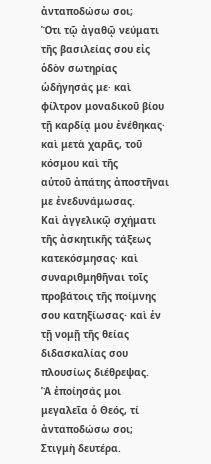ἀνταποδώσω σοι;
Ὅτι τῷ ἀγαθῷ νεύματι τῆς βασιλείας σου εἰς ὁδὸν σωτηρίας ὡδήγησάς με· καὶ φίλτρον μοναδικοῦ βίου τῇ καρδίᾳ μου ἐνέθηκας· καὶ μετὰ χαρᾶς, τοῦ κόσμου καὶ τῆς
αὐτοῦ ἀπάτης ἀποστῆναι με ἐνεδυνάμωσας.
Καὶ ἀγγελικῷ σχήματι τῆς ἀσκητικῆς τάξεως κατεκόσμησας· καὶ συναριθμηθῆναι τοῖς προβάτοις τῆς ποίμνης
σου κατηξίωσας· καὶ ἐν τῇ νομῇ τῆς θείας διδασκαλίας σου
πλουσίως διέθρεψας.
Ἃ ἐποίησάς μοι μεγαλεῖα ὁ Θεός, τί ἀνταποδώσω σοι;
Στιγμὴ δευτέρα.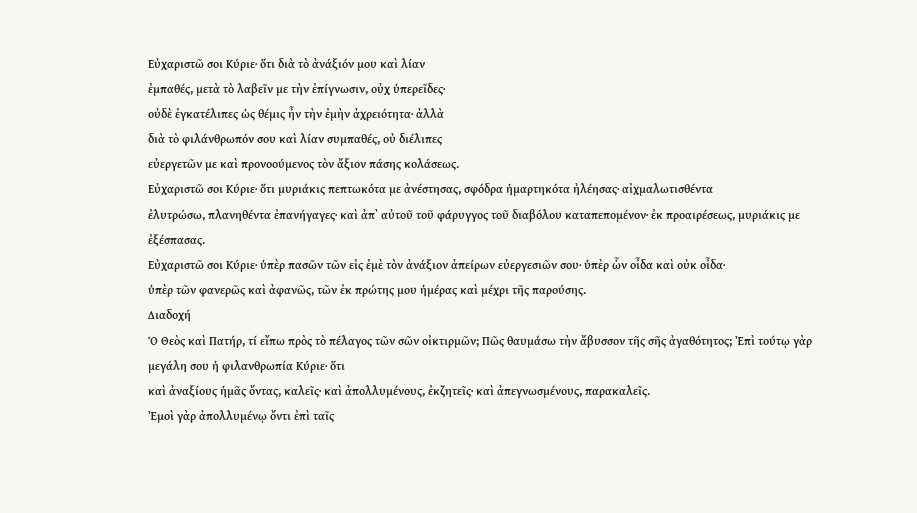Εὐχαριστῶ σοι Κύριε· ὅτι διὰ τὸ ἀνάξιόν μου καὶ λίαν
ἐμπαθές, μετὰ τὸ λαβεῖν με τὴν ἐπίγνωσιν, οὐχ ὑπερεῖδες·
οὐδὲ ἐγκατέλιπες ὡς θέμις ἦν τὴν ἐμὴν ἀχρειότητα· ἀλλὰ
διὰ τὸ φιλάνθρωπόν σου καὶ λίαν συμπαθές, οὐ διέλιπες
εὐεργετῶν με καὶ προνοούμενος τὸν ἄξιον πάσης κολάσεως.
Εὐχαριστῶ σοι Κύριε· ὅτι μυριάκις πεπτωκότα με ἀνέστησας, σφόδρα ἡμαρτηκότα ἠλέησας· αἰχμαλωτισθέντα
ἐλυτρώσω, πλανηθέντα ἐπανήγαγες· καὶ ἀπ᾿ αὐτοῦ τοῦ φάρυγγος τοῦ διαβόλου καταπεπομένον· ἐκ προαιρέσεως, μυριάκις με ἐξέσπασας.
Εὐχαριστῶ σοι Κύριε· ὑπὲρ πασῶν τῶν εἰς ἐμὲ τὸν ἀνάξιον ἀπείρων εὐεργεσιῶν σου· ὑπὲρ ὧν οἶδα καὶ οὐκ οἶδα·
ὑπὲρ τῶν φανερῶς καὶ ἀφανῶς, τῶν ἐκ πρώτης μου ἡμέρας καὶ μέχρι τῆς παρούσης.
Διαδοχή
Ὁ Θεὸς καὶ Πατήρ, τί εἴπω πρὸς τὸ πέλαγος τῶν σῶν οἰκτιρμῶν; Πῶς θαυμάσω τὴν ἄβυσσον τῆς σῆς ἀγαθότητος; Ἐπὶ τούτῳ γὰρ μεγάλη σου ἡ φιλανθρωπία Κύριε· ὅτι
καὶ ἀναξίους ἡμᾶς ὄντας, καλεῖς· καὶ ἀπολλυμένους, ἐκζητεῖς· καὶ ἀπεγνωσμένους, παρακαλεῖς.
Ἐμοὶ γὰρ ἀπολλυμένῳ ὄντι ἐπὶ ταῖς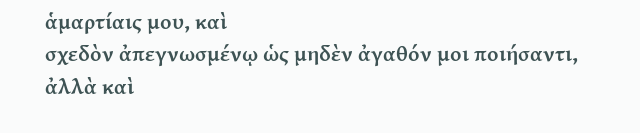ἁμαρτίαις μου, καὶ
σχεδὸν ἀπεγνωσμένῳ ὡς μηδὲν ἀγαθόν μοι ποιήσαντι,
ἀλλὰ καὶ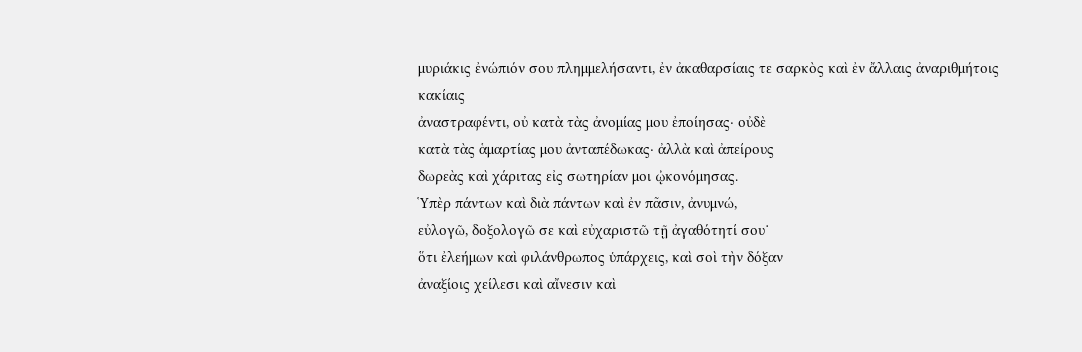μυριάκις ἐνώπιόν σου πλημμελήσαντι, ἐν ἀκαθαρσίαις τε σαρκὸς καὶ ἐν ἄλλαις ἀναριθμήτοις κακίαις
ἀναστραφέντι, οὐ κατὰ τὰς ἀνομίας μου ἐποίησας· οὐδὲ
κατὰ τὰς ἁμαρτίας μου ἀνταπέδωκας· ἀλλὰ καὶ ἀπείρους
δωρεὰς καὶ χάριτας εἰς σωτηρίαν μοι ᾠκονόμησας.
Ὑπὲρ πάντων καὶ διὰ πάντων καὶ ἐν πᾶσιν, ἀνυμνώ,
εὐλογῶ, δοξολογῶ σε καὶ εὐχαριστῶ τῇ ἀγαθότητί σου˙
ὅτι ἐλεήμων καὶ φιλάνθρωπος ὑπάρχεις, καὶ σοὶ τὴν δόξαν
ἀναξίοις χείλεσι καὶ αἴνεσιν καὶ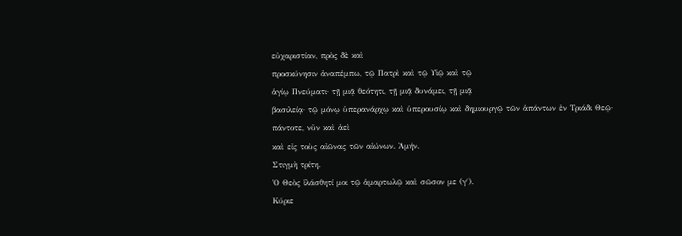εὐχαριστίαν, πρὸς δὲ καὶ
προσκύνησιν ἀναπέμπω, τῷ Πατρὶ καὶ τῷ Υἱῷ καὶ τῷ
ἁγίῳ Πνεύματι· τῇ μιᾷ θεότητι, τῇ μιᾷ δυνάμει, τῇ μιᾷ
βασιλείᾳ· τῷ μόνῳ ὑπερανάρχῳ καὶ ὑπερουσίῳ καὶ δημιουργῷ τῶν ἁπάντων ἐν Τριάδι Θεῷ· πάντοτε, νῦν καὶ ἀεὶ
καὶ εἰς τοὺς αἰῶνας τῶν αἰώνων. Ἀμήν.
Στιγμὴ τρίτη.
Ὁ Θεὸς ἱλάσθητί μοι τῷ ἁμαρτωλῷ καὶ σῶσον με (γ΄).
Κύριε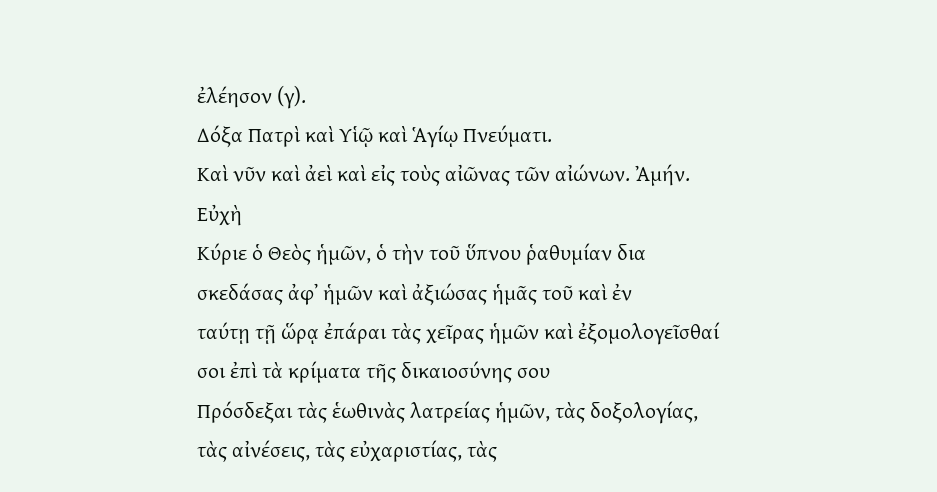ἐλέησον (γ).
Δόξα Πατρὶ καὶ Υἱῷ καὶ Ἁγίῳ Πνεύματι.
Καὶ νῦν καὶ ἀεὶ καὶ εἰς τοὺς αἰῶνας τῶν αἰώνων. Ἀμήν.
Εὐχὴ
Κύριε ὁ Θεὸς ἡμῶν, ὁ τὴν τοῦ ὕπνου ῥαθυμίαν δια
σκεδάσας ἀφ᾿ ἡμῶν καὶ ἀξιώσας ἡμᾶς τοῦ καὶ ἐν
ταύτῃ τῇ ὥρᾳ ἐπάραι τὰς χεῖρας ἡμῶν καὶ ἐξομολογεῖσθαί
σοι ἐπὶ τὰ κρίματα τῆς δικαιοσύνης σου
Πρόσδεξαι τὰς ἑωθινὰς λατρείας ἡμῶν, τὰς δοξολογίας,
τὰς αἰνέσεις, τὰς εὐχαριστίας, τὰς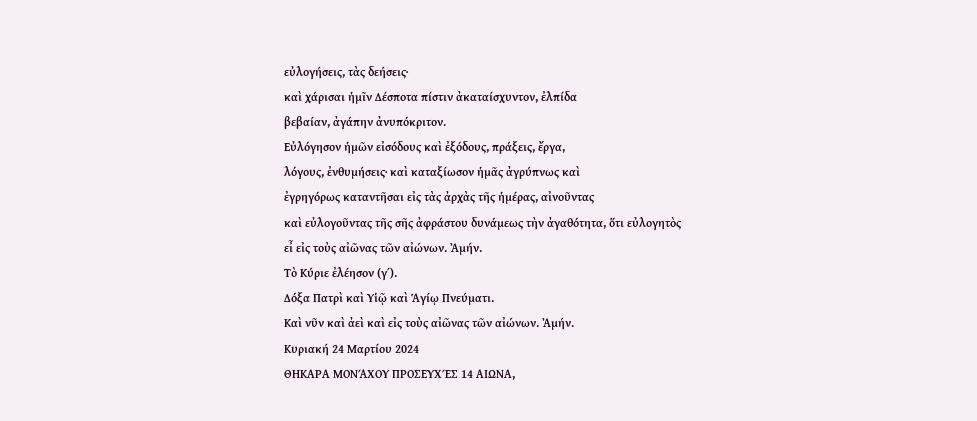εὐλογήσεις, τὰς δεήσεις·
καὶ χάρισαι ἡμῖν Δέσποτα πίστιν ἀκαταίσχυντον, ἐλπίδα
βεβαίαν, ἀγάπην ἀνυπόκριτον.
Εὐλόγησον ἡμῶν εἰσόδους καὶ ἐξόδους, πράξεις, ἔργα,
λόγους, ἐνθυμήσεις· καὶ καταξίωσον ἡμᾶς ἀγρύπνως καὶ
ἐγρηγόρως καταντῆσαι εἰς τὰς ἀρχὰς τῆς ἡμέρας, αἰνοῦντας
καὶ εὐλογοῦντας τῆς σῆς ἀφράστου δυνάμεως τὴν ἀγαθότητα, ὅτι εὐλογητὸς εἶ εἰς τοὺς αἰῶνας τῶν αἰώνων. Ἀμήν.
Τὸ Κύριε ἐλέησον (γ΄).
Δόξα Πατρὶ καὶ Υἱῷ καὶ Ἁγίῳ Πνεύματι.
Καὶ νῦν καὶ ἀεὶ καὶ εἰς τοὺς αἰῶνας τῶν αἰώνων. Ἀμήν.
Κυριακή 24 Μαρτίου 2024
ΘΗΚΑΡΑ ΜΟΝΆΧΟΥ ΠΡΟΣΕΥΧΈΣ 14 ΑΙΩΝΑ,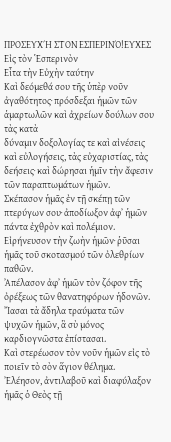ΠΡΟΣΕΥΧΉ ΣΤΟΝ ΕΣΠΕΡΙΝΌ!ΕΥΧΕΣ
Εἰς τὸν Ἑσπερινὸν
Εἶτα τὴν Εὐχὴν ταύτην
Καὶ δεόμεθά σου τῆς ὑπὲρ νοῦν ἀγαθότητος· πρόσδεξαι ἡμῶν τῶν ἁμαρτωλῶν καὶ ἀχρείων δούλων σου τὰς κατὰ
δύναμιν δοξολογίας τε καὶ αἰνέσεις καὶ εὐλογήσεις, τὰς εὐχαριστίας, τὰς δεήσεις· καὶ δώρησαι ἡμῖν τὴν ἄφεσιν τῶν παραπτωμάτων ἡμῶν.
Σκέπασον ἡμᾶς ἐν τῇ σκέπῃ τῶν πτερύγων σου· ἀποδίωξον ἀφ᾽ ἡμῶν πάντα ἐχθρὸν καὶ πολέμιον.
Εἰρήνευσον τὴν ζωὴν ἡμῶν· ῥῦσαι ἡμᾶς τοῦ σκοτασμού τῶν ὀλεθρίων παθῶν.
Ἀπέλασον ἀφ᾿ ἡμῶν τὸν ζόφον τῆς ὀρέξεως τῶν θανατηφόρων ἡδονῶν.
Ἴασαι τὰ ἄδηλα τραύματα τῶν ψυχῶν ἡμῶν, ἃ σὺ μόνος καρδιογνῶστα ἐπίστασαι.
Καὶ στερέωσον τὸν νοῦν ἡμῶν εἰς τὸ ποιεῖν τὸ σὸν ἅγιον θέλημα.
Ἐλέησον, ἀντιλαβοῦ καὶ διαφύλαξον ἡμᾶς ὁ Θεὸς τῇ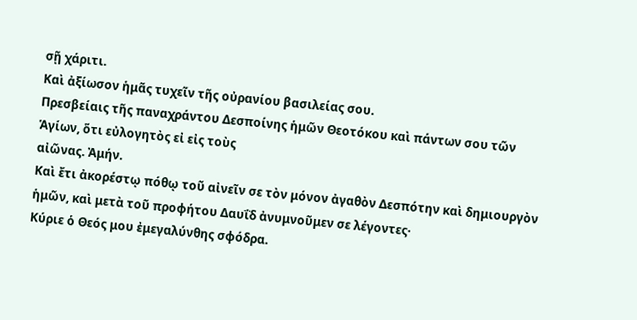σῇ χάριτι.
Καὶ ἀξίωσον ἡμᾶς τυχεῖν τῆς οὐρανίου βασιλείας σου.
Πρεσβείαις τῆς παναχράντου Δεσποίνης ἡμῶν Θεοτόκου καὶ πάντων σου τῶν Ἁγίων, ὅτι εὐλογητὸς εἰ εἰς τοὺς
αἰῶνας. Ἀμήν.
Καὶ ἔτι ἀκορέστῳ πόθῳ τοῦ αἰνεῖν σε τὸν μόνον ἀγαθὸν Δεσπότην καὶ δημιουργὸν ἡμῶν, καὶ μετὰ τοῦ προφήτου Δαυΐδ ἀνυμνοῦμεν σε λέγοντες·
Κύριε ὁ Θεός μου ἐμεγαλύνθης σφόδρα.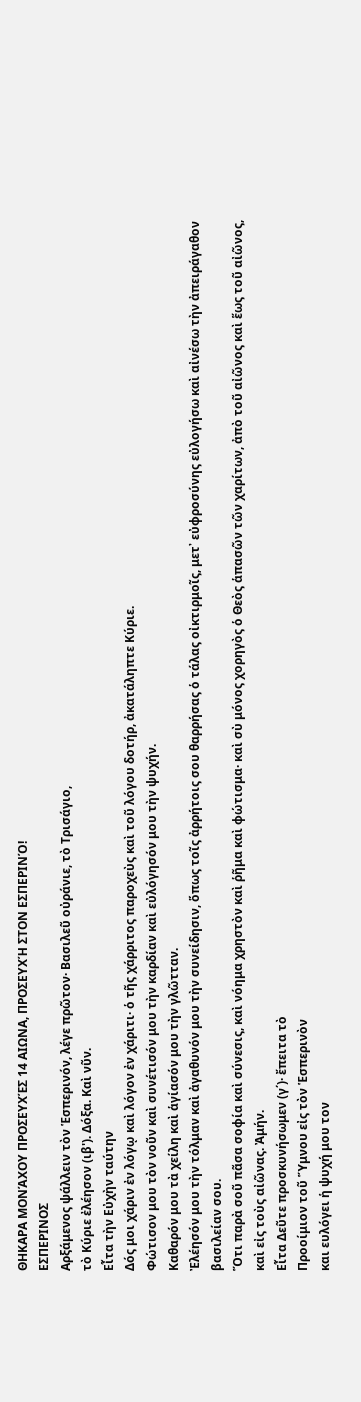ΘΗΚΑΡΑ ΜΟΝΆΧΟΥ ΠΡΟΣΕΥΧΈΣ 14 ΑΙΩΝΑ, ΠΡΟΣΕΥΧΉ ΣΤΟΝ ΕΣΠΕΡΙΝΌ!
ΕΣΠΕΡΙΝΟΣ
Αρξάμενος ψάλλειν τὸν Ἑσπερινόν, λέγε πρῶτον· Βασιλεῦ οὐράνιε, τὸ Τρισάγιο,
τὸ Κύριε ἐλέησον (ιβ'). Δόξα. Καὶ νῦν.
Εἶτα τὴν Εὐχὴν ταύτην
Δός μοι χάριν ἐν λόγῳ καὶ λόγον ἐν χάριτι· ὁ τῆς χάρριτος παροχεὺς καὶ τοῦ λόγου δοτήρ, ἀκατάληπτε Κύριε.
Φώτισον μου τὸν νοῦν καὶ συνέτισόν μου τὴν καρδίαν καὶ εὐλόγησόν μου τὴν ψυχήν.
Καθαρόν μου τὰ χείλη καὶ ἁγίασόν μου τὴν γλῶτταν.
Ἐλέησόν μου τὴν τόλμαν καὶ ἀγαθυνόν μου τὴν συνείδησιν, ὅπως τοῖς ἀρρήτοις σου θαρρήσας ὁ τάλας οἰκτιρμοῖς, μετ᾿ εὐφροσύνης εὐλογήσω καὶ αἰνέσω τὴν ἀπειράγαθον βασιλείαν σου.
Ὅτι παρὰ σοῦ πᾶσα σοφία καὶ σύνεσις, καὶ νόημα χρηστὸν καὶ ῥῆμα καὶ φώτισμα· καὶ σὺ μόνος χορηγὸς ὁ Θεὸς ἁπασῶν τῶν χαρίτων, ἀπὸ τοῦ αἰῶνος καὶ ἕως τοῦ αἰῶνος,
καὶ εἰς τοὺς αἰῶνας. Ἀμήν.
Εἶτα Δεῦτε προσκυνήσωμεν (γ΄)· ἔπειτα τὸ
Προοίμιον τοῦ Ὕμνου εἰς τὸν Ἑσπερινὸν
και ευλόγει ἡ ψυχή μου τον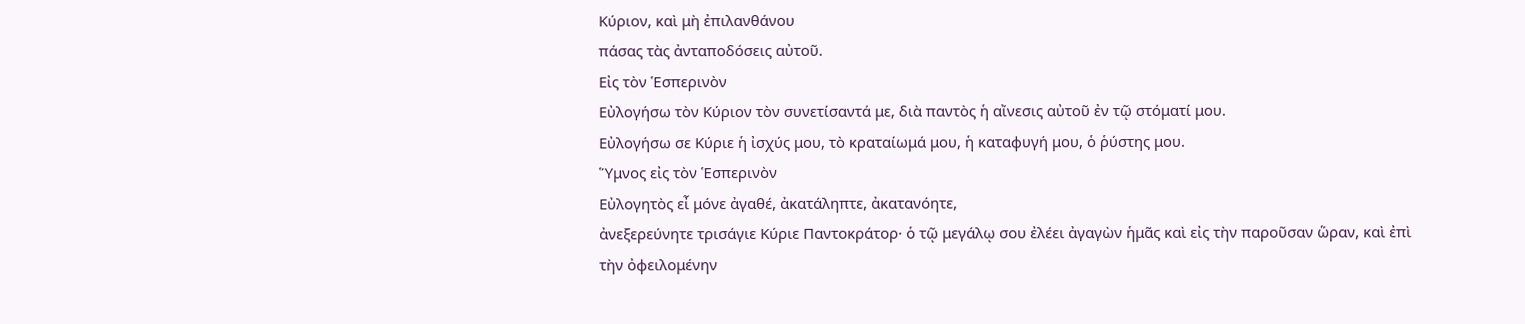Κύριον, καὶ μὴ ἐπιλανθάνου
πάσας τὰς ἀνταποδόσεις αὐτοῦ.
Εἰς τὸν Ἑσπερινὸν
Εὐλογήσω τὸν Κύριον τὸν συνετίσαντά με, διὰ παντὸς ἡ αἴνεσις αὐτοῦ ἐν τῷ στόματί μου.
Εὐλογήσω σε Κύριε ἡ ἰσχύς μου, τὸ κραταίωμά μου, ἡ καταφυγή μου, ὁ ῥύστης μου.
Ὕμνος εἰς τὸν Ἑσπερινὸν
Εὐλογητὸς εἶ μόνε ἀγαθέ, ἀκατάληπτε, ἀκατανόητε,
ἀνεξερεύνητε τρισάγιε Κύριε Παντοκράτορ· ὁ τῷ μεγάλῳ σου ἐλέει ἀγαγὼν ἡμᾶς καὶ εἰς τὴν παροῦσαν ὥραν, καὶ ἐπὶ
τὴν ὀφειλομένην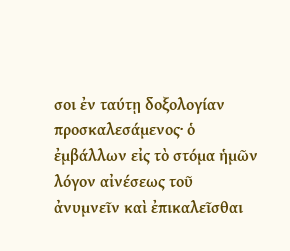σοι ἐν ταύτῃ δοξολογίαν προσκαλεσάμενος· ὁ ἐμβάλλων εἰς τὸ στόμα ἡμῶν λόγον αἰνέσεως τοῦ
ἀνυμνεῖν καὶ ἐπικαλεῖσθαι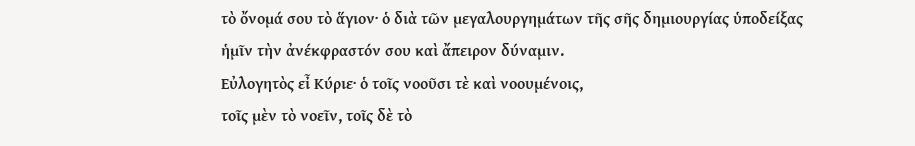τὸ ὄνομά σου τὸ ἅγιον· ὁ διὰ τῶν μεγαλουργημάτων τῆς σῆς δημιουργίας ὑποδείξας
ἡμῖν τὴν ἀνέκφραστόν σου καὶ ἄπειρον δύναμιν.
Εὐλογητὸς εἶ Κύριε· ὁ τοῖς νοοῦσι τὲ καὶ νοουμένοις,
τοῖς μὲν τὸ νοεῖν, τοῖς δὲ τὸ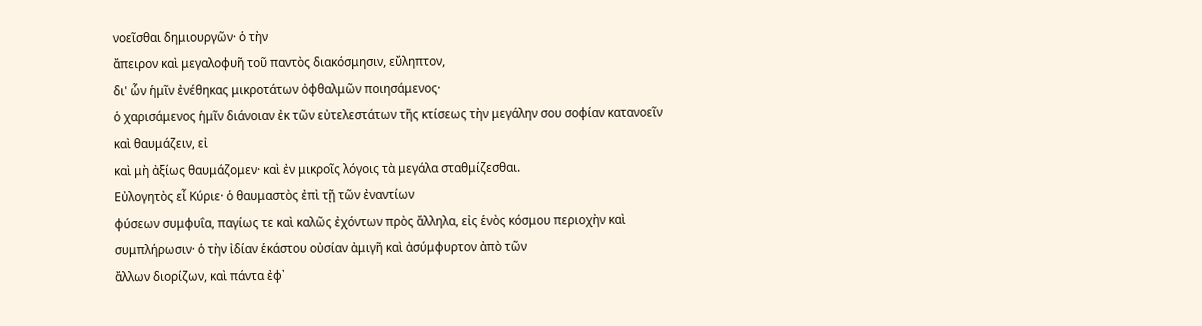νοεῖσθαι δημιουργῶν· ὁ τὴν
ἄπειρον καὶ μεγαλοφυῆ τοῦ παντὸς διακόσμησιν, εὔληπτον,
δι' ὧν ἡμῖν ἐνέθηκας μικροτάτων ὀφθαλμῶν ποιησάμενος·
ὁ χαρισάμενος ἡμῖν διάνοιαν ἐκ τῶν εὐτελεστάτων τῆς κτίσεως τὴν μεγάλην σου σοφίαν κατανοεῖν καὶ θαυμάζειν, εἰ
καὶ μὴ ἀξίως θαυμάζομεν· καὶ ἐν μικροῖς λόγοις τὰ μεγάλα σταθμίζεσθαι.
Εὐλογητὸς εἶ Κύριε· ὁ θαυμαστὸς ἐπὶ τῇ τῶν ἐναντίων
φύσεων συμφυΐα, παγίως τε καὶ καλῶς ἐχόντων πρὸς ἄλληλα, εἰς ἑνὸς κόσμου περιοχὴν καὶ συμπλήρωσιν· ὁ τὴν ἰδίαν ἑκάστου οὐσίαν ἀμιγῆ καὶ ἀσύμφυρτον ἀπὸ τῶν
ἄλλων διορίζων, καὶ πάντα ἐφ᾽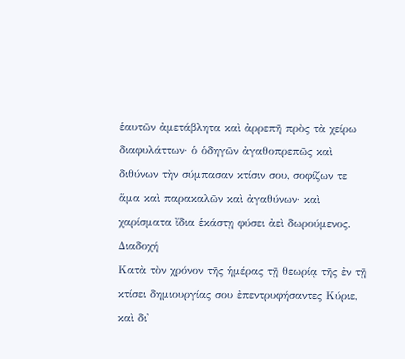ἑαυτῶν ἀμετάβλητα καὶ ἀρρεπῆ πρὸς τὰ χείρω διαφυλάττων· ὁ ὁδηγῶν ἀγαθοπρεπῶς καὶ διθύνων τὴν σύμπασαν κτίσιν σου, σοφίζων τε
ἅμα καὶ παρακαλῶν καὶ ἀγαθύνων· καὶ χαρίσματα ἴδια ἑκάστῃ φύσει ἀεὶ δωρούμενος.
Διαδοχή
Κατὰ τὸν χρόνον τῆς ἡμέρας τῇ θεωρίᾳ τῆς ἐν τῇ κτίσει δημιουργίας σου ἐπεντρυφήσαντες Κύριε, καὶ δι᾿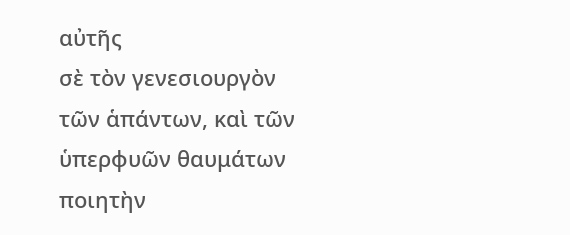αὐτῆς
σὲ τὸν γενεσιουργὸν τῶν ἁπάντων, καὶ τῶν ὑπερφυῶν θαυμάτων ποιητὴν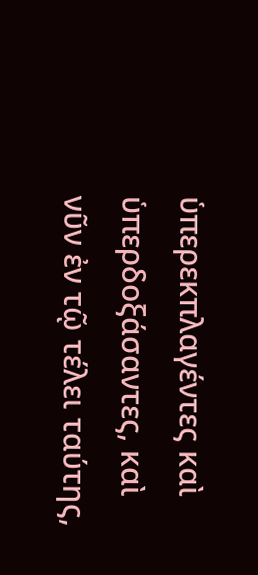ὑπερεκπλαγέντες καὶ ὑπερδοξάσαντες, καὶ
νῦν ἐν τῷ τέλει ταύτης,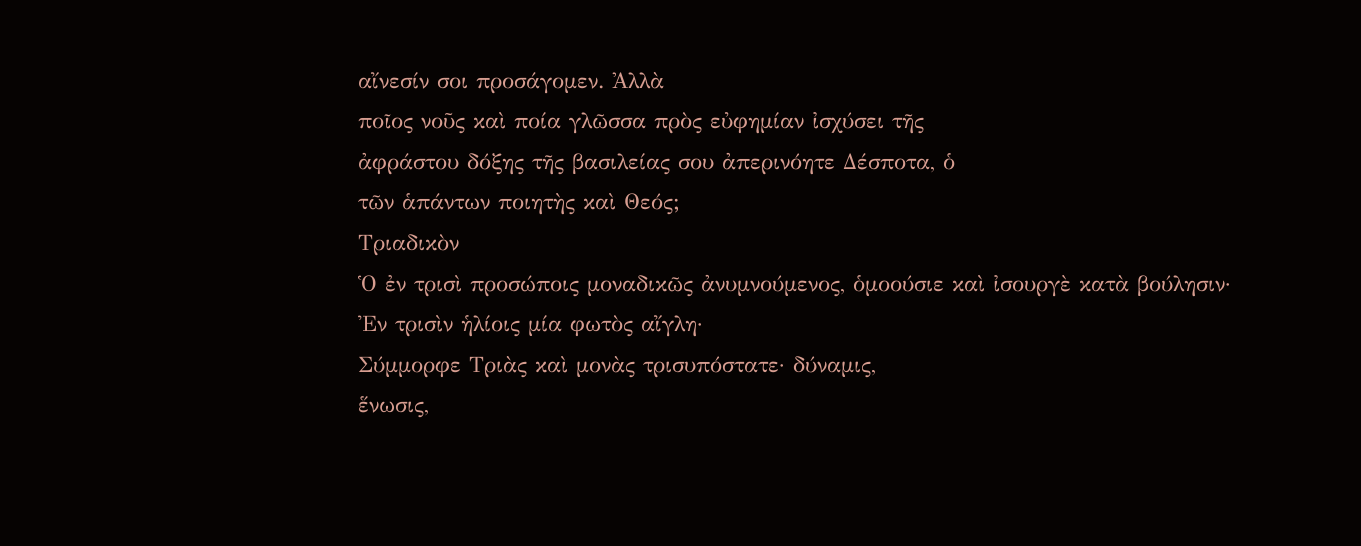αἴνεσίν σοι προσάγομεν. Ἀλλὰ
ποῖος νοῦς καὶ ποία γλῶσσα πρὸς εὐφημίαν ἰσχύσει τῆς
ἀφράστου δόξης τῆς βασιλείας σου ἀπερινόητε Δέσποτα, ὁ
τῶν ἁπάντων ποιητὴς καὶ Θεός;
Τριαδικὸν
Ὁ ἐν τρισὶ προσώποις μοναδικῶς ἀνυμνούμενος, ὁμοούσιε καὶ ἰσουργὲ κατὰ βούλησιν·
Ἐν τρισὶν ἡλίοις μία φωτὸς αἴγλη·
Σύμμορφε Τριὰς καὶ μονὰς τρισυπόστατε· δύναμις,
ἕνωσις,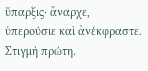ὕπαρξις· ἄναρχε, ὑπερούσιε καὶ ἀνέκφραστε.
Στιγμὴ πρώτη.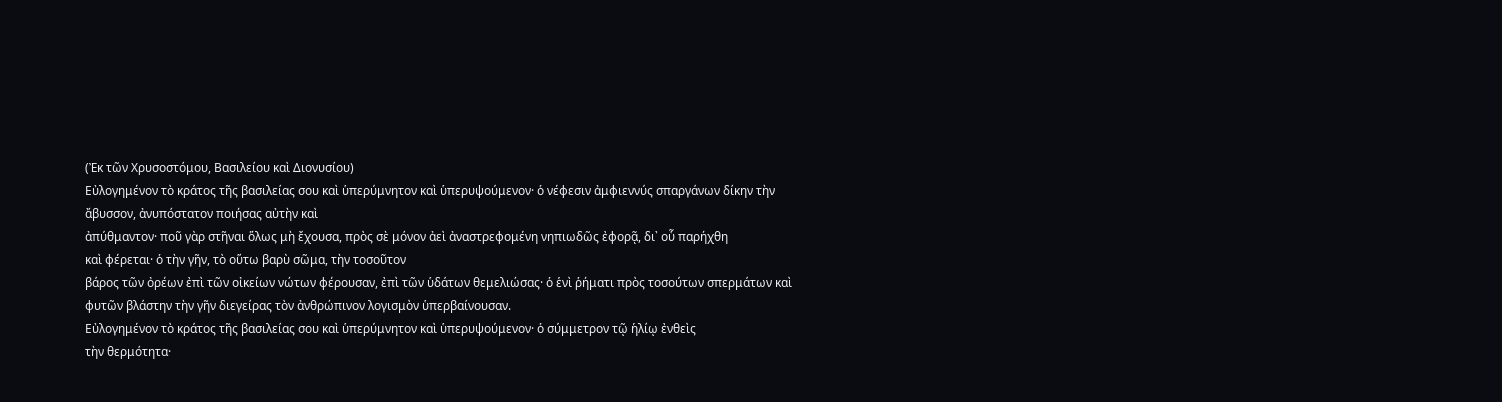(Ἐκ τῶν Χρυσοστόμου, Βασιλείου καὶ Διονυσίου)
Εὐλογημένον τὸ κράτος τῆς βασιλείας σου καὶ ὑπερύμνητον καὶ ὑπερυψούμενον· ὁ νέφεσιν ἀμφιεννύς σπαργάνων δίκην τὴν ἄβυσσον, ἀνυπόστατον ποιήσας αὐτὴν καὶ
ἀπύθμαντον· ποῦ γὰρ στῆναι ὅλως μὴ ἔχουσα, πρὸς σὲ μόνον ἀεὶ ἀναστρεφομένη νηπιωδῶς ἐφορᾷ, δι᾿ οὗ παρήχθη
καὶ φέρεται· ὁ τὴν γῆν, τὸ οὕτω βαρὺ σῶμα, τὴν τοσοῦτον
βάρος τῶν ὀρέων ἐπὶ τῶν οἰκείων νώτων φέρουσαν, ἐπὶ τῶν ὑδάτων θεμελιώσας· ὁ ἑνὶ ῥήματι πρὸς τοσούτων σπερμάτων καὶ φυτῶν βλάστην τὴν γῆν διεγείρας τὸν ἀνθρώπινον λογισμὸν ὑπερβαίνουσαν.
Εὐλογημένον τὸ κράτος τῆς βασιλείας σου καὶ ὑπερύμνητον καὶ ὑπερυψούμενον· ὁ σύμμετρον τῷ ἡλίῳ ἐνθεὶς
τὴν θερμότητα·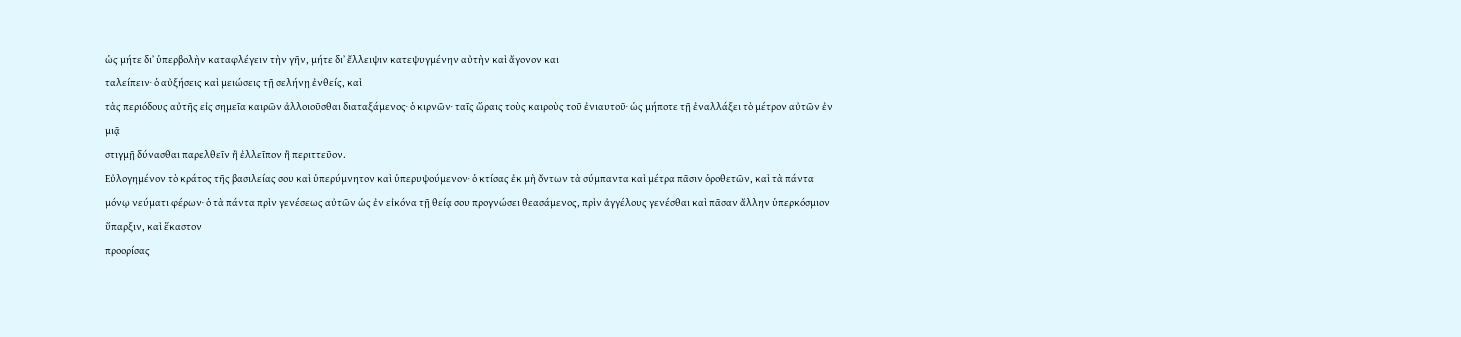ὡς μήτε δι᾽ ὑπερβολὴν καταφλέγειν τὴν γῆν, μήτε δι᾽ ἔλλειψιν κατεψυγμένην αὐτὴν καὶ ἄγονον και
ταλείπειν· ὁ αὐξήσεις καὶ μειώσεις τῇ σελήνῃ ἐνθείς, καὶ
τὰς περιόδους αὐτῆς εἰς σημεῖα καιρῶν ἀλλοιοῦσθαι διαταξάμενος· ὁ κιρνῶν· ταῖς ὥραις τοὺς καιροὺς τοῦ ἐνιαυτοῦ· ὡς μήποτε τῇ ἐναλλάξει τὸ μέτρον αὐτῶν ἐν μιᾷ
στιγμῇ δύνασθαι παρελθεῖν ἢ ἐλλεῖπον ἢ περιττεῦον.
Εὐλογημένον τὸ κράτος τῆς βασιλείας σου καὶ ὑπερύμνητον καὶ ὑπερυψούμενον· ὁ κτίσας ἐκ μὴ ὄντων τὰ σύμπαντα καὶ μέτρα πᾶσιν ὁροθετῶν, καὶ τὰ πάντα μόνῳ νεύματι φέρων· ὁ τὰ πάντα πρὶν γενέσεως αὐτῶν ὡς ἐν εἰκόνα τῇ θείᾳ σου προγνώσει θεασάμενος, πρὶν ἀγγέλους γενέσθαι καὶ πᾶσαν ἄλλην ὑπερκόσμιον ὕπαρξιν, καὶ ἕκαστον
προορίσας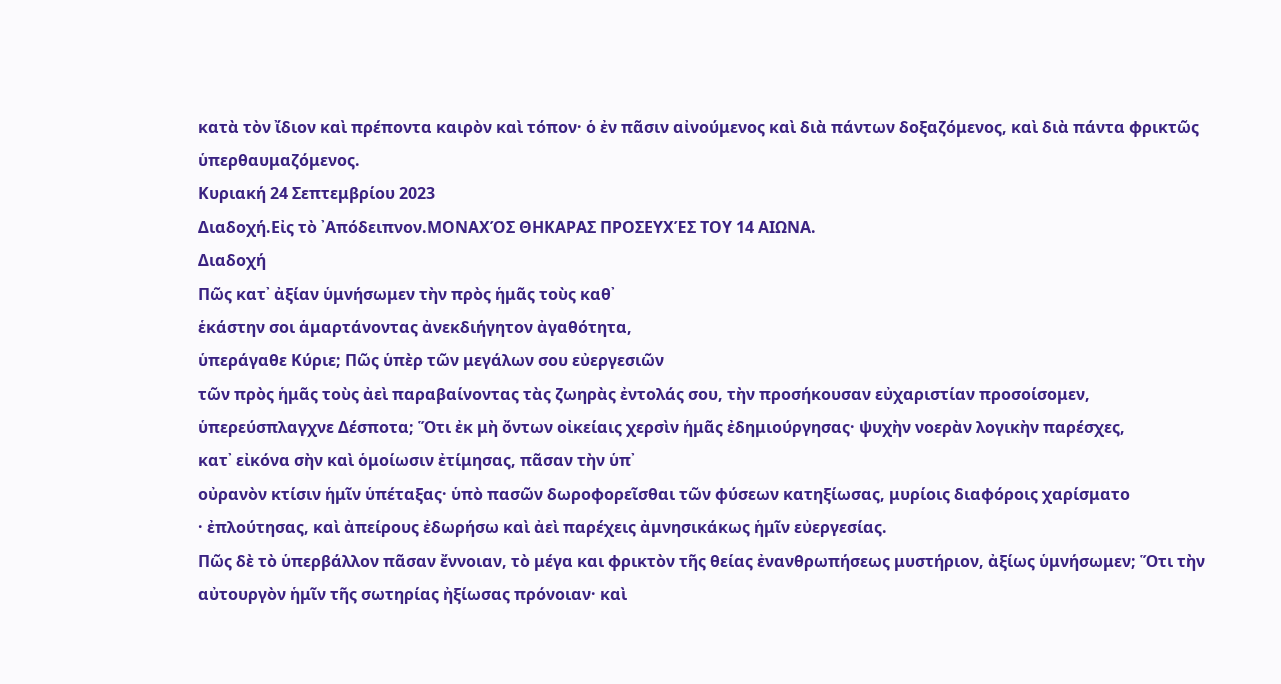κατὰ τὸν ἴδιον καὶ πρέποντα καιρὸν καὶ τόπον· ὁ ἐν πᾶσιν αἰνούμενος καὶ διὰ πάντων δοξαζόμενος, καὶ διὰ πάντα φρικτῶς ὑπερθαυμαζόμενος.
Κυριακή 24 Σεπτεμβρίου 2023
Διαδοχή.Εἰς τὸ ᾿Απόδειπνον.ΜΟΝΑΧΌΣ ΘΗΚΑΡΑΣ ΠΡΟΣΕΥΧΈΣ ΤΟΥ 14 ΑΙΩΝΑ.
Διαδοχή
Πῶς κατ᾽ ἀξίαν ὑμνήσωμεν τὴν πρὸς ἡμᾶς τοὺς καθ᾿
ἑκάστην σοι ἁμαρτάνοντας ἀνεκδιήγητον ἀγαθότητα,
ὑπεράγαθε Κύριε; Πῶς ὑπὲρ τῶν μεγάλων σου εὐεργεσιῶν
τῶν πρὸς ἡμᾶς τοὺς ἀεὶ παραβαίνοντας τὰς ζωηρὰς ἐντολάς σου, τὴν προσήκουσαν εὐχαριστίαν προσοίσομεν,
ὑπερεύσπλαγχνε Δέσποτα; Ὅτι ἐκ μὴ ὄντων οἰκείαις χερσὶν ἡμᾶς ἐδημιούργησας· ψυχὴν νοερὰν λογικὴν παρέσχες,
κατ᾿ εἰκόνα σὴν καὶ ὁμοίωσιν ἐτίμησας, πᾶσαν τὴν ὑπ᾿
οὐρανὸν κτίσιν ἡμῖν ὑπέταξας· ὑπὸ πασῶν δωροφορεῖσθαι τῶν φύσεων κατηξίωσας, μυρίοις διαφόροις χαρίσματο
· ἐπλούτησας, καὶ ἀπείρους ἐδωρήσω καὶ ἀεὶ παρέχεις ἀμνησικάκως ἡμῖν εὐεργεσίας.
Πῶς δὲ τὸ ὑπερβάλλον πᾶσαν ἔννοιαν, τὸ μέγα και φρικτὸν τῆς θείας ἐνανθρωπήσεως μυστήριον, ἀξίως ὑμνήσωμεν; Ὅτι τὴν αὐτουργὸν ἡμῖν τῆς σωτηρίας ἠξίωσας πρόνοιαν· καὶ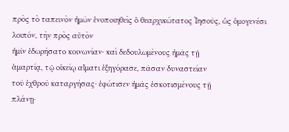πρὸς τὸ ταπεινὸν ἡμῶν ἑνοποιηθεὶς ὁ θεαρχικώτατος Ἰησοῦς, ὡς ὁμογενέσι λοιπόν, τὴν πρὸς αὐτὸν
ἡμῖν ἐδωρήσατο κοινωνίαν· καὶ δεδουλωμένους ἡμᾶς τῇ
ἁμαρτίᾳ, τῷ οἰκείῳ αἵματι ἐξηγόρασε, πᾶσαν δυναστείαν
τοῦ ἐχθροῦ καταργήσας· ἐφώτισεν ἡμᾶς ἐσκοτισμένους τῇ
πλάνῃ·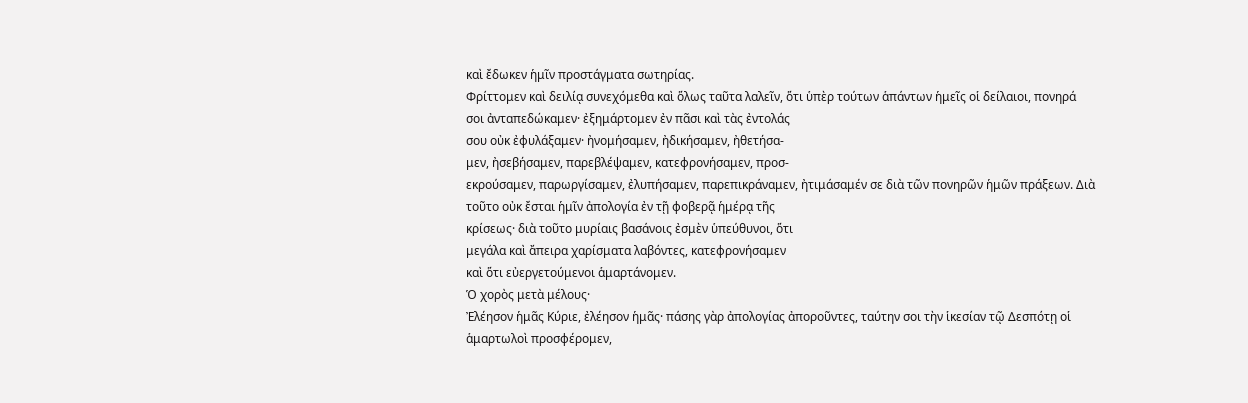καὶ ἔδωκεν ἡμῖν προστάγματα σωτηρίας.
Φρίττομεν καὶ δειλίᾳ συνεχόμεθα καὶ ὅλως ταῦτα λαλεῖν, ὅτι ὑπὲρ τούτων ἁπάντων ἡμεῖς οἱ δείλαιοι, πονηρά
σοι ἀνταπεδώκαμεν· ἐξημάρτομεν ἐν πᾶσι καὶ τὰς ἐντολάς
σου οὐκ ἐφυλάξαμεν· ἠνομήσαμεν, ἠδικήσαμεν, ἠθετήσα-
μεν, ἠσεβήσαμεν, παρεβλέψαμεν, κατεφρονήσαμεν, προσ-
εκρούσαμεν, παρωργίσαμεν, ἐλυπήσαμεν, παρεπικράναμεν, ἠτιμάσαμέν σε διὰ τῶν πονηρῶν ἡμῶν πράξεων. Διὰ
τοῦτο οὐκ ἔσται ἡμῖν ἀπολογία ἐν τῇ φοβερᾷ ἡμέρᾳ τῆς
κρίσεως· διὰ τοῦτο μυρίαις βασάνοις ἐσμὲν ὑπεύθυνοι, ὅτι
μεγάλα καὶ ἄπειρα χαρίσματα λαβόντες, κατεφρονήσαμεν
καὶ ὅτι εὐεργετούμενοι ἁμαρτάνομεν.
Ὁ χορὸς μετὰ μέλους·
Ἐλέησον ἡμᾶς Κύριε, ἐλέησον ἡμᾶς· πάσης γὰρ ἀπολογίας ἀποροῦντες, ταύτην σοι τὴν ἱκεσίαν τῷ Δεσπότῃ οἱ
ἁμαρτωλοὶ προσφέρομεν,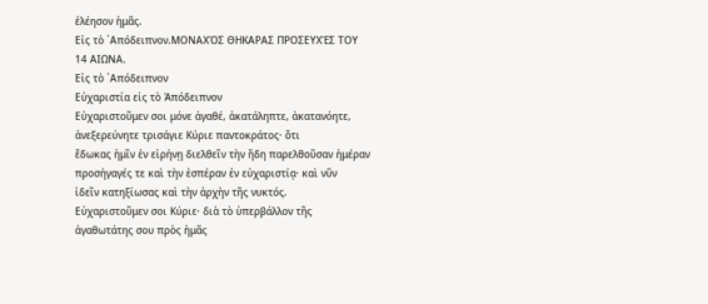ἐλέησον ἡμᾶς.
Εἰς τὸ ᾿Απόδειπνον.ΜΟΝΑΧΌΣ ΘΗΚΑΡΑΣ ΠΡΟΣΕΥΧΈΣ ΤΟΥ 14 ΑΙΩΝΑ.
Εἰς τὸ ᾿Απόδειπνον
Εὐχαριστία εἰς τὸ Ἀπόδειπνον
Eὐχαριστοῦμεν σοι μόνε ἀγαθέ, ἀκατάληπτε, ἀκατανόητε, ἀνεξερεύνητε τρισάγιε Κύριε παντοκράτος· ὅτι
ἔδωκας ἡμῖν ἐν εἰρήνῃ διελθεῖν τὴν ἤδη παρελθοῦσαν ἡμέραν προσήγαγές τε καὶ τὴν ἑσπέραν ἐν εὐχαριστίᾳ· καὶ νῦν
ἰδεῖν κατηξίωσας καὶ τὴν ἀρχὴν τῆς νυκτός.
Εὐχαριστοῦμεν σοι Κύριε· διὰ τὸ ὑπερβάλλον τῆς ἀγαθωτάτης σου πρὸς ἡμᾶς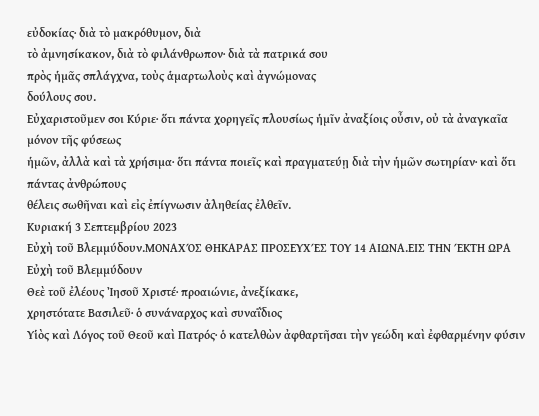εὐδοκίας· διὰ τὸ μακρόθυμον, διὰ
τὸ ἀμνησίκακον, διὰ τὸ φιλάνθρωπον· διὰ τὰ πατρικά σου
πρὸς ἡμᾶς σπλάγχνα, τοὺς ἁμαρτωλοὺς καὶ ἀγνώμονας
δούλους σου.
Εὐχαριστοῦμεν σοι Κύριε· ὅτι πάντα χορηγεῖς πλουσίως ἡμῖν ἀναξίοις οὖσιν, οὐ τὰ ἀναγκαῖα μόνον τῆς φύσεως
ἡμῶν, ἀλλὰ καὶ τὰ χρήσιμα· ὅτι πάντα ποιεῖς καὶ πραγματεύῃ διὰ τὴν ἡμῶν σωτηρίαν· καὶ ὅτι πάντας ἀνθρώπους
θέλεις σωθῆναι καὶ εἰς ἐπίγνωσιν ἀληθείας ἐλθεῖν.
Κυριακή 3 Σεπτεμβρίου 2023
Εὐχὴ τοῦ Βλεμμύδουν.ΜΟΝΑΧΌΣ ΘΗΚΑΡΑΣ ΠΡΟΣΕΥΧΈΣ ΤΟΥ 14 ΑΙΩΝΑ.ΕΙΣ ΤΗΝ ΈΚΤΗ ΩΡΑ
Εὐχὴ τοῦ Βλεμμύδουν
Θεὲ τοῦ ἐλέους Ἰησοῦ Χριστέ· προαιώνιε, ἀνεξίκακε,
χρηστότατε Βασιλεῦ· ὁ συνάναρχος καὶ συναΐδιος
Υἱὸς καὶ Λόγος τοῦ Θεοῦ καὶ Πατρός· ὁ κατελθὼν ἀφθαρτῆσαι τὴν γεώδη καὶ ἐφθαρμένην φύσιν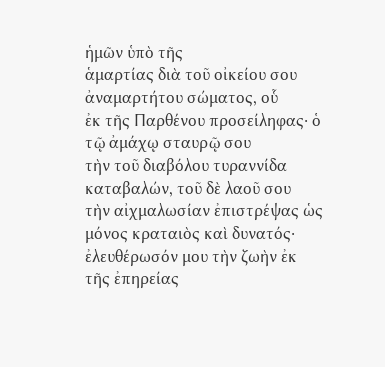ἡμῶν ὑπὸ τῆς
ἁμαρτίας διὰ τοῦ οἰκείου σου ἀναμαρτήτου σώματος, οὗ
ἐκ τῆς Παρθένου προσείληφας· ὁ τῷ ἀμάχῳ σταυρῷ σου
τὴν τοῦ διαβόλου τυραννίδα καταβαλών, τοῦ δὲ λαοῦ σου
τὴν αἰχμαλωσίαν ἐπιστρέψας ὡς μόνος κραταιὸς καὶ δυνατός· ἐλευθέρωσόν μου τὴν ζωὴν ἐκ τῆς ἐπηρείας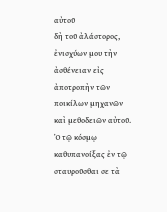αὐτοῦ
δὴ τοῦ ἀλάστορος, ἐνισχύων μου τὴν ἀσθένειαν εἰς ἀποτροπὴν τῶν ποικίλων μηχανῶν καὶ μεθοδειῶν αὐτοῦ.
Ὁ τῷ κόσμῳ καθυπανοίξας ἐν τῷ σταυροῦσθαι σε τὰ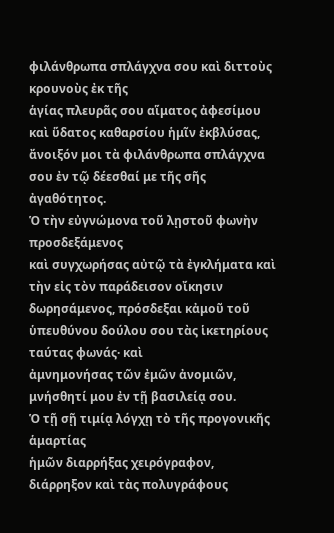φιλάνθρωπα σπλάγχνα σου καὶ διττοὺς κρουνοὺς ἐκ τῆς
ἁγίας πλευρᾶς σου αἵματος ἀφεσίμου καὶ ὕδατος καθαρσίου ἡμῖν ἐκβλύσας, ἄνοιξόν μοι τὰ φιλάνθρωπα σπλάγχνα
σου ἐν τῷ δέεσθαί με τῆς σῆς ἀγαθότητος.
Ὁ τὴν εὐγνώμονα τοῦ λῃστοῦ φωνὴν προσδεξάμενος
καὶ συγχωρήσας αὐτῷ τὰ ἐγκλήματα καὶ τὴν εἰς τὸν παράδεισον οἴκησιν δωρησάμενος, πρόσδεξαι κἀμοῦ τοῦ
ὑπευθύνου δούλου σου τὰς ἱκετηρίους ταύτας φωνάς· καὶ
ἀμνημονήσας τῶν ἐμῶν ἀνομιῶν, μνήσθητί μου ἐν τῇ βασιλείᾳ σου.
Ὁ τῇ σῇ τιμίᾳ λόγχῃ τὸ τῆς προγονικῆς ἁμαρτίας
ἡμῶν διαρρήξας χειρόγραφον, διάρρηξον καὶ τὰς πολυγράφους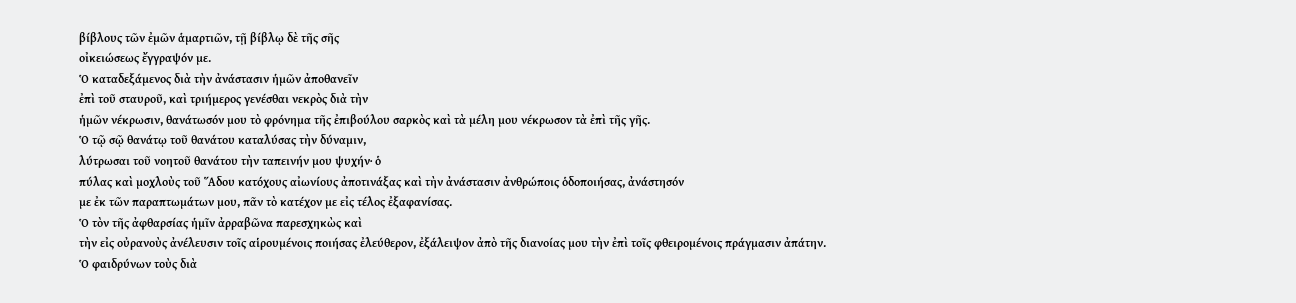βίβλους τῶν ἐμῶν ἁμαρτιῶν, τῇ βίβλῳ δὲ τῆς σῆς
οἰκειώσεως ἔγγραψόν με.
Ὁ καταδεξάμενος διὰ τὴν ἀνάστασιν ἡμῶν ἀποθανεῖν
ἐπὶ τοῦ σταυροῦ, καὶ τριήμερος γενέσθαι νεκρὸς διὰ τὴν
ἡμῶν νέκρωσιν, θανάτωσόν μου τὸ φρόνημα τῆς ἐπιβούλου σαρκὸς καὶ τὰ μέλη μου νέκρωσον τὰ ἐπὶ τῆς γῆς.
Ὁ τῷ σῷ θανάτῳ τοῦ θανάτου καταλύσας τὴν δύναμιν,
λύτρωσαι τοῦ νοητοῦ θανάτου τὴν ταπεινήν μου ψυχήν· ὁ
πύλας καὶ μοχλοὺς τοῦ ῞Αδου κατόχους αἰωνίους ἀποτινάξας καὶ τὴν ἀνάστασιν ἀνθρώποις ὁδοποιήσας, ἀνάστησόν
με ἐκ τῶν παραπτωμάτων μου, πᾶν τὸ κατέχον με εἰς τέλος ἐξαφανίσας.
Ὁ τὸν τῆς ἀφθαρσίας ἡμῖν ἀρραβῶνα παρεσχηκὼς καὶ
τὴν εἰς οὐρανοὺς ἀνέλευσιν τοῖς αἱρουμένοις ποιήσας ἐλεύθερον, ἐξάλειψον ἀπὸ τῆς διανοίας μου τὴν ἐπὶ τοῖς φθειρομένοις πράγμασιν ἀπάτην.
Ὁ φαιδρύνων τοὺς διὰ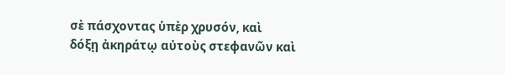σὲ πάσχοντας ὑπὲρ χρυσόν, καὶ
δόξῃ ἀκηράτῳ αὐτοὺς στεφανῶν καὶ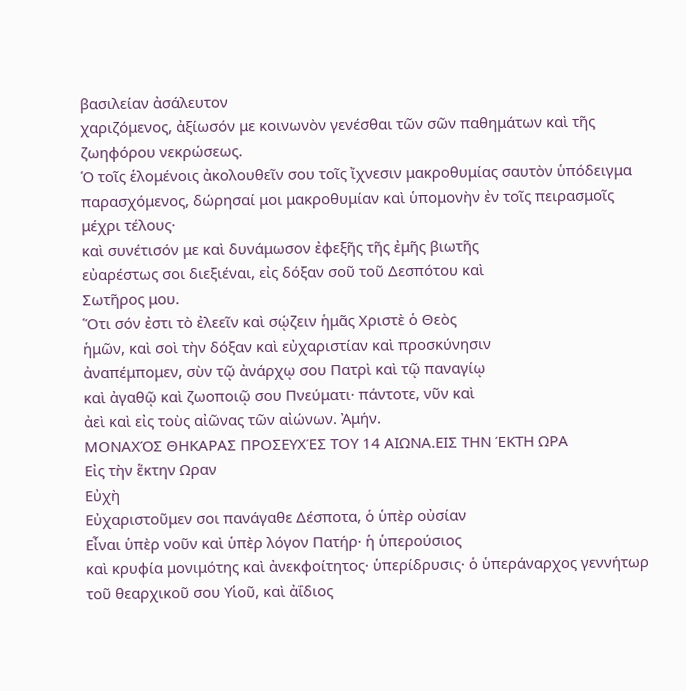βασιλείαν ἀσάλευτον
χαριζόμενος, ἀξίωσόν με κοινωνὸν γενέσθαι τῶν σῶν παθημάτων καὶ τῆς ζωηφόρου νεκρώσεως.
Ὁ τοῖς ἑλομένοις ἀκολουθεῖν σου τοῖς ἴχνεσιν μακροθυμίας σαυτὸν ὑπόδειγμα παρασχόμενος, δώρησαί μοι μακροθυμίαν καὶ ὑπομονὴν ἐν τοῖς πειρασμοῖς μέχρι τέλους·
καὶ συνέτισόν με καὶ δυνάμωσον ἐφεξῆς τῆς ἐμῆς βιωτῆς
εὐαρέστως σοι διεξιέναι, εἰς δόξαν σοῦ τοῦ Δεσπότου καὶ
Σωτῆρος μου.
Ὅτι σόν ἐστι τὸ ἐλεεῖν καὶ σῴζειν ἡμᾶς Χριστὲ ὁ Θεὸς
ἡμῶν, καὶ σοὶ τὴν δόξαν καὶ εὐχαριστίαν καὶ προσκύνησιν
ἀναπέμπομεν, σὺν τῷ ἀνάρχῳ σου Πατρὶ καὶ τῷ παναγίῳ
καὶ ἀγαθῷ καὶ ζωοποιῷ σου Πνεύματι· πάντοτε, νῦν καὶ
ἀεὶ καὶ εἰς τοὺς αἰῶνας τῶν αἰώνων. Ἀμήν.
ΜΟΝΑΧΌΣ ΘΗΚΑΡΑΣ ΠΡΟΣΕΥΧΈΣ ΤΟΥ 14 ΑΙΩΝΑ.ΕΙΣ ΤΗΝ ΈΚΤΗ ΩΡΑ
Εἰς τὴν ἕκτην Ωραν
Εὐχὴ
Εὐχαριστοῦμεν σοι πανάγαθε Δέσποτα, ὁ ὑπὲρ οὐσίαν
Εἶναι ὑπὲρ νοῦν καὶ ὑπὲρ λόγον Πατήρ· ἡ ὑπερούσιος
καὶ κρυφία μονιμότης καὶ ἀνεκφοίτητος· ὑπερίδρυσις· ὁ ὑπεράναρχος γεννήτωρ τοῦ θεαρχικοῦ σου Υἱοῦ, καὶ ἀΐδιος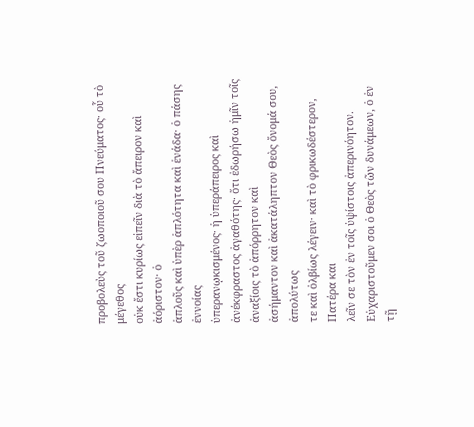προβολεὺς τοῦ ζωοποιοῦ σου Πνεύματος· οὗ τὸ μέγεθος
οὐκ ἔστι κυρίως εἰπεῖν διὰ τὸ ἄπειρον καὶ ἀόριστον· ὁ
ἁπλοῦς καὶ ὑπὲρ ἁπλότητα καὶ ἑνάδα· ὁ πάσης ἐννοίας
ὑπερανῳκισμένος· ἡ ὑπεράπειρος καὶ ἀνέκφραστος ἀγαθότης· ὅτι ἐδωρήσω ἡμῖν τοῖς ἀναξίοις τὸ ἀπόρρητον καὶ
ἀσήμαντον καὶ ἀκατάληπτον Θεὸς ὄνομά σου, ἀπολύτως
τε καὶ ὀλβίως λέγειν· καὶ τὸ φρικωδέστερον, Πατέρα και
λεῖν σε τὸν ἐν τοῖς ὑψίστοις ἀπερινόητον.
Εὐχαριστοῦμεν σοι ὁ Θεὸς τῶν δυνάμεων, ὁ ἐν τῇ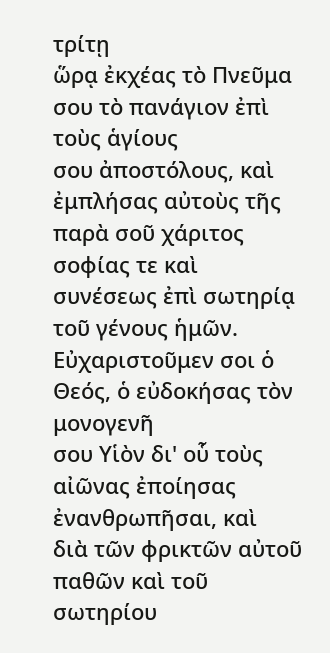τρίτῃ
ὥρᾳ ἐκχέας τὸ Πνεῦμα σου τὸ πανάγιον ἐπὶ τοὺς ἁγίους
σου ἀποστόλους, καὶ ἐμπλήσας αὐτοὺς τῆς παρὰ σοῦ χάριτος σοφίας τε καὶ συνέσεως ἐπὶ σωτηρίᾳ τοῦ γένους ἡμῶν.
Εὐχαριστοῦμεν σοι ὁ Θεός, ὁ εὐδοκήσας τὸν μονογενῆ
σου Υἱὸν δι' οὗ τοὺς αἰῶνας ἐποίησας ἐνανθρωπῆσαι, καὶ
διὰ τῶν φρικτῶν αὐτοῦ παθῶν καὶ τοῦ σωτηρίου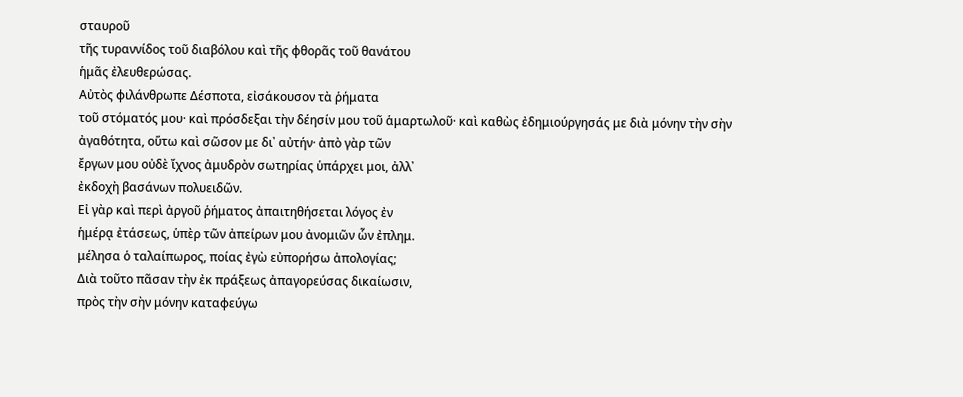σταυροῦ
τῆς τυραννίδος τοῦ διαβόλου καὶ τῆς φθορᾶς τοῦ θανάτου
ἡμᾶς ἐλευθερώσας.
Αὐτὸς φιλάνθρωπε Δέσποτα, εἰσάκουσον τὰ ῥήματα
τοῦ στόματός μου· καὶ πρόσδεξαι τὴν δέησίν μου τοῦ ἁμαρτωλοῦ· καὶ καθὼς ἐδημιούργησάς με διὰ μόνην τὴν σὴν
ἀγαθότητα, οὕτω καὶ σῶσον με δι᾽ αὐτήν· ἀπὸ γὰρ τῶν
ἔργων μου οὐδὲ ἴχνος ἀμυδρὸν σωτηρίας ὑπάρχει μοι, ἀλλ᾽
ἐκδοχὴ βασάνων πολυειδῶν.
Εἰ γὰρ καὶ περὶ ἀργοῦ ῥήματος ἀπαιτηθήσεται λόγος ἐν
ἡμέρᾳ ἐτάσεως, ὑπὲρ τῶν ἀπείρων μου ἀνομιῶν ὧν ἐπλημ.
μέλησα ὁ ταλαίπωρος, ποίας ἐγὼ εὐπορήσω ἀπολογίας;
Διὰ τοῦτο πᾶσαν τὴν ἐκ πράξεως ἀπαγορεύσας δικαίωσιν,
πρὸς τὴν σὴν μόνην καταφεύγω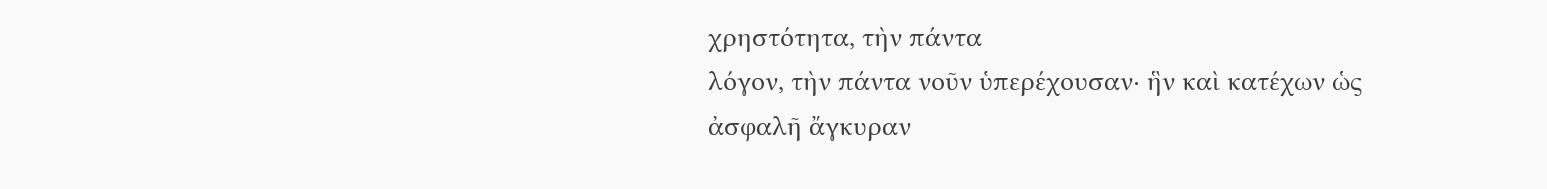χρηστότητα, τὴν πάντα
λόγον, τὴν πάντα νοῦν ὑπερέχουσαν· ἣν καὶ κατέχων ὡς
ἀσφαλῆ ἄγκυραν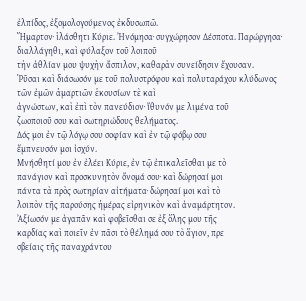ἐλπίδος, ἐξομολογούμενος ἐκδυσωπῶ.
Ἥμαρτον· ἱλάσθητι Κύριε. Ἠνόμησα· συγχώρησον Δέσποτα. Παρώργησα· διαλλάγηθι, καὶ φύλαξον τοῦ λοιποῦ
τὴν ἀθλίαν μου ψυχὴν ἄσπιλον, καθαρὰν συνείδησιν ἔχουσαν.
Ῥῦσαι καὶ διάσωσόν με τοῦ πολυστρόφου καὶ πολυταράχου κλύδωνος τῶν ἐμῶν ἁμαρτιῶν ἑκουσίων τὲ καὶ
ἀγνώστων, καὶ ἐπὶ τὸν πανεύδιον· ἴθυνόν με λιμένα τοῦ
ζωοποιοῦ σου καὶ σωτηριώδους θελήματος.
Δός μοι ἐν τῷ λόγῳ σου σοφίαν καὶ ἐν τῷ φόβῳ σου
ἔμπνευσόν μοι ἰσχύν.
Μνήσθητί μου ἐν ἐλέει Κύριε, ἐν τῷ ἐπικαλεῖσθαι με τὸ
πανάγιον καὶ προσκυνητὸν ὄνομά σου· καὶ δώρησαί μοι
πάντα τὰ πρὸς σωτηρίαν αἰτήματα· δώρησαί μοι καὶ τὸ
λοιπὸν τῆς παρούσης ἡμέρας εἰρηνικὸν καὶ ἀναμάρτητον.
Ἀξίωσόν με ἀγαπᾶν καὶ φοβεῖσθαι σε ἐξ ὅλης μου τῆς
καρδίας καὶ ποιεῖν ἐν πᾶσι τὸ θέλημά σου τὸ ἅγιον, πρε
σβείαις τῆς παναχράντου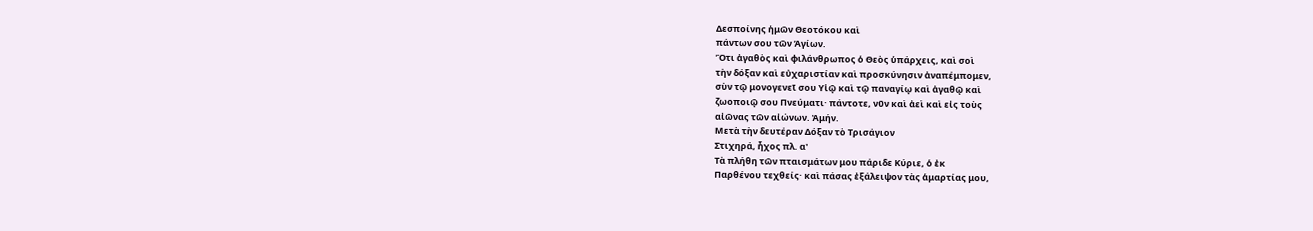Δεσποίνης ἡμῶν Θεοτόκου καὶ
πάντων σου τῶν Ἁγίων.
Ὅτι ἀγαθὸς καὶ φιλάνθρωπος ὁ Θεὸς ὑπάρχεις, καὶ σοὶ
τὴν δόξαν καὶ εὐχαριστίαν καὶ προσκύνησιν ἀναπέμπομεν,
σὺν τῷ μονογενεῖ σου Υἱῷ καὶ τῷ παναγίῳ καὶ ἀγαθῷ καὶ
ζωοποιῷ σου Πνεύματι· πάντοτε, νῦν καὶ ἀεὶ καὶ εἰς τοὺς
αἰῶνας τῶν αἰώνων. Ἀμήν.
Μετὰ τὴν δευτέραν Δόξαν τὸ Τρισάγιον
Στιχηρά, ἦχος πλ. α'
Τὰ πλήθη τῶν πταισμάτων μου πάριδε Κύριε, ὁ ἐκ
Παρθένου τεχθείς· καὶ πάσας ἐξάλειψον τὰς ἁμαρτίας μου,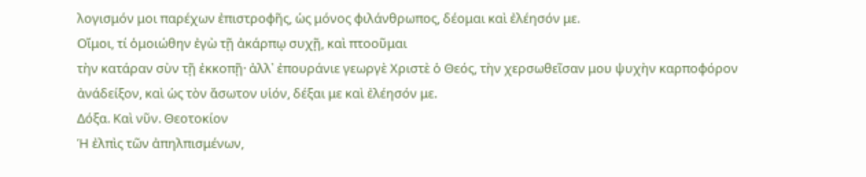λογισμόν μοι παρέχων ἐπιστροφῆς, ὡς μόνος φιλάνθρωπος, δέομαι καὶ ἐλέησόν με.
Οἴμοι, τί ὁμοιώθην ἐγὼ τῇ ἀκάρπῳ συχῇ, καὶ πτοοῦμαι
τὴν κατάραν σὺν τῇ ἐκκοπῇ· ἀλλ᾽ ἐπουράνιε γεωργὲ Χριστὲ ὁ Θεός, τὴν χερσωθεῖσαν μου ψυχὴν καρποφόρον ἀνάδείξον, καὶ ὡς τὸν ἄσωτον υἱόν, δέξαι με καὶ ἐλέησόν με.
Δόξα. Καὶ νῦν. Θεοτοκίον
Ἡ ἐλπὶς τῶν ἀπηλπισμένων,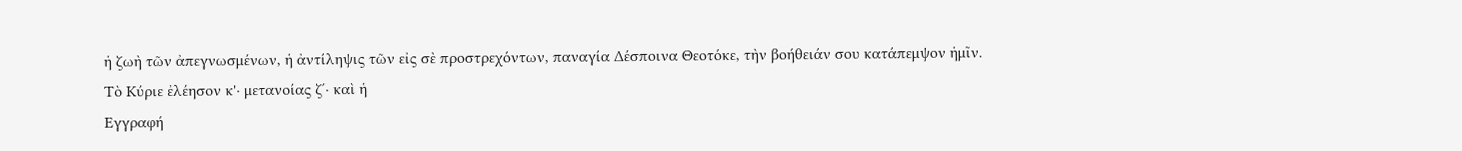ἡ ζωὴ τῶν ἀπεγνωσμένων, ἡ ἀντίληψις τῶν εἰς σὲ προστρεχόντων, παναγία Δέσποινα Θεοτόκε, τὴν βοήθειάν σου κατάπεμψον ἡμῖν.
Τὸ Κύριε ἐλέησον κ'· μετανοίας ζʹ· καὶ ἡ
Εγγραφή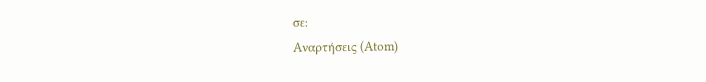σε:
Αναρτήσεις (Atom)